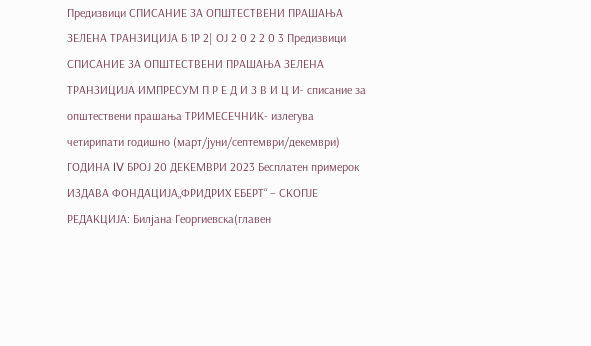Предизвици СПИСАНИЕ ЗА ОПШТЕСТВЕНИ ПРАШАЊА ЗЕЛEНА ТРАНЗИЦИЈА Б 1Р 2| ОЈ 2 0 2 2 0 3 Предизвици СПИСАНИЕ ЗА ОПШТЕСТВЕНИ ПРАШАЊА ЗЕЛEНА ТРАНЗИЦИЈА ИМПРЕСУМ П Р Е Д И З В И Ц И- списание за општествени прашања ТРИМЕСЕЧНИК- излегува четирипати годишно (март/јуни/септември/декември) ГОДИНА IV БРОЈ 20 ДЕКЕМВРИ 2023 Бесплатен примерок ИЗДАВА ФОНДАЦИЈА„ФРИДРИХ ЕБЕРТ“ – СКОПЈЕ РЕДАКЦИЈА: Билјана Георгиевска(главен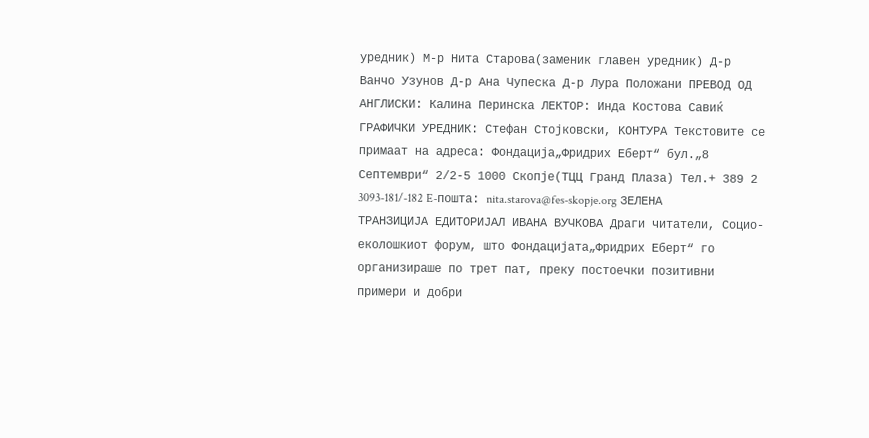уредник) М-р Нита Старова(заменик главен уредник) Д-р Ванчо Узунов Д-р Ана Чупеска Д-р Лура Положани ПРЕВОД ОД АНГЛИСКИ: Калина Перинска ЛЕКТОР: Инда Костова Савиќ ГРАФИЧКИ УРЕДНИК: Стефан Стојковски, KОНТУРА Текстовите се примаат на адреса: Фондација„Фридрих Еберт“ бул.„8 Септември“ 2/2-5 1000 Скопје(ТЦЦ Гранд Плаза) Тел.+ 389 2 3093-181/-182 E-пошта: nita.starova@fes-skopje.org ЗЕЛEНА ТРАНЗИЦИЈА ЕДИТОРИЈАЛ ИВАНА ВУЧКОВА Драги читатели, Социо-еколошкиот форум, што Фондацијата„Фридрих Еберт“ го организираше по трет пат, преку постоечки позитивни примери и добри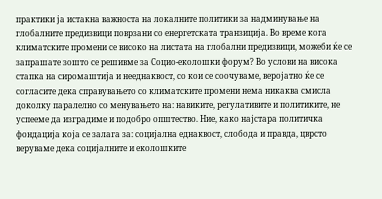практики ја истакна важноста на локалните политики за надминување на глобалните предизвици поврзани со енергетската транзиција. Во време кога климатските промени се високо на листата на глобални предизвици, можеби ќе се запрашате зошто се решивме за Социо-еколошки форум? Во услови на висока стапка на сиромаштија и нееднаквост, со кои се соочуваме, веројатно ќе се согласите дека справувањето со климатските промени нема никаква смисла доколку паралелно со менувањето на: навиките, регулативите и политиките, не успееме да изградиме и подобро општество. Ние, како најстара политичка фондација која се залага за: социјална еднаквост, слобода и правда, цврсто веруваме дека социјалните и еколошките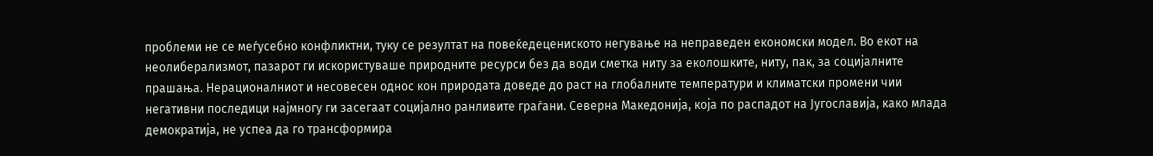проблеми не се меѓусебно конфликтни, туку се резултат на повеќедецениското негување на неправеден економски модел. Во екот на неолиберализмот, пазарот ги искористуваше природните ресурси без да води сметка ниту за еколошките, ниту, пак, за социјалните прашања. Нерационалниот и несовесен однос кон природата доведе до раст на глобалните температури и климатски промени чии негативни последици најмногу ги засегаат социјално ранливите граѓани. Северна Македонија, која по распадот на Југославија, како млада демократија, не успеа да го трансформира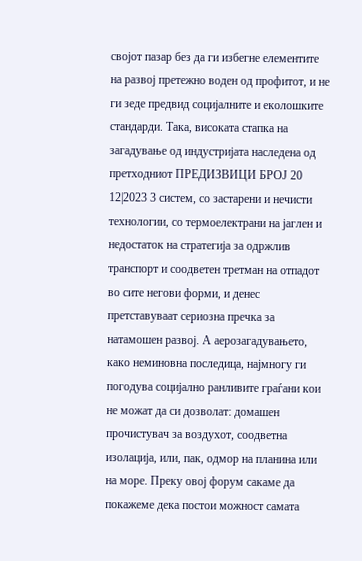својот пазар без да ги избегне елементите на развој претежно воден од профитот, и не ги зеде предвид социјалните и еколошките стандарди. Така, високата стапка на загадување од индустријата наследена од претходниот ПРЕДИЗВИЦИ БРОЈ 20 12|2023 3 систем, со застарени и нечисти технологии, со термоелектрани на јаглен и недостаток на стратегија за одржлив транспорт и соодветен третман на отпадот во сите негови форми, и денес претставуваат сериозна пречка за натамошен развој. А аерозагадувањето, како неминовна последица, најмногу ги погодува социјално ранливите граѓани кои не можат да си дозволат: домашен прочистувач за воздухот, соодветна изолација, или, пак, одмор на планина или на море. Преку овој форум сакаме да покажеме дека постои можност самата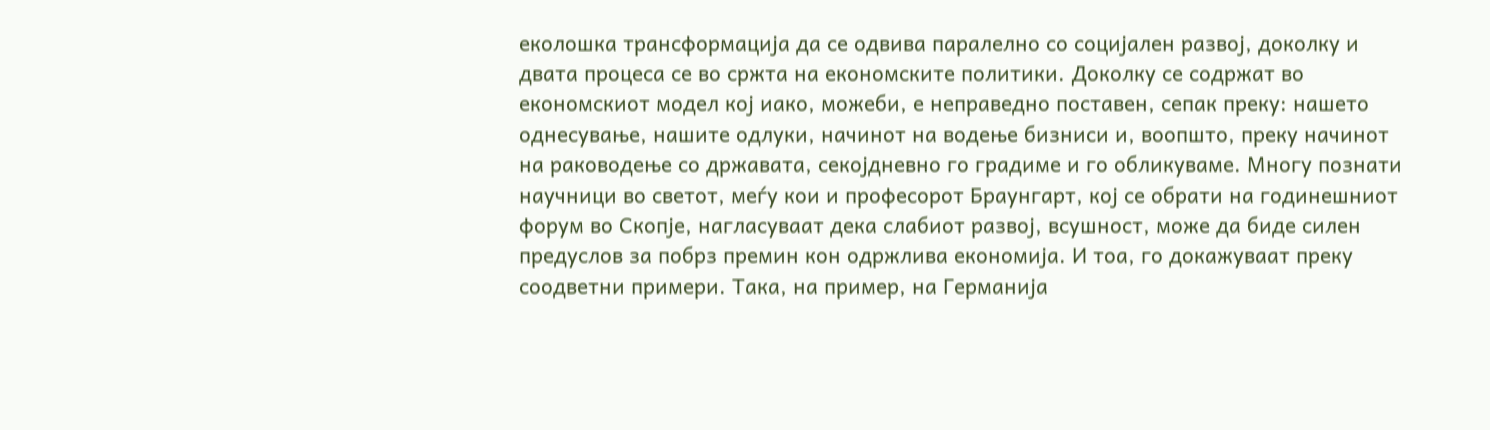еколошка трансформација да се одвива паралелно со социјален развој, доколку и двата процеса се во сржта на економските политики. Доколку се содржат во економскиот модел кој иако, можеби, е неправедно поставен, сепак преку: нашето однесување, нашите одлуки, начинот на водење бизниси и, воопшто, преку начинот на раководење со државата, секојдневно го градиме и го обликуваме. Многу познати научници во светот, меѓу кои и професорот Браунгарт, кој се обрати на годинешниот форум во Скопје, нагласуваат дека слабиот развој, всушност, може да биде силен предуслов за побрз премин кон одржлива економија. И тоа, го докажуваат преку соодветни примери. Така, на пример, на Германија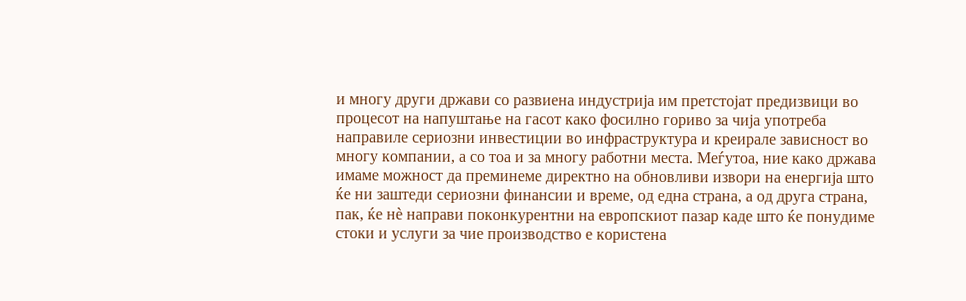и многу други држави со развиена индустрија им претстојат предизвици во процесот на напуштање на гасот како фосилно гориво за чија употреба направиле сериозни инвестиции во инфраструктура и креирале зависност во многу компании, а со тоа и за многу работни места. Меѓутоа, ние како држава имаме можност да преминеме директно на обновливи извори на енергија што ќе ни заштеди сериозни финансии и време, од една страна, а од друга страна, пак, ќе нè направи поконкурентни на европскиот пазар каде што ќе понудиме стоки и услуги за чие производство е користена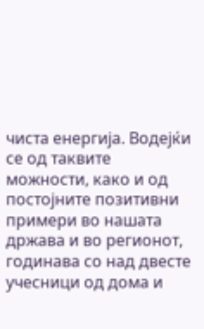чиста енергија. Водејќи се од таквите можности, како и од постојните позитивни примери во нашата држава и во регионот, годинава со над двесте учесници од дома и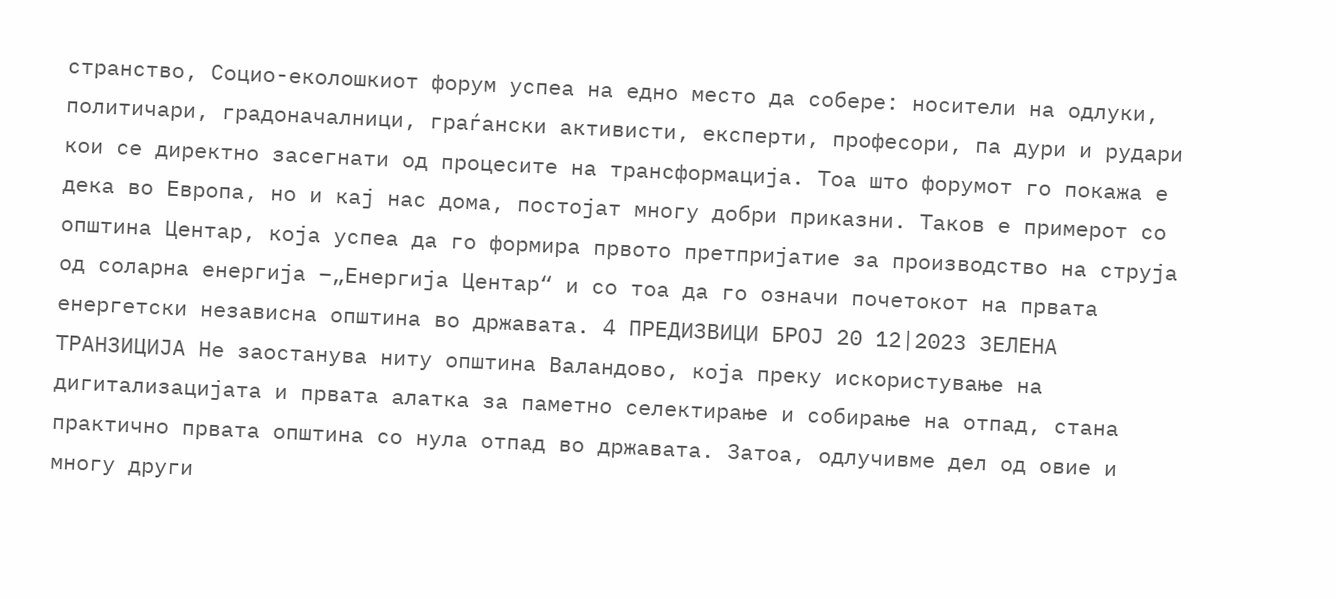странство, Социо-еколошкиот форум успеа на едно место да собере: носители на одлуки, политичари, градоначалници, граѓански активисти, експерти, професори, па дури и рудари кои се директно засегнати од процесите на трансформација. Тоа што форумот го покажа е дека во Европа, но и кај нас дома, постојат многу добри приказни. Таков е примерот со општина Центар, која успеа да го формира првото претпријатие за производство на струја од соларна енергија –„Енергија Центар“ и со тоа да го означи почетокот на првата енергетски независна општина во државата. 4 ПРЕДИЗВИЦИ БРОЈ 20 12|2023 ЗЕЛEНА ТРАНЗИЦИЈА Не заостанува ниту општина Валандово, која преку искористување на дигитализацијата и првата алатка за паметно селектирање и собирање на отпад, стана практично првата општина со нула отпад во државата. Затоа, одлучивме дел од овие и многу други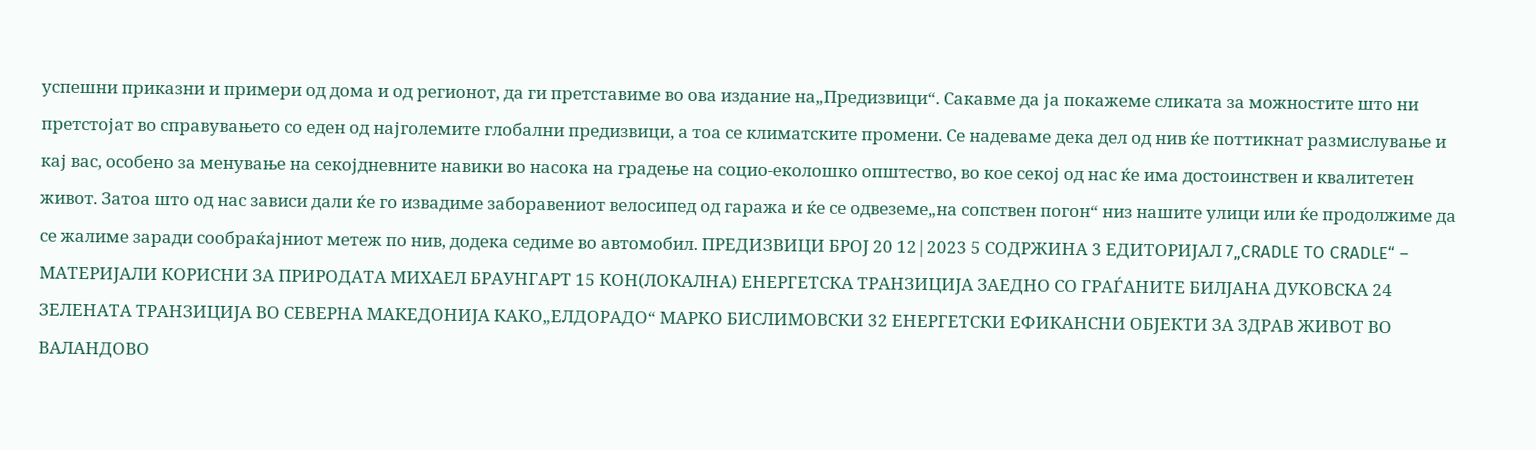успешни приказни и примери од дома и од регионот, да ги претставиме во ова издание на„Предизвици“. Сакавме да ја покажеме сликата за можностите што ни претстојат во справувањето со еден од најголемите глобални предизвици, а тоа се климатските промени. Се надеваме дека дел од нив ќе поттикнат размислување и кај вас, особено за менување на секојдневните навики во насока на градење на социо-еколошко општество, во кое секој од нас ќе има достоинствен и квалитетен живот. Затоа што од нас зависи дали ќе го извадиме заборавениот велосипед од гаража и ќе се одвеземе„на сопствен погон“ низ нашите улици или ќе продолжиме да се жалиме заради сообраќајниот метеж по нив, додека седиме во автомобил. ПРЕДИЗВИЦИ БРОЈ 20 12|2023 5 СОДРЖИНА 3 ЕДИТОРИЈАЛ 7„CRADLE TO CRADLE“ – МАТЕРИЈАЛИ КОРИСНИ ЗА ПРИРОДАТА МИХАЕЛ БРАУНГАРТ 15 КОН(ЛОКАЛНА) ЕНЕРГЕТСКА ТРАНЗИЦИЈА ЗАЕДНО СО ГРАЃАНИТЕ БИЛЈАНА ДУКОВСКА 24 ЗЕЛЕНАТА ТРАНЗИЦИЈА ВО СЕВЕРНА МАКЕДОНИЈА КАКО„ЕЛДОРАДО“ МАРКО БИСЛИМОВСКИ 32 ЕНЕРГЕТСКИ ЕФИКАНСНИ ОБЈЕКТИ ЗА ЗДРАВ ЖИВОТ ВО ВАЛАНДОВО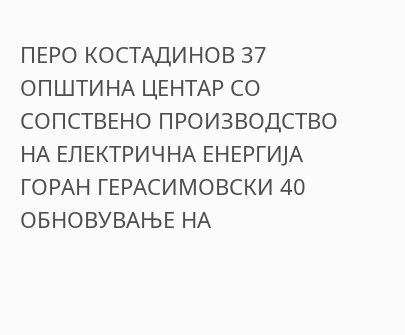ПЕРО КОСТАДИНОВ 37 ОПШТИНА ЦЕНТАР СО СОПСТВЕНО ПРОИЗВОДСТВО НА ЕЛЕКТРИЧНА ЕНЕРГИЈА ГОРАН ГЕРАСИМОВСКИ 40 ОБНОВУВАЊЕ НА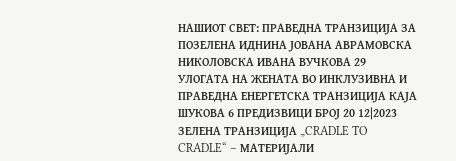НАШИОТ СВЕТ: ПРАВЕДНА ТРАНЗИЦИЈА ЗА ПОЗЕЛЕНА ИДНИНА ЈОВАНА АВРАМОВСКА НИКОЛОВСКА ИВАНА ВУЧКОВА 29 УЛОГАТА НА ЖЕНАТА ВО ИНКЛУЗИВНА И ПРАВЕДНА ЕНЕРГЕТСКА ТРАНЗИЦИЈА КАЈА ШУКОВА 6 ПРЕДИЗВИЦИ БРОЈ 20 12|2023 ЗЕЛEНА ТРАНЗИЦИЈА „CRADLE TO CRADLE“ – МАТЕРИЈАЛИ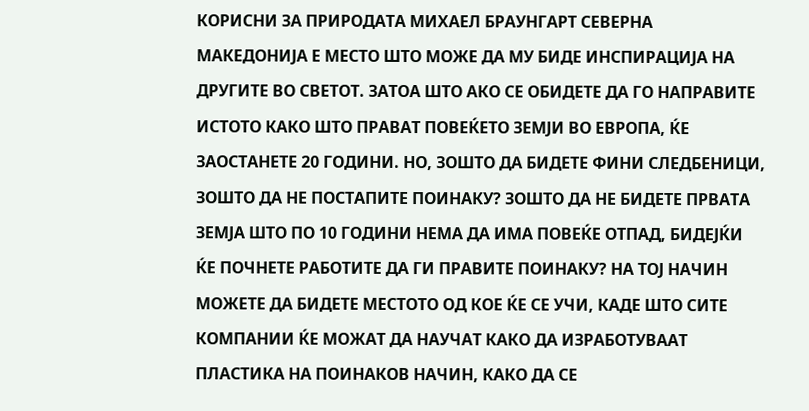КОРИСНИ ЗА ПРИРОДАТА МИХАЕЛ БРАУНГАРТ СЕВЕРНА МАКЕДОНИЈА Е МЕСТО ШТО МОЖЕ ДА МУ БИДЕ ИНСПИРАЦИЈА НА ДРУГИТЕ ВО СВЕТОТ. ЗАТОА ШТО АКО СЕ ОБИДЕТЕ ДА ГО НАПРАВИТЕ ИСТОТО КАКО ШТО ПРАВАТ ПОВЕЌЕТО ЗЕМЈИ ВО ЕВРОПА, ЌЕ ЗАОСТАНЕТЕ 20 ГОДИНИ. НО, ЗОШТО ДА БИДЕТЕ ФИНИ СЛЕДБЕНИЦИ, ЗОШТО ДА НЕ ПОСТАПИТЕ ПОИНАКУ? ЗОШТО ДА НЕ БИДЕТЕ ПРВАТА ЗЕМЈА ШТО ПО 10 ГОДИНИ НЕМА ДА ИМА ПОВЕЌЕ ОТПАД, БИДЕЈЌИ ЌЕ ПОЧНЕТЕ РАБОТИТЕ ДА ГИ ПРАВИТЕ ПОИНАКУ? НА ТОЈ НАЧИН МОЖЕТЕ ДА БИДЕТЕ МЕСТОТО ОД КОЕ ЌЕ СЕ УЧИ, КАДЕ ШТО СИТЕ КОМПАНИИ ЌЕ МОЖАТ ДА НАУЧАТ КАКО ДА ИЗРАБОТУВААТ ПЛАСТИКА НА ПОИНАКОВ НАЧИН, КАКО ДА СЕ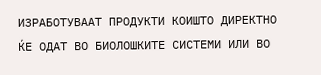ИЗРАБОТУВААТ ПРОДУКТИ КОИШТО ДИРЕКТНО ЌЕ ОДАТ ВО БИОЛОШКИТЕ СИСТЕМИ ИЛИ ВО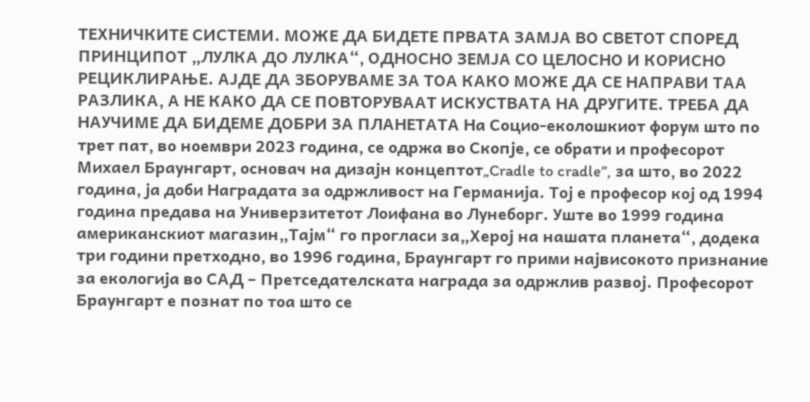ТЕХНИЧКИТЕ СИСТЕМИ. МОЖЕ ДА БИДЕТЕ ПРВАТА ЗАМЈА ВО СВЕТОТ СПОРЕД ПРИНЦИПОТ „ЛУЛКА ДО ЛУЛКА“, ОДНОСНО ЗЕМЈА СО ЦЕЛОСНО И КОРИСНО РЕЦИКЛИРАЊЕ. АЈДЕ ДА ЗБОРУВАМЕ ЗА ТОА КАКО МОЖЕ ДА СЕ НАПРАВИ ТАА РАЗЛИКА, А НЕ КАКО ДА СЕ ПОВТОРУВААТ ИСКУСТВАТА НА ДРУГИТЕ. ТРЕБА ДА НАУЧИМЕ ДА БИДЕМЕ ДОБРИ ЗА ПЛАНЕТАТА На Социо-еколошкиот форум што по трет пат, во ноември 2023 година, се одржа во Скопје, се обрати и професорот Михаел Браунгарт, основач на дизајн концептот„Cradle to cradle”, за што, во 2022 година, ја доби Наградата за одржливост на Германија. Тој е професор кој од 1994 година предава на Универзитетот Лоифана во Лунеборг. Уште во 1999 година американскиот магазин„Тајм“ го прогласи за„Херој на нашата планета“, додека три години претходно, во 1996 година, Браунгарт го прими највисокото признание за екологија во САД – Претседателската награда за одржлив развој. Професорот Браунгарт е познат по тоа што се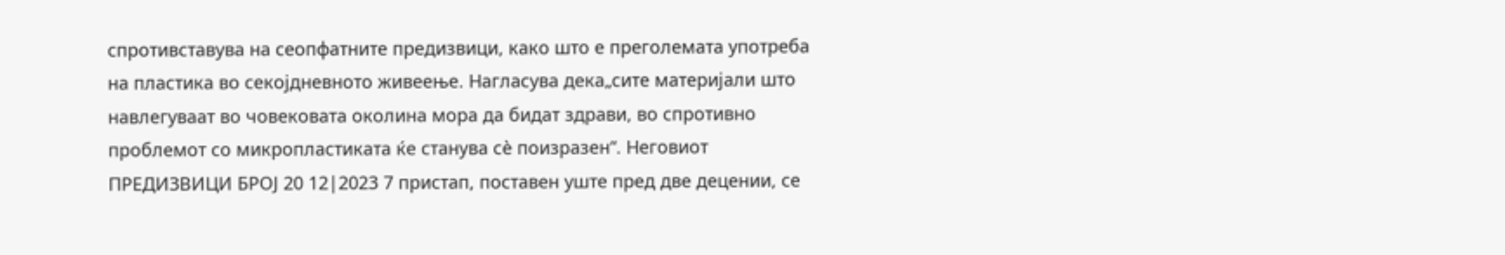спротивставува на сеопфатните предизвици, како што е преголемата употреба на пластика во секојдневното живеење. Нагласува дека„сите материјали што навлегуваат во човековата околина мора да бидат здрави, во спротивно проблемот со микропластиката ќе станува сè поизразен“. Неговиот ПРЕДИЗВИЦИ БРОЈ 20 12|2023 7 пристап, поставен уште пред две децении, се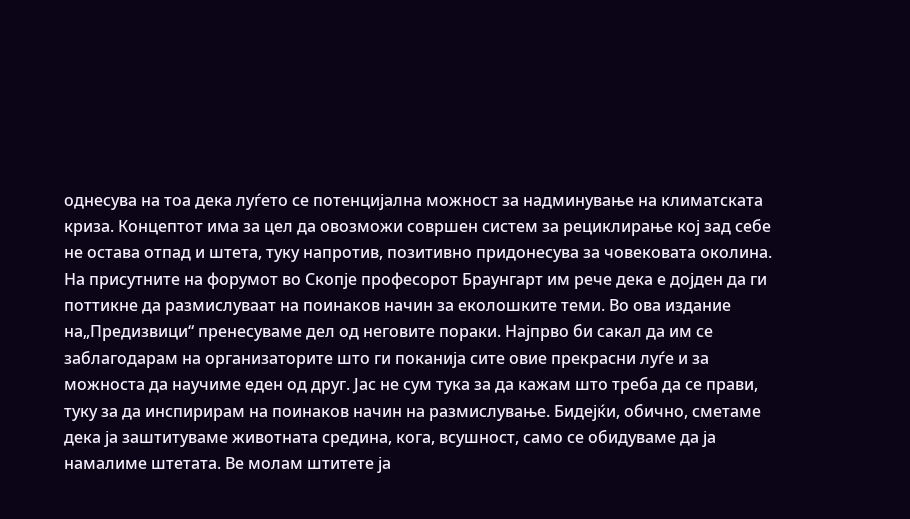однесува на тоа дека луѓето се потенцијална можност за надминување на климатската криза. Концептот има за цел да овозможи совршен систем за рециклирање кој зад себе не остава отпад и штета, туку напротив, позитивно придонесува за човековата околина. На присутните на форумот во Скопје професорот Браунгарт им рече дека е дојден да ги поттикне да размислуваат на поинаков начин за еколошките теми. Во ова издание на„Предизвици“ пренесуваме дел од неговите пораки. Најпрво би сакал да им се заблагодарам на организаторите што ги поканија сите овие прекрасни луѓе и за можноста да научиме еден од друг. Јас не сум тука за да кажам што треба да се прави, туку за да инспирирам на поинаков начин на размислување. Бидејќи, обично, сметаме дека ја заштитуваме животната средина, кога, всушност, само се обидуваме да ја намалиме штетата. Ве молам штитете ја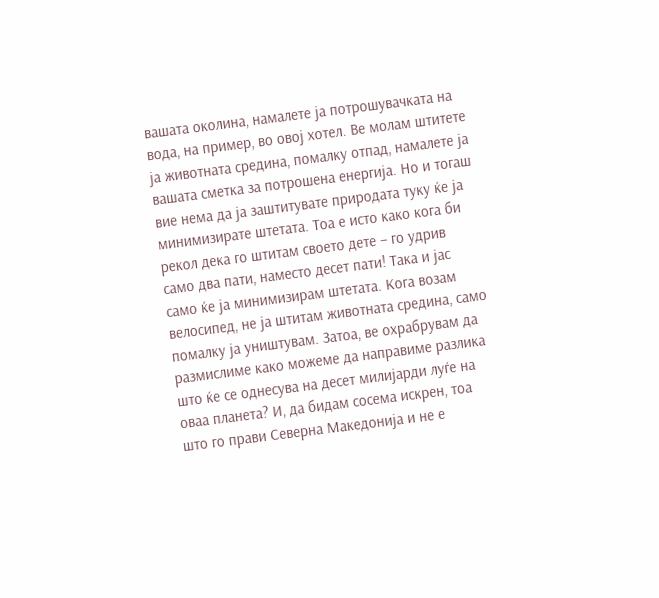вашата околина, намалете ја потрошувачката на вода, на пример, во овој хотел. Ве молам штитете ја животната средина, помалку отпад, намалете ја вашата сметка за потрошена енергија. Но и тогаш вие нема да ја заштитувате природата туку ќе ја минимизирате штетата. Тоа е исто како кога би рекол дека го штитам своето дете – го удрив само два пати, наместо десет пати! Така и јас само ќе ја минимизирам штетата. Кога возам велосипед, не ја штитам животната средина, само помалку ја уништувам. Затоа, ве охрабрувам да размислиме како можеме да направиме разлика што ќе се однесува на десет милијарди луѓе на оваа планета? И, да бидам сосема искрен, тоа што го прави Северна Македонија и не е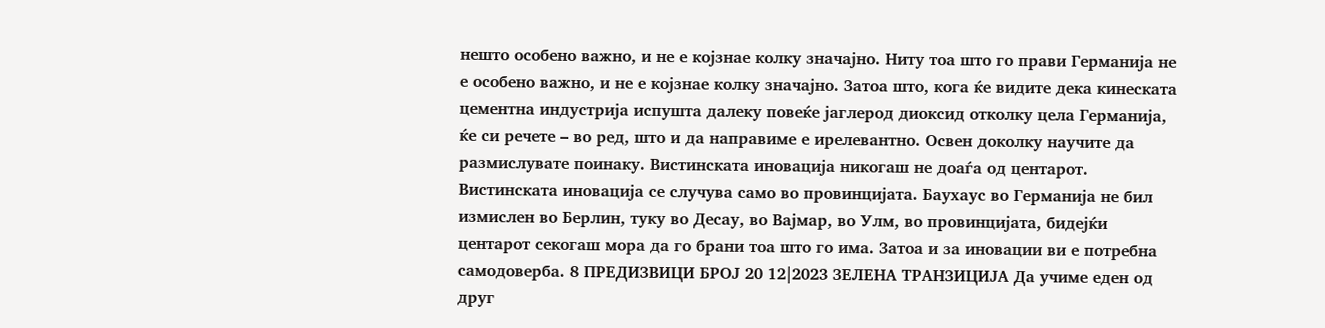нешто особено важно, и не е којзнае колку значајно. Ниту тоа што го прави Германија не е особено важно, и не е којзнае колку значајно. Затоа што, кога ќе видите дека кинеската цементна индустрија испушта далеку повеќе јаглерод диоксид отколку цела Германија, ќе си речете – во ред, што и да направиме е ирелевантно. Освен доколку научите да размислувате поинаку. Вистинската иновација никогаш не доаѓа од центарот. Вистинската иновација се случува само во провинцијата. Баухаус во Германија не бил измислен во Берлин, туку во Десау, во Вајмар, во Улм, во провинцијата, бидејќи центарот секогаш мора да го брани тоа што го има. Затоа и за иновации ви е потребна самодоверба. 8 ПРЕДИЗВИЦИ БРОЈ 20 12|2023 ЗЕЛEНА ТРАНЗИЦИЈА Да учиме еден од друг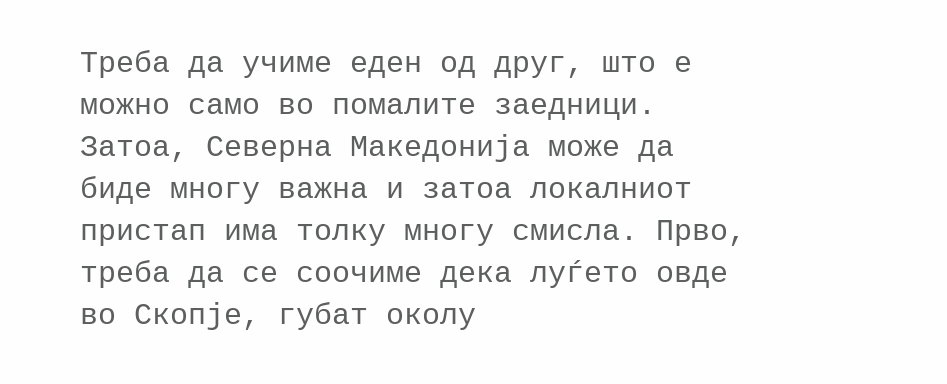Треба да учиме еден од друг, што е можно само во помалите заедници. Затоа, Северна Македонија може да биде многу важна и затоа локалниот пристап има толку многу смисла. Прво, треба да се соочиме дека луѓето овде во Скопје, губат околу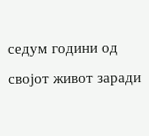седум години од својот живот заради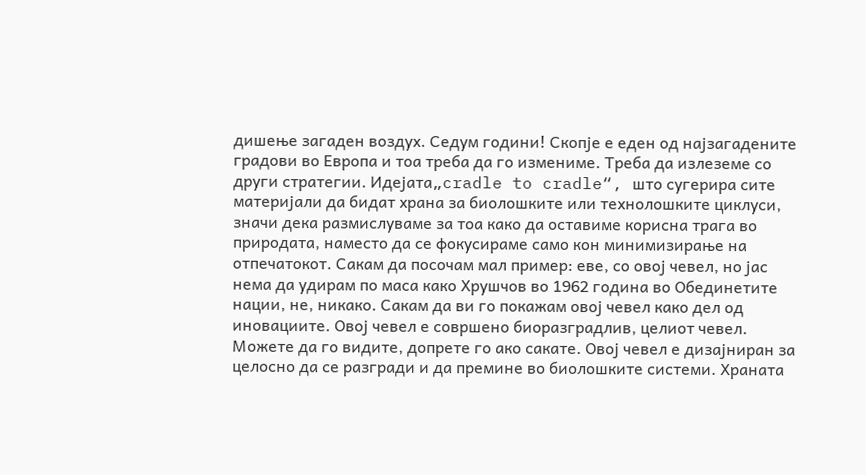дишење загаден воздух. Седум години! Скопје е еден од најзагадените градови во Европа и тоа треба да го измениме. Треба да излеземе со други стратегии. Идејата„cradle to cradle“, што сугерира сите материјали да бидат храна за биолошките или технолошките циклуси, значи дека размислуваме за тоа како да оставиме корисна трага во природата, наместо да се фокусираме само кон минимизирање на отпечатокот. Сакам да посочам мал пример: еве, со овој чевел, но јас нема да удирам по маса како Хрушчов во 1962 година во Обединетите нации, не, никако. Сакам да ви го покажам овој чевел како дел од иновациите. Овој чевел е совршено биоразградлив, целиот чевел. Можете да го видите, допрете го ако сакате. Овој чевел е дизајниран за целосно да се разгради и да премине во биолошките системи. Храната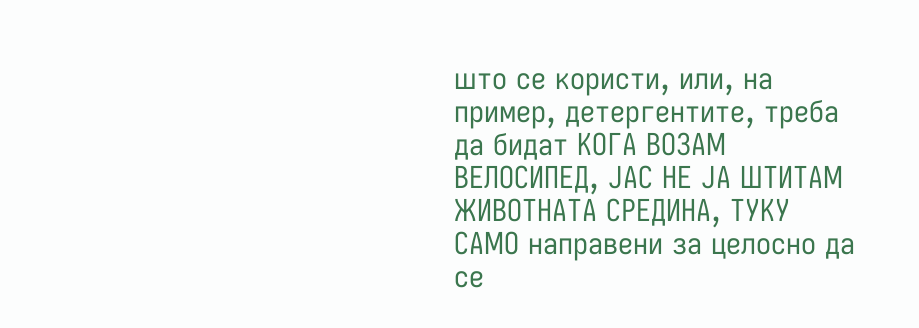што се користи, или, на пример, детергентите, треба да бидат KОГА ВОЗАМ ВЕЛОСИПЕД, ЈАС НЕ ЈА ШТИТАМ ЖИВОТНАТА СРЕДИНА, ТУКУ САМО направени за целосно да се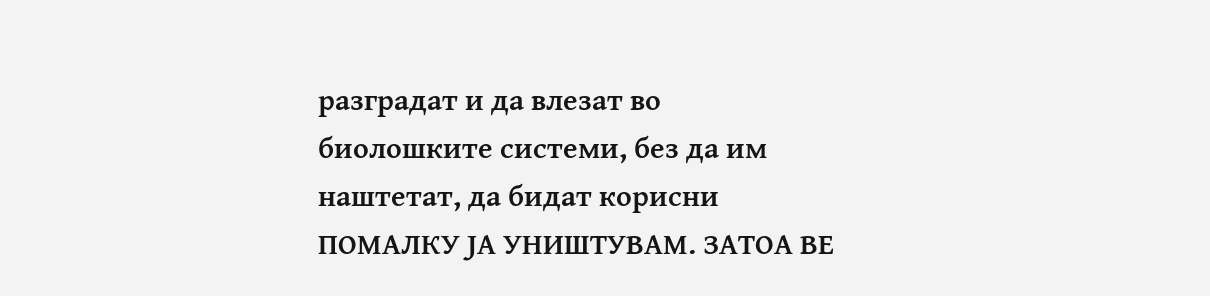разградат и да влезат во биолошките системи, без да им наштетат, да бидат корисни ПОМАЛКУ ЈА УНИШТУВАМ. ЗАТОА ВЕ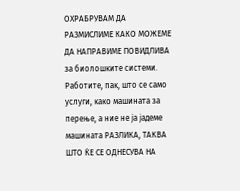ОХРАБРУВАМ ДА РАЗМИСЛИМЕ КАКО МОЖЕМЕ ДА НАПРАВИМЕ ПОВИДЛИВА за биолошките системи. Работите, пак, што се само услуги, како машината за перење, а ние не ја јадеме машината РАЗЛИКА, ТАКВА ШТО ЌЕ СЕ ОДНЕСУВА НА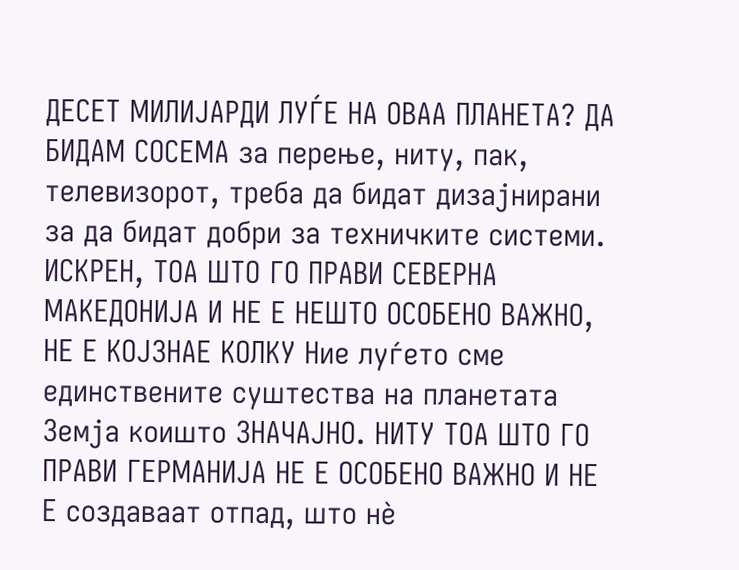ДЕСЕТ МИЛИЈАРДИ ЛУЃЕ НА ОВАА ПЛАНЕТА? ДА БИДАМ СОСЕМА за перење, ниту, пак, телевизорот, треба да бидат дизајнирани за да бидат добри за техничките системи. ИСКРЕН, ТОА ШТО ГО ПРАВИ СЕВЕРНА МАКЕДОНИЈА И НЕ Е НЕШТО ОСОБЕНО ВАЖНО, НЕ Е КОЈЗНАЕ КОЛКУ Ние луѓето сме единствените суштества на планетата Земја коишто ЗНАЧАЈНО. НИТУ ТОА ШТО ГО ПРАВИ ГЕРМАНИЈА НЕ Е ОСОБЕНО ВАЖНО И НЕ Е создаваат отпад, што нè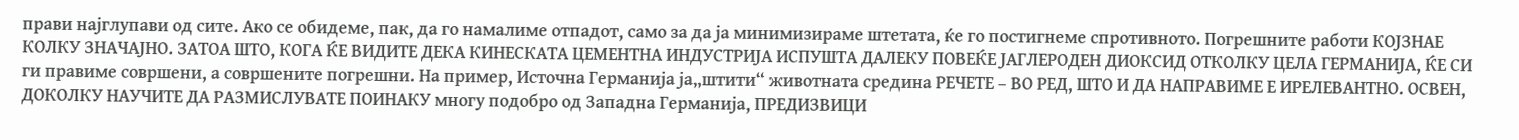прави најглупави од сите. Ако се обидеме, пак, да го намалиме отпадот, само за да ја минимизираме штетата, ќе го постигнеме спротивното. Погрешните работи КОЈЗНАЕ КОЛКУ ЗНАЧАЈНО. ЗАТОА ШТО, КОГА ЌЕ ВИДИТЕ ДЕКА КИНЕСКАТА ЦЕМЕНТНА ИНДУСТРИЈА ИСПУШТА ДАЛЕКУ ПОВЕЌЕ ЈАГЛЕРОДЕН ДИОКСИД ОТКОЛКУ ЦЕЛА ГЕРМАНИЈА, ЌЕ СИ ги правиме совршени, а совршените погрешни. На пример, Источна Германија ја„штити“ животната средина РЕЧЕТЕ – ВО РЕД, ШТО И ДА НАПРАВИМЕ Е ИРЕЛЕВАНТНО. ОСВЕН, ДОКОЛКУ НАУЧИТЕ ДА РАЗМИСЛУВАТЕ ПОИНАКУ многу подобро од Западна Германија, ПРЕДИЗВИЦИ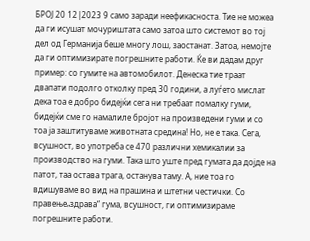БРОЈ 20 12|2023 9 само заради неефикасноста. Тие не можеа да ги исушат мочуриштата само затоа што системот во тој дел од Германија беше многу лош, заостанат. Затоа, немојте да ги оптимизирате погрешните работи. Ќе ви дадам друг пример: со гумите на автомобилот. Денеска тие траат двапати подолго отколку пред 30 години, а луѓето мислат дека тоа е добро бидејќи сега ни требаат помалку гуми, бидејќи сме го намалиле бројот на произведени гуми и со тоа ја заштитуваме животната средина! Но, не е така. Сега, всушност, во употреба се 470 различни хемикалии за производство на гуми. Така што уште пред гумата да дојде на патот, таа остава трага, останува таму. А, ние тоа го вдишуваме во вид на прашина и штетни честички. Со правење„здрава“ гума, всушност, ги оптимизираме погрешните работи.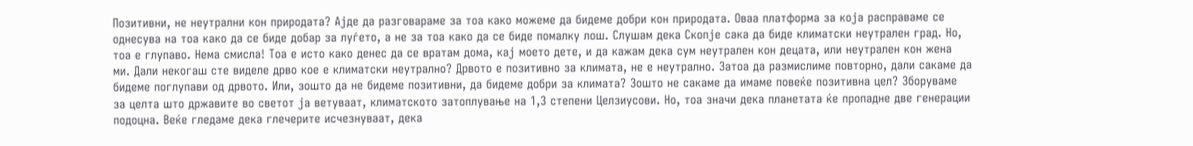Позитивни, не неутрални кон природата? Ајде да разговараме за тоа како можеме да бидеме добри кон природата. Оваа платформа за која расправаме се однесува на тоа како да се биде добар за луѓето, а не за тоа како да се биде помалку лош. Слушам дека Скопје сака да биде климатски неутрален град. Но, тоа е глупаво. Нема смисла! Тоа е исто како денес да се вратам дома, кај моето дете, и да кажам дека сум неутрален кон децата, или неутрален кон жена ми. Дали некогаш сте виделе дрво кое е климатски неутрално? Дрвото е позитивно за климата, не е неутрално. Затоа да размислиме повторно, дали сакаме да бидеме поглупави од дрвото. Или, зошто да не бидеме позитивни, да бидеме добри за климата? Зошто не сакаме да имаме повеќе позитивна цел? Зборуваме за целта што државите во светот ја ветуваат, климатското затоплување на 1,3 степени Целзиусови. Но, тоа значи дека планетата ќе пропадне две генерации подоцна. Веќе гледаме дека глечерите исчезнуваат, дека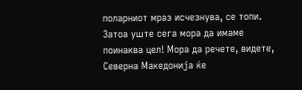поларниот мраз исчезнува, се топи. Затоа уште сега мора да имаме поинаква цел! Мора да речете, видете, Северна Македонија ќе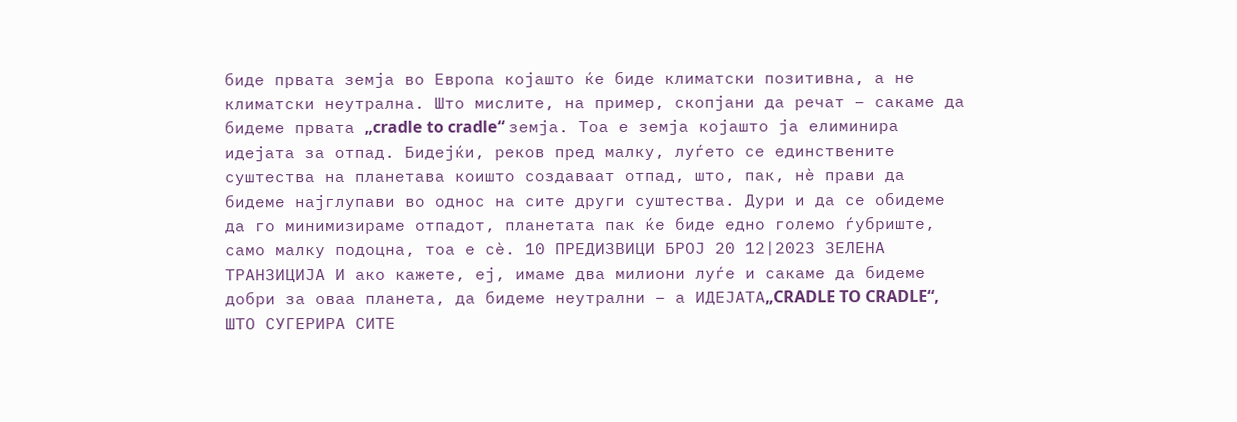биде првата земја во Европа којашто ќе биде климатски позитивна, а не климатски неутрална. Што мислите, на пример, скопјани да речат – сакаме да бидеме првата „cradle to cradle“ земја. Тоа е земја којашто ја елиминира идејата за отпад. Бидејќи, реков пред малку, луѓето се единствените суштества на планетава коишто создаваат отпад, што, пак, нè прави да бидеме најглупави во однос на сите други суштества. Дури и да се обидеме да го минимизираме отпадот, планетата пак ќе биде едно големо ѓубриште, само малку подоцна, тоа е сè. 10 ПРЕДИЗВИЦИ БРОЈ 20 12|2023 ЗЕЛEНА ТРАНЗИЦИЈА И ако кажете, еј, имаме два милиони луѓе и сакаме да бидеме добри за оваа планета, да бидеме неутрални – а ИДЕЈАТА„CRADLE TO CRADLE“, ШТО СУГЕРИРА СИТЕ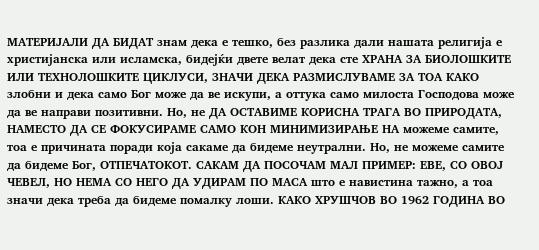МАТЕРИЈАЛИ ДА БИДАТ знам дека е тешко, без разлика дали нашата религија е христијанска или исламска, бидејќи двете велат дека сте ХРАНА ЗА БИОЛОШКИТЕ ИЛИ ТЕХНОЛОШКИТЕ ЦИКЛУСИ, ЗНАЧИ ДЕКА РАЗМИСЛУВАМЕ ЗА ТОА КАКО злобни и дека само Бог може да ве искупи, а оттука само милоста Господова може да ве направи позитивни. Но, не ДА ОСТАВИМЕ КОРИСНА ТРАГА ВО ПРИРОДАТА, НАМЕСТО ДА СЕ ФОКУСИРАМЕ САМО КОН МИНИМИЗИРАЊЕ НА можеме самите, тоа е причината поради која сакаме да бидеме неутрални. Но, не можеме самите да бидеме Бог, ОТПЕЧАТОКОТ. САКАМ ДА ПОСОЧАМ МАЛ ПРИМЕР: ЕВЕ, СО ОВОЈ ЧЕВЕЛ, НО НЕМА СО НЕГО ДА УДИРАМ ПО МАСА што е навистина тажно, а тоа значи дека треба да бидеме помалку лоши. КАКО ХРУШЧОВ ВО 1962 ГОДИНА ВО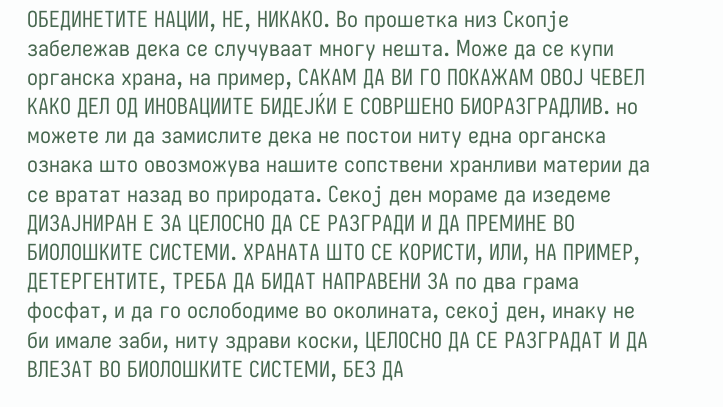ОБЕДИНЕТИТЕ НАЦИИ, НЕ, НИКАКО. Во прошетка низ Скопје забележав дека се случуваат многу нешта. Може да се купи органска храна, на пример, САКАМ ДА ВИ ГО ПОКАЖАМ ОВОЈ ЧЕВЕЛ КАКО ДЕЛ ОД ИНОВАЦИИТЕ БИДЕЈЌИ Е СОВРШЕНО БИОРАЗГРАДЛИВ. но можете ли да замислите дека не постои ниту една органска ознака што овозможува нашите сопствени хранливи материи да се вратат назад во природата. Секој ден мораме да изедеме ДИЗАЈНИРАН Е ЗА ЦЕЛОСНО ДА СЕ РАЗГРАДИ И ДА ПРЕМИНЕ ВО БИОЛОШКИТЕ СИСТЕМИ. ХРАНАТА ШТО СЕ КОРИСТИ, ИЛИ, НА ПРИМЕР, ДЕТЕРГЕНТИТЕ, ТРЕБА ДА БИДАТ НАПРАВЕНИ ЗА по два грама фосфат, и да го ослободиме во околината, секој ден, инаку не би имале заби, ниту здрави коски, ЦЕЛОСНО ДА СЕ РАЗГРАДАТ И ДА ВЛЕЗАТ ВО БИОЛОШКИТЕ СИСТЕМИ, БЕЗ ДА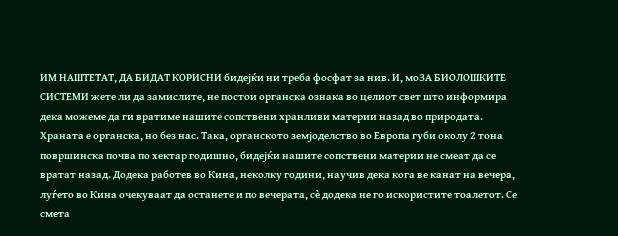ИМ НАШТЕТАТ, ДА БИДАТ КОРИСНИ бидејќи ни треба фосфат за нив. И, моЗА БИОЛОШКИТЕ СИСТЕМИ жете ли да замислите, не постои органска ознака во целиот свет што информира дека можеме да ги вратиме нашите сопствени хранливи материи назад во природата. Храната е органска, но без нас. Така, органското земјоделство во Европа губи околу 2 тона површинска почва по хектар годишно, бидејќи нашите сопствени материи не смеат да се вратат назад. Додека работев во Кина, неколку години, научив дека кога ве канат на вечера, луѓето во Кина очекуваат да останете и по вечерата, сè додека не го искористите тоалетот. Се смета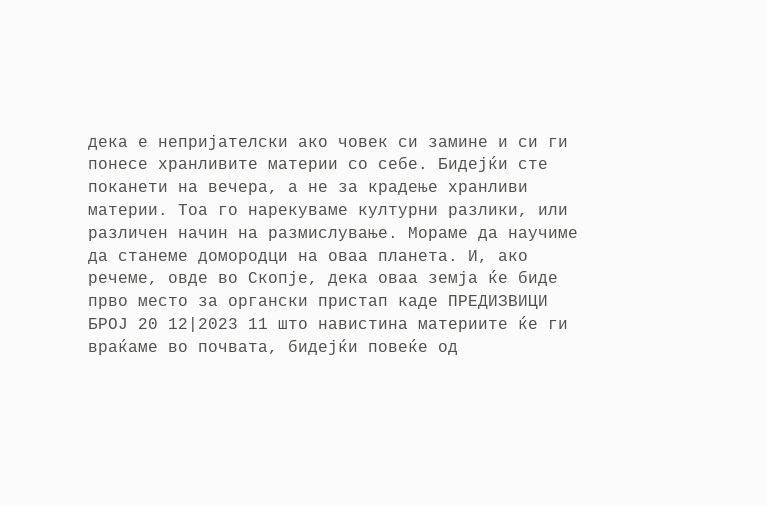дека е непријателски ако човек си замине и си ги понесе хранливите материи со себе. Бидејќи сте поканети на вечера, а не за крадење хранливи материи. Тоа го нарекуваме културни разлики, или различен начин на размислување. Мораме да научиме да станеме домородци на оваа планета. И, ако речеме, овде во Скопје, дека оваа земја ќе биде прво место за органски пристап каде ПРЕДИЗВИЦИ БРОЈ 20 12|2023 11 што навистина материите ќе ги враќаме во почвата, бидејќи повеќе од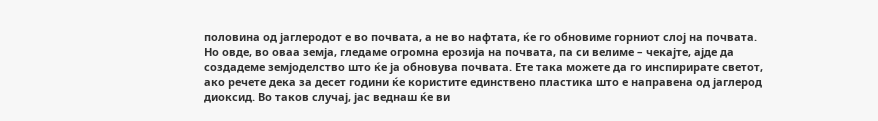половина од јаглеродот е во почвата, а не во нафтата, ќе го обновиме горниот слој на почвата. Но овде, во оваа земја, гледаме огромна ерозија на почвата, па си велиме – чекајте, ајде да создадеме земјоделство што ќе ја обновува почвата. Ете така можете да го инспирирате светот, ако речете дека за десет години ќе користите единствено пластика што е направена од јаглерод диоксид. Во таков случај, јас веднаш ќе ви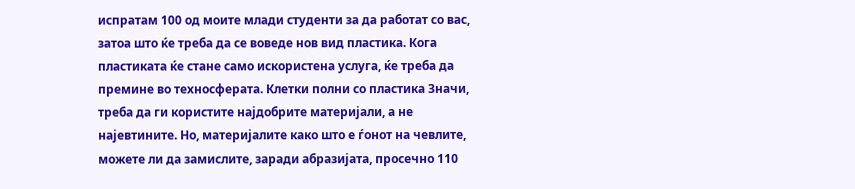испратам 100 од моите млади студенти за да работат со вас, затоа што ќе треба да се воведе нов вид пластика. Кога пластиката ќе стане само искористена услуга, ќе треба да премине во техносферата. Клетки полни со пластика Значи, треба да ги користите најдобрите материјали, а не најевтините. Но, материјалите како што е ѓонот на чевлите, можете ли да замислите, заради абразијата, просечно 110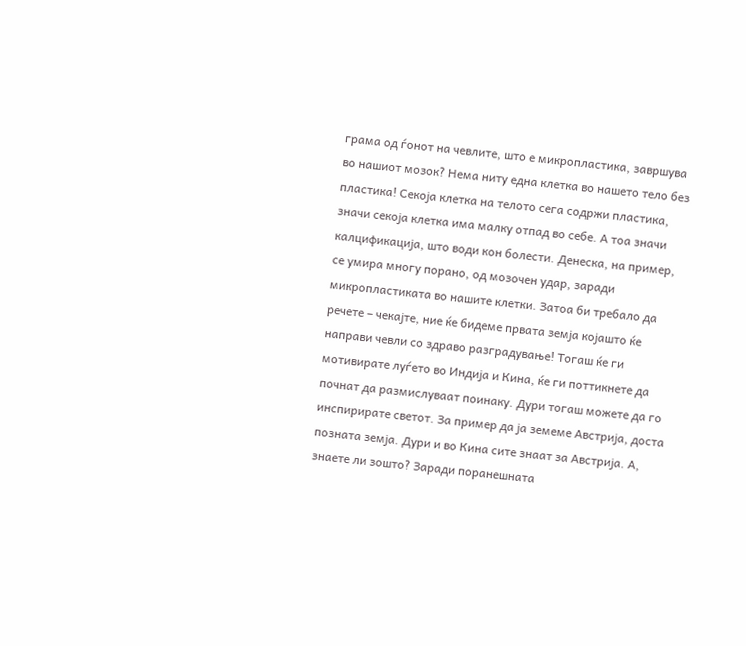грама од ѓонот на чевлите, што е микропластика, завршува во нашиот мозок? Нема ниту една клетка во нашето тело без пластика! Секоја клетка на телото сега содржи пластика, значи секоја клетка има малку отпад во себе. А тоа значи калцификација, што води кон болести. Денеска, на пример, се умира многу порано, од мозочен удар, заради микропластиката во нашите клетки. Затоа би требало да речете – чекајте, ние ќе бидеме првата земја којашто ќе направи чевли со здраво разградување! Тогаш ќе ги мотивирате луѓето во Индија и Кина, ќе ги поттикнете да почнат да размислуваат поинаку. Дури тогаш можете да го инспирирате светот. За пример да ја земеме Австрија, доста позната земја. Дури и во Кина сите знаат за Австрија. А, знаете ли зошто? Заради поранешната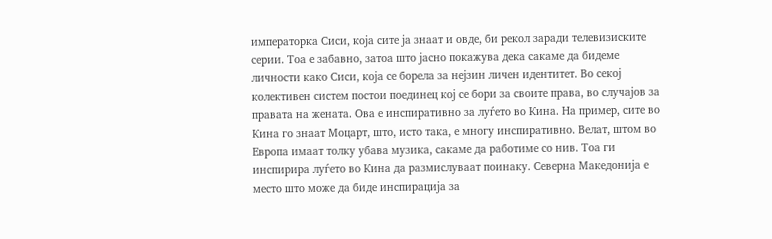императорка Сиси, која сите ја знаат и овде, би рекол заради телевизиските серии. Тоа е забавно, затоа што јасно покажува дека сакаме да бидеме личности како Сиси, која се борела за нејзин личен идентитет. Во секој колективен систем постои поединец кој се бори за своите права, во случајов за правата на жената. Ова е инспиративно за луѓето во Кина. На пример, сите во Кина го знаат Моцарт, што, исто така, е многу инспиративно. Велат, штом во Европа имаат толку убава музика, сакаме да работиме со нив. Тоа ги инспирира луѓето во Кина да размислуваат поинаку. Северна Македонија е место што може да биде инспирација за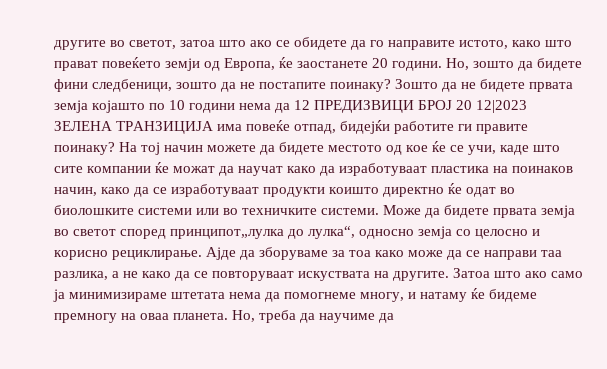другите во светот, затоа што ако се обидете да го направите истото, како што прават повеќето земји од Европа, ќе заостанете 20 години. Но, зошто да бидете фини следбеници, зошто да не постапите поинаку? Зошто да не бидете првата земја којашто по 10 години нема да 12 ПРЕДИЗВИЦИ БРОЈ 20 12|2023 ЗЕЛEНА ТРАНЗИЦИЈА има повеќе отпад, бидејќи работите ги правите поинаку? На тој начин можете да бидете местото од кое ќе се учи, каде што сите компании ќе можат да научат како да изработуваат пластика на поинаков начин, како да се изработуваат продукти коишто директно ќе одат во биолошките системи или во техничките системи. Може да бидете првата земја во светот според принципот„лулка до лулка“, односно земја со целосно и корисно рециклирање. Ајде да зборуваме за тоа како може да се направи таа разлика, а не како да се повторуваат искуствата на другите. Затоа што ако само ја минимизираме штетата нема да помогнеме многу, и натаму ќе бидеме премногу на оваа планета. Но, треба да научиме да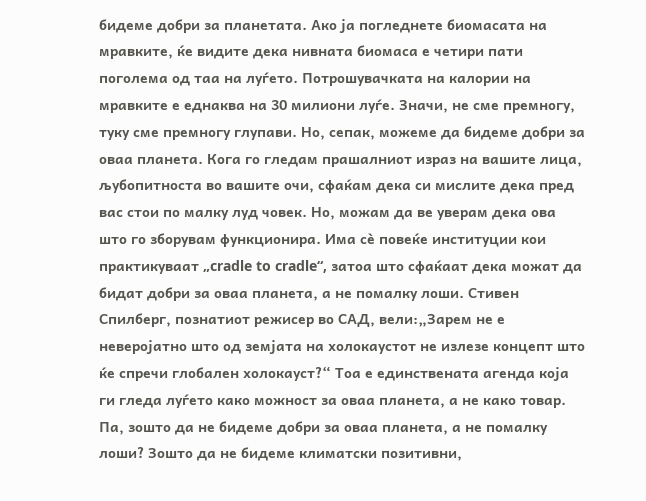бидеме добри за планетата. Ако ја погледнете биомасата на мравките, ќе видите дека нивната биомаса е четири пати поголема од таа на луѓето. Потрошувачката на калории на мравките е еднаква на 30 милиони луѓе. Значи, не сме премногу, туку сме премногу глупави. Но, сепак, можеме да бидеме добри за оваа планета. Кога го гледам прашалниот израз на вашите лица, љубопитноста во вашите очи, сфаќам дека си мислите дека пред вас стои по малку луд човек. Но, можам да ве уверам дека ова што го зборувам функционира. Има сè повеќе институции кои практикуваат „cradle to cradle“, затоа што сфаќаат дека можат да бидат добри за оваа планета, а не помалку лоши. Стивен Спилберг, познатиот режисер во САД, вели:„Зарем не е неверојатно што од земјата на холокаустот не излезе концепт што ќе спречи глобален холокауст?“ Тоа е единствената агенда која ги гледа луѓето како можност за оваа планета, а не како товар. Па, зошто да не бидеме добри за оваа планета, а не помалку лоши? Зошто да не бидеме климатски позитивни,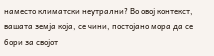наместо климатски неутрални? Во овој контекст, вашата земја која, се чини, постојано мора да се бори за својот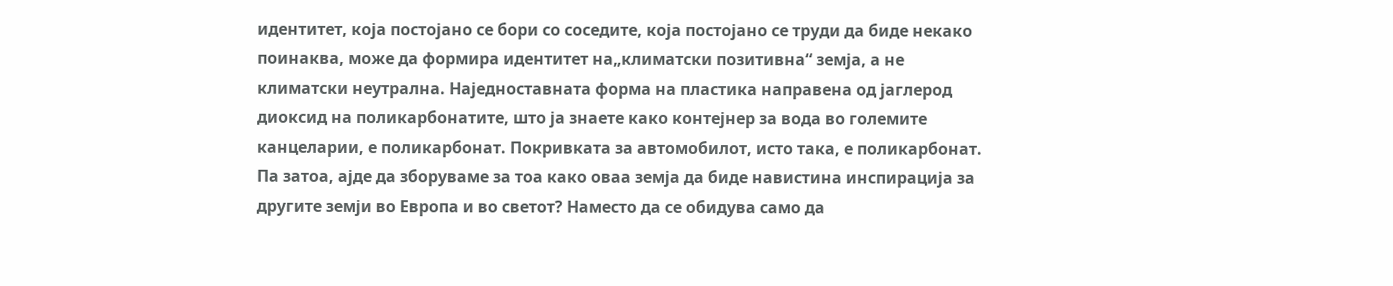идентитет, која постојано се бори со соседите, која постојано се труди да биде некако поинаква, може да формира идентитет на„климатски позитивна“ земја, а не климатски неутрална. Наједноставната форма на пластика направена од јаглерод диоксид на поликарбонатите, што ја знаете како контејнер за вода во големите канцеларии, е поликарбонат. Покривката за автомобилот, исто така, е поликарбонат. Па затоа, ајде да зборуваме за тоа како оваа земја да биде навистина инспирација за другите земји во Европа и во светот? Наместо да се обидува само да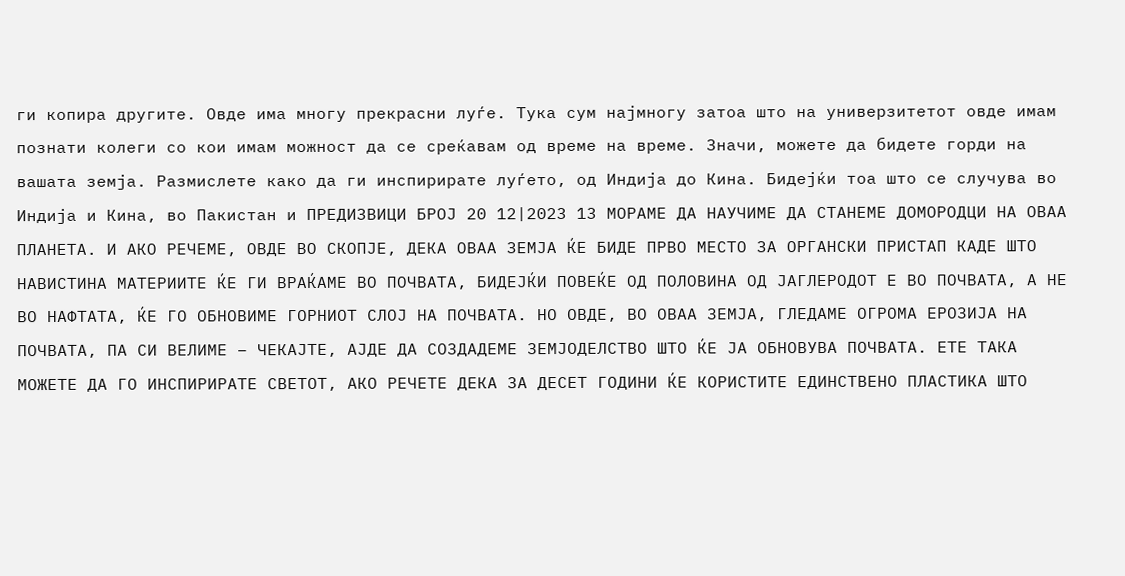ги копира другите. Овде има многу прекрасни луѓе. Тука сум најмногу затоа што на универзитетот овде имам познати колеги со кои имам можност да се среќавам од време на време. Значи, можете да бидете горди на вашата земја. Размислете како да ги инспирирате луѓето, од Индија до Кина. Бидејќи тоа што се случува во Индија и Кина, во Пакистан и ПРЕДИЗВИЦИ БРОЈ 20 12|2023 13 МОРАМЕ ДА НАУЧИМЕ ДА СТАНЕМЕ ДОМОРОДЦИ НА ОВАА ПЛАНЕТА. И АКО РЕЧЕМЕ, ОВДЕ ВО СКОПЈЕ, ДЕКА ОВАА ЗЕМЈА ЌЕ БИДЕ ПРВО МЕСТО ЗА ОРГАНСКИ ПРИСТАП КАДЕ ШТО НАВИСТИНА МАТЕРИИТЕ ЌЕ ГИ ВРАЌАМЕ ВО ПОЧВАТА, БИДЕЈЌИ ПОВЕЌЕ ОД ПОЛОВИНА ОД ЈАГЛЕРОДОТ Е ВО ПОЧВАТА, А НЕ ВО НАФТАТА, ЌЕ ГО ОБНОВИМЕ ГОРНИОТ СЛОЈ НА ПОЧВАТА. НО ОВДЕ, ВО ОВАА ЗЕМЈА, ГЛЕДАМЕ ОГРОМА ЕРОЗИЈА НА ПОЧВАТА, ПА СИ ВЕЛИМЕ – ЧЕКАЈТЕ, АЈДЕ ДА СОЗДАДЕМЕ ЗЕМЈОДЕЛСТВО ШТО ЌЕ ЈА ОБНОВУВА ПОЧВАТА. ЕТЕ ТАКА МОЖЕТЕ ДА ГО ИНСПИРИРАТЕ СВЕТОТ, АКО РЕЧЕТЕ ДЕКА ЗА ДЕСЕТ ГОДИНИ ЌЕ КОРИСТИТЕ ЕДИНСТВЕНО ПЛАСТИКА ШТО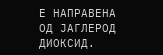Е НАПРАВЕНА ОД ЈАГЛЕРОД ДИОКСИД.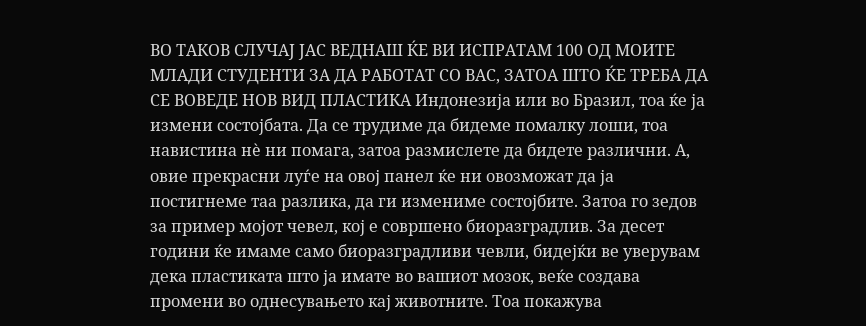ВО ТАКОВ СЛУЧАЈ ЈАС ВЕДНАШ ЌЕ ВИ ИСПРАТАМ 100 ОД МОИТЕ МЛАДИ СТУДЕНТИ ЗА ДА РАБОТАТ СО ВАС, ЗАТОА ШТО ЌЕ ТРЕБА ДА СЕ ВОВЕДЕ НОВ ВИД ПЛАСТИКА Индонезија или во Бразил, тоа ќе ја измени состојбата. Да се трудиме да бидеме помалку лоши, тоа навистина нè ни помага, затоа размислете да бидете различни. А, овие прекрасни луѓе на овој панел ќе ни овозможат да ја постигнеме таа разлика, да ги измениме состојбите. Затоа го зедов за пример мојот чевел, кој е совршено биоразградлив. За десет години ќе имаме само биоразградливи чевли, бидејќи ве уверувам дека пластиката што ја имате во вашиот мозок, веќе создава промени во однесувањето кај животните. Тоа покажува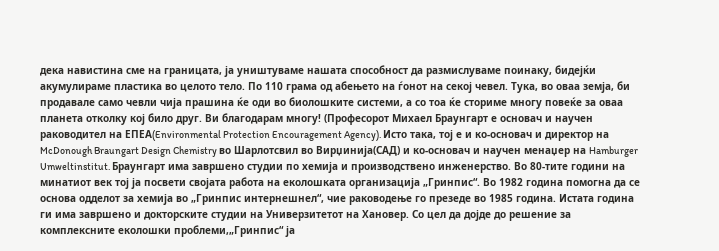дека навистина сме на границата, ја уништуваме нашата способност да размислуваме поинаку, бидејќи акумулираме пластика во целото тело. По 110 грама од абењето на ѓонот на секој чевел. Тука, во оваа земја, би продавале само чевли чија прашина ќе оди во биолошките системи, а со тоа ќе сториме многу повеќе за оваа планета отколку кој било друг. Ви благодарам многу! (Професорот Михаел Браунгарт е основач и научен раководител на ЕПЕА(Environmental Protection Encouragement Agency). Исто така, тој е и ко-основач и директор на McDonough Braungart Design Chemistry во Шарлотсвил во Вирџинија(САД) и ко-основач и научен менаџер на Hamburger Umweltinstitut. Браунгарт има завршено студии по хемија и производствено инженерство. Во 80-тите години на минатиот век тој ја посвети својата работа на еколошката организација „Гринпис“. Во 1982 година помогна да се основа одделот за хемија во „Гринпис интернешнел“, чие раководење го презеде во 1985 година. Истата година ги има завршено и докторските студии на Универзитетот на Хановер. Со цел да дојде до решение за комплексните еколошки проблеми,„Гринпис“ ја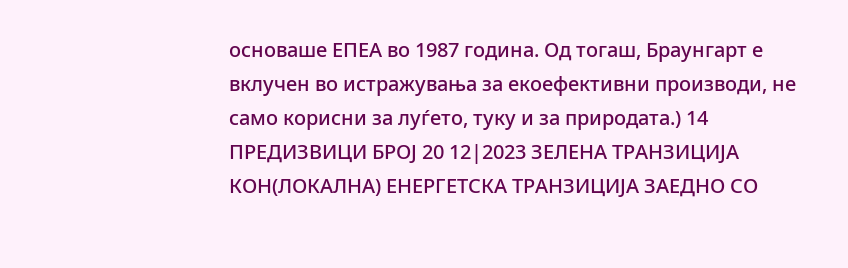основаше ЕПЕА во 1987 година. Од тогаш, Браунгарт е вклучен во истражувања за екоефективни производи, не само корисни за луѓето, туку и за природата.) 14 ПРЕДИЗВИЦИ БРОЈ 20 12|2023 ЗЕЛEНА ТРАНЗИЦИЈА КОН(ЛОКАЛНА) ЕНЕРГЕТСКА ТРАНЗИЦИЈА ЗАЕДНО СО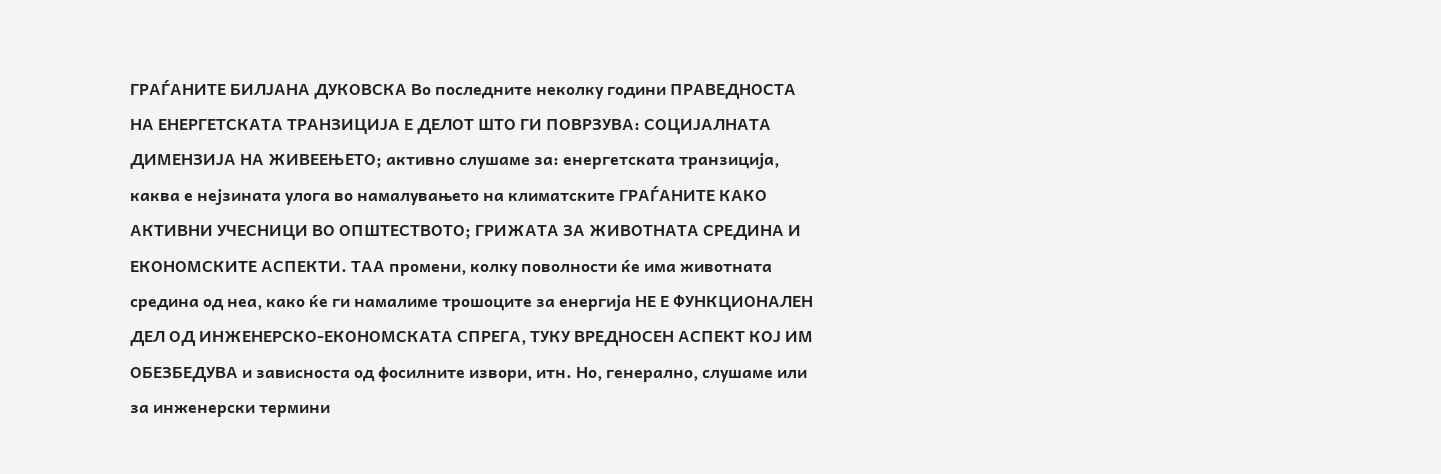ГРАЃАНИТЕ БИЛЈАНА ДУКОВСКА Во последните неколку години ПРАВЕДНОСТА НА ЕНЕРГЕТСКАТА ТРАНЗИЦИЈА Е ДЕЛОТ ШТО ГИ ПОВРЗУВА: СОЦИЈАЛНАТА ДИМЕНЗИЈА НА ЖИВЕЕЊЕТО; активно слушаме за: енергетската транзиција, каква е нејзината улога во намалувањето на климатските ГРАЃАНИТЕ КАКО АКТИВНИ УЧЕСНИЦИ ВО ОПШТЕСТВОТО; ГРИЖАТА ЗА ЖИВОТНАТА СРЕДИНА И ЕКОНОМСКИТЕ АСПЕКТИ. ТАА промени, колку поволности ќе има животната средина од неа, како ќе ги намалиме трошоците за енергија НЕ Е ФУНКЦИОНАЛЕН ДЕЛ ОД ИНЖЕНЕРСКО-ЕКОНОМСКАТА СПРЕГА, ТУКУ ВРЕДНОСЕН АСПЕКТ КОЈ ИМ ОБЕЗБЕДУВА и зависноста од фосилните извори, итн. Но, генерално, слушаме или за инженерски термини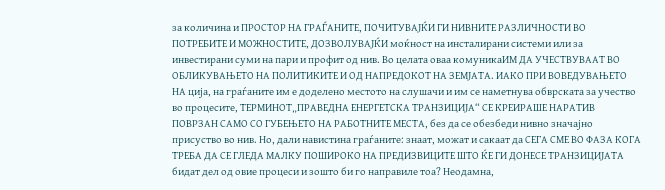за количина и ПРОСТОР НА ГРАЃАНИТЕ, ПОЧИТУВАЈЌИ ГИ НИВНИТЕ РАЗЛИЧНОСТИ ВО ПОТРЕБИТЕ И МОЖНОСТИТЕ, ДОЗВОЛУВАЈЌИ моќност на инсталирани системи или за инвестирани суми на пари и профит од нив. Во целата оваа комуникаИМ ДА УЧЕСТВУВААТ ВО ОБЛИКУВАЊЕТО НА ПОЛИТИКИТЕ И ОД НАПРЕДОКОТ НА ЗЕМЈАТА. ИАКО ПРИ ВОВЕДУВАЊЕТО НА ција, на граѓаните им е доделено местото на слушачи и им се наметнува обврската за учество во процесите, ТЕРМИНОТ„ПРАВЕДНА ЕНЕРГЕТСКА ТРАНЗИЦИЈА“ СЕ КРЕИРАШЕ НАРАТИВ ПОВРЗАН САМО СО ГУБЕЊЕТО НА РАБОТНИТЕ МЕСТА, без да се обезбеди нивно значајно присуство во нив. Но, дали навистина граѓаните: знаат, можат и сакаат да СЕГА СМЕ ВО ФАЗА КОГА ТРЕБА ДА СЕ ГЛЕДА МАЛКУ ПОШИРОКО НА ПРЕДИЗВИЦИТЕ ШТО ЌЕ ГИ ДОНЕСЕ ТРАНЗИЦИЈАТА бидат дел од овие процеси и зошто би го направиле тоа? Неодамна,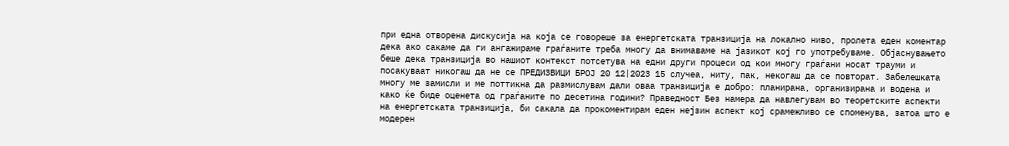при една отворена дискусија на која се говореше за енергетската транзиција на локално ниво, пролета еден коментар дека ако сакаме да ги ангажираме граѓаните треба многу да внимаваме на јазикот кој го употребуваме. Објаснувањето беше дека транзиција во нашиот контекст потсетува на едни други процеси од кои многу граѓани носат трауми и посакуваат никогаш да не се ПРЕДИЗВИЦИ БРОЈ 20 12|2023 15 случеа, ниту, пак, некогаш да се повторат. Забелешката многу ме замисли и ме поттикна да размислувам дали оваа транзиција е добро: планирана, организирана и водена и како ќе биде оценета од граѓаните по десетина години? Праведност Без намера да навлегувам во теоретските аспекти на енергетската транзиција, би сакала да прокоментирам еден нејзин аспект кој срамежливо се споменува, затоа што е модерен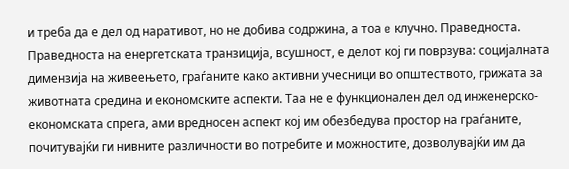и треба да е дел од наративот, но не добива содржина, а тоа e клучно. Праведноста. Праведноста на енергетската транзиција, всушност, е делот кој ги поврзува: социјалната димензија на живеењето, граѓаните како активни учесници во општеството, грижата за животната средина и економските аспекти. Таа не е функционален дел од инженерско-економската спрега, ами вредносен аспект кој им обезбедува простор на граѓаните, почитувајќи ги нивните различности во потребите и можностите, дозволувајќи им да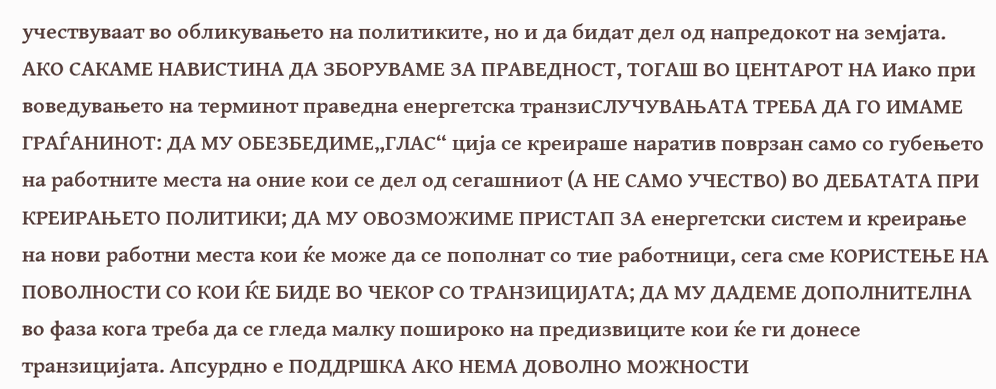учествуваат во обликувањето на политиките, но и да бидат дел од напредокот на земјата. АКО САКАМЕ НАВИСТИНА ДА ЗБОРУВАМЕ ЗА ПРАВЕДНОСТ, ТОГАШ ВО ЦЕНТАРОТ НА Иако при воведувањето на терминот праведна енергетска транзиСЛУЧУВАЊАТА ТРЕБА ДА ГО ИМАМЕ ГРАЃАНИНОТ: ДА МУ ОБЕЗБЕДИМЕ„ГЛАС“ ција се креираше наратив поврзан само со губењето на работните места на оние кои се дел од сегашниот (А НЕ САМО УЧЕСТВО) ВО ДЕБАТАТА ПРИ КРЕИРАЊЕТО ПОЛИТИКИ; ДА МУ ОВОЗМОЖИМЕ ПРИСТАП ЗА енергетски систем и креирање на нови работни места кои ќе може да се пополнат со тие работници, сега сме КОРИСТЕЊЕ НА ПОВОЛНОСТИ СО КОИ ЌЕ БИДЕ ВО ЧЕКОР СО ТРАНЗИЦИЈАТА; ДА МУ ДАДЕМЕ ДОПОЛНИТЕЛНА во фаза кога треба да се гледа малку пошироко на предизвиците кои ќе ги донесе транзицијата. Апсурдно е ПОДДРШКА АКО НЕМА ДОВОЛНО МОЖНОСТИ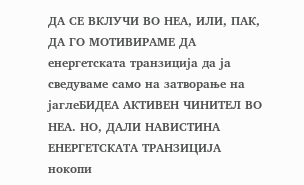ДА СЕ ВКЛУЧИ ВО НЕА, ИЛИ, ПАК, ДА ГО МОТИВИРАМЕ ДА енергетската транзиција да ја сведуваме само на затворање на јаглеБИДЕА АКТИВЕН ЧИНИТЕЛ ВО НЕА. НО, ДАЛИ НАВИСТИНА ЕНЕРГЕТСКАТА ТРАНЗИЦИЈА нокопи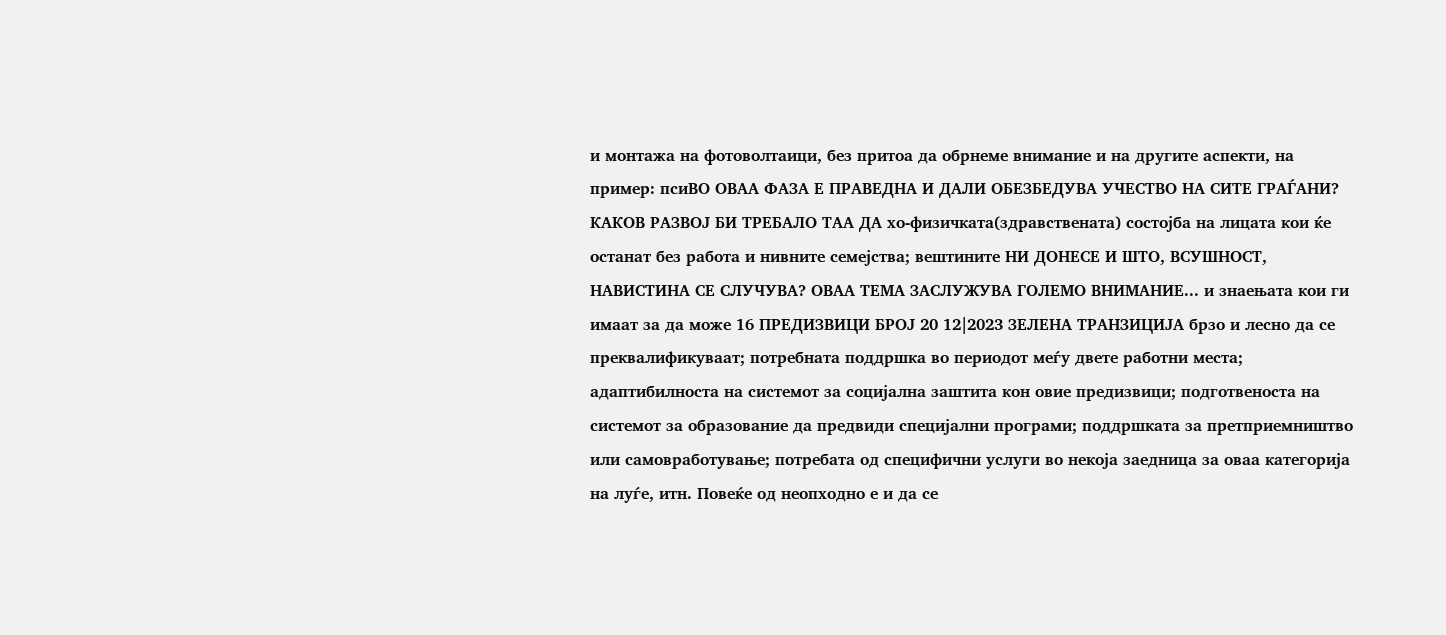и монтажа на фотоволтаици, без притоа да обрнеме внимание и на другите аспекти, на пример: псиВО ОВАА ФАЗА Е ПРАВЕДНА И ДАЛИ ОБЕЗБЕДУВА УЧЕСТВО НА СИТЕ ГРАЃАНИ? КАКОВ РАЗВОЈ БИ ТРЕБАЛО ТАА ДА хо-физичката(здравствената) состојба на лицата кои ќе останат без работа и нивните семејства; вештините НИ ДОНЕСЕ И ШТО, ВСУШНОСТ, НАВИСТИНА СЕ СЛУЧУВА? ОВАА ТЕМА ЗАСЛУЖУВА ГОЛЕМО ВНИМАНИЕ... и знаењата кои ги имаат за да може 16 ПРЕДИЗВИЦИ БРОЈ 20 12|2023 ЗЕЛEНА ТРАНЗИЦИЈА брзо и лесно да се преквалификуваат; потребната поддршка во периодот меѓу двете работни места; адаптибилноста на системот за социјална заштита кон овие предизвици; подготвеноста на системот за образование да предвиди специјални програми; поддршката за претприемништво или самовработување; потребата од специфични услуги во некоја заедница за оваа категорија на луѓе, итн. Повеќе од неопходно е и да се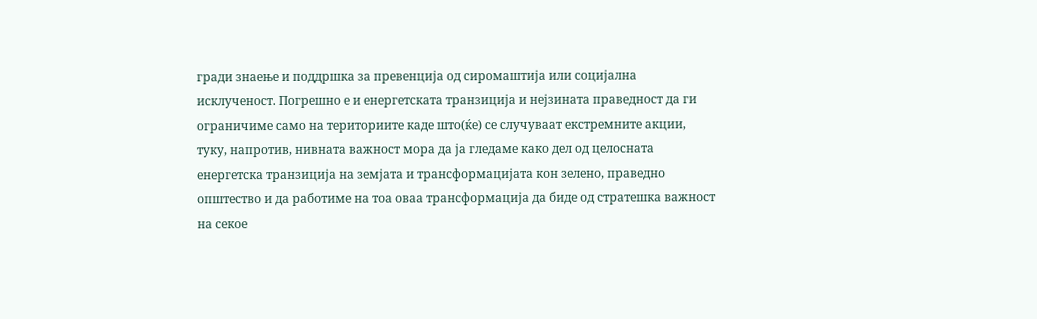гради знаење и поддршка за превенција од сиромаштија или социјална исклученост. Погрешно е и енергетската транзиција и нејзината праведност да ги ограничиме само на териториите каде што(ќе) се случуваат екстремните акции, туку, напротив, нивната важност мора да ја гледаме како дел од целосната енергетска транзиција на земјата и трансформацијата кон зелено, праведно општество и да работиме на тоа оваа трансформација да биде од стратешка важност на секое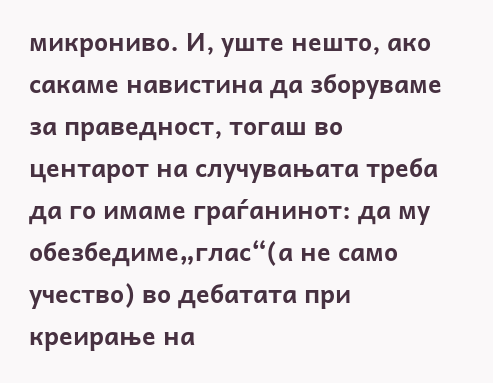микрониво. И, уште нешто, ако сакаме навистина да зборуваме за праведност, тогаш во центарот на случувањата треба да го имаме граѓанинот: да му обезбедиме„глас“(а не само учество) во дебатата при креирање на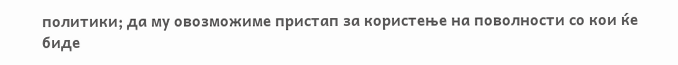политики; да му овозможиме пристап за користење на поволности со кои ќе биде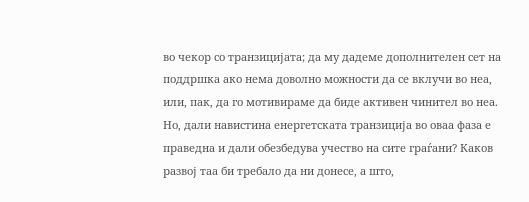во чекор со транзицијата; да му дадеме дополнителен сет на поддршка ако нема доволно можности да се вклучи во неа, или, пак, да го мотивираме да биде активен чинител во неа. Но, дали навистина енергетската транзиција во оваа фаза е праведна и дали обезбедува учество на сите граѓани? Каков развој таа би требало да ни донесе, а што,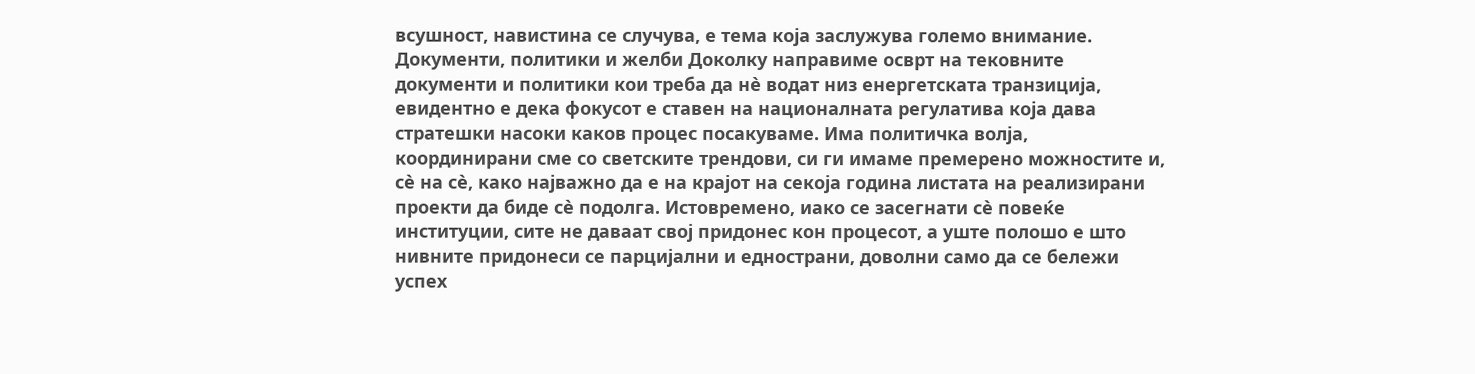всушност, навистина се случува, е тема која заслужува големо внимание. Документи, политики и желби Доколку направиме осврт на тековните документи и политики кои треба да нè водат низ енергетската транзиција, евидентно е дека фокусот е ставен на националната регулатива која дава стратешки насоки каков процес посакуваме. Има политичка волја, координирани сме со светските трендови, си ги имаме премерено можностите и, сè на сè, како најважно да е на крајот на секоја година листата на реализирани проекти да биде сè подолга. Истовремено, иако се засегнати сè повеќе институции, сите не даваат свој придонес кон процесот, а уште полошо е што нивните придонеси се парцијални и еднострани, доволни само да се бележи успех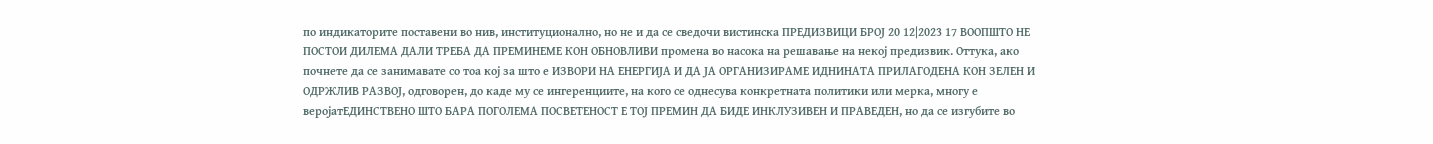по индикаторите поставени во нив, институционално, но не и да се сведочи вистинска ПРЕДИЗВИЦИ БРОЈ 20 12|2023 17 ВООПШТО НЕ ПОСТОИ ДИЛЕМА ДАЛИ ТРЕБА ДА ПРЕМИНЕМЕ КОН ОБНОВЛИВИ промена во насока на решавање на некој предизвик. Оттука, ако почнете да се занимавате со тоа кој за што е ИЗВОРИ НА ЕНЕРГИЈА И ДА ЈА ОРГАНИЗИРАМЕ ИДНИНАТА ПРИЛАГОДЕНА КОН ЗЕЛЕН И ОДРЖЛИВ РАЗВОЈ, одговорен, до каде му се ингеренциите, на кого се однесува конкретната политики или мерка, многу е веројатЕДИНСТВЕНО ШТО БАРА ПОГОЛЕМА ПОСВЕТЕНОСТ Е ТОЈ ПРЕМИН ДА БИДЕ ИНКЛУЗИВЕН И ПРАВЕДЕН, но да се изгубите во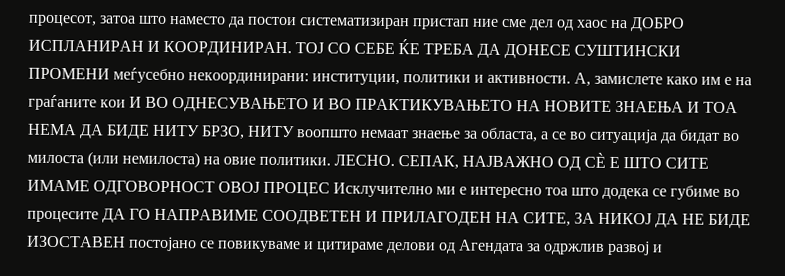процесот, затоа што наместо да постои систематизиран пристап ние сме дел од хаос на ДОБРО ИСПЛАНИРАН И КООРДИНИРАН. ТОЈ СО СЕБЕ ЌЕ ТРЕБА ДА ДОНЕСЕ СУШТИНСКИ ПРОМЕНИ меѓусебно некоординирани: институции, политики и активности. А, замислете како им е на граѓаните кои И ВО ОДНЕСУВАЊЕТО И ВО ПРАКТИКУВАЊЕТО НА НОВИТЕ ЗНАЕЊА И ТОА НЕМА ДА БИДЕ НИТУ БРЗО, НИТУ воопшто немаат знаење за областа, а се во ситуација да бидат во милоста (или немилоста) на овие политики. ЛЕСНО. СЕПАК, НАЈВАЖНО ОД СÈ Е ШТО СИТЕ ИМАМЕ ОДГОВОРНОСТ ОВОЈ ПРОЦЕС Исклучително ми е интересно тоа што додека се губиме во процесите ДА ГО НАПРАВИМЕ СООДВЕТЕН И ПРИЛАГОДЕН НА СИТЕ, ЗА НИКОЈ ДА НЕ БИДЕ ИЗОСТАВЕН постојано се повикуваме и цитираме делови од Агендата за одржлив развој и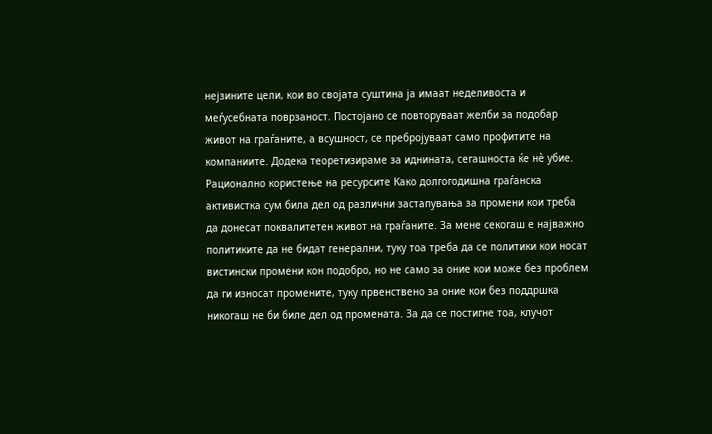нејзините цели, кои во својата суштина ја имаат неделивоста и меѓусебната поврзаност. Постојано се повторуваат желби за подобар живот на граѓаните, а всушност, се пребројуваат само профитите на компаниите. Додека теоретизираме за иднината, сегашноста ќе нè убие. Рационално користење на ресурсите Како долгогодишна граѓанска активистка сум била дел од различни застапувања за промени кои треба да донесат поквалитетен живот на граѓаните. За мене секогаш е најважно политиките да не бидат генерални, туку тоа треба да се политики кои носат вистински промени кон подобро, но не само за оние кои може без проблем да ги износат промените, туку првенствено за оние кои без поддршка никогаш не би биле дел од промената. За да се постигне тоа, клучот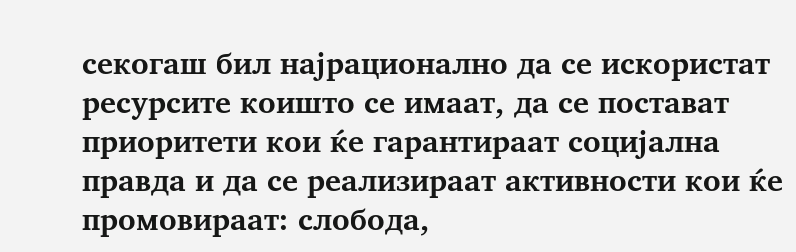секогаш бил најрационално да се искористат ресурсите коишто се имаат, да се постават приоритети кои ќе гарантираат социјална правда и да се реализираат активности кои ќе промовираат: слобода,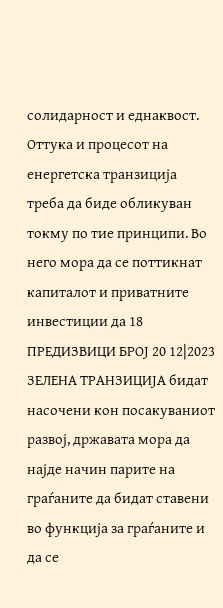солидарност и еднаквост. Оттука и процесот на енергетска транзиција треба да биде обликуван токму по тие принципи. Во него мора да се поттикнат капиталот и приватните инвестиции да 18 ПРЕДИЗВИЦИ БРОЈ 20 12|2023 ЗЕЛEНА ТРАНЗИЦИЈА бидат насочени кон посакуваниот развој, државата мора да најде начин парите на граѓаните да бидат ставени во функција за граѓаните и да се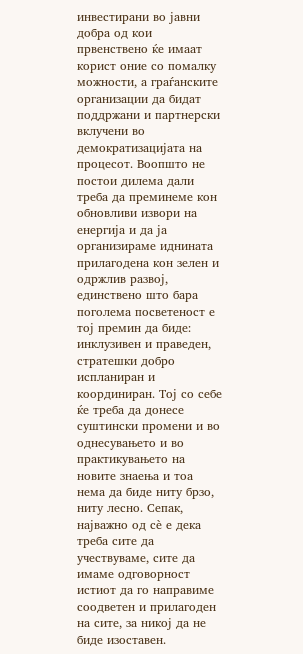инвестирани во јавни добра од кои првенствено ќе имаат корист оние со помалку можности, а граѓанските организации да бидат поддржани и партнерски вклучени во демократизацијата на процесот. Воопшто не постои дилема дали треба да преминеме кон обновливи извори на енергија и да ја организираме иднината прилагодена кон зелен и одржлив развој, единствено што бара поголема посветеност е тој премин да биде: инклузивен и праведен, стратешки добро испланиран и координиран. Тој со себе ќе треба да донесе суштински промени и во однесувањето и во практикувањето на новите знаења и тоа нема да биде ниту брзо, ниту лесно. Сепак, најважно од сè е дека треба сите да учествуваме, сите да имаме одговорност истиот да го направиме соодветен и прилагоден на сите, за никој да не биде изоставен.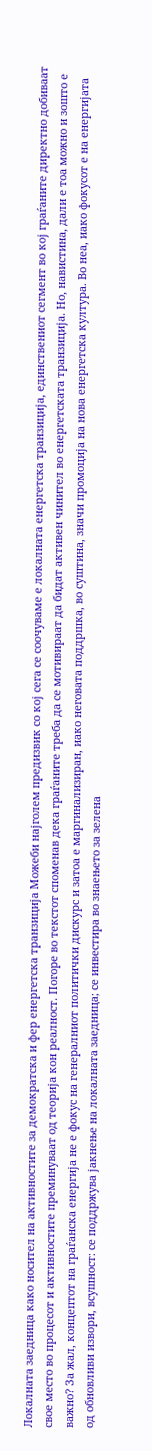Локалната заедница како носител на активностите за демократска и фер енергетска транзиција Можеби најголем предизвик со кој сега се соочуваме е локалната енергетска транзиција, единствениот сегмент во кој граѓаните директно добиваат свое место во процесот и активностите преминуваат од теорија кон реалност. Погоре во текстот споменав дека граѓаните треба да се мотивираат да бидат активен чинител во енергетската транзиција. Но, навистина, дали е тоа можно и зошто е важно? За жал, концептот на граѓанска енергија не е фокус на генералниот политички дискурс и затоа е маргинализиран, иако неговата поддршка, во суштина, значи промоција на нова енергетска култура. Во неа, иако фокусот е на енергијата од обновливи извори, всушност: се поддржува јакнење на локалната заедница; се инвестира во знаењето за зелена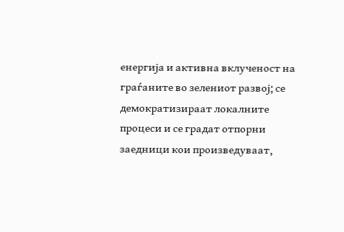енергија и активна вклученост на граѓаните во зелениот развој; се демократизираат локалните процеси и се градат отпорни заедници кои произведуваат,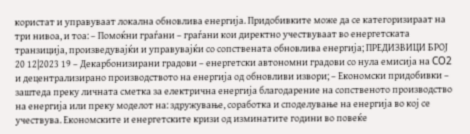користат и управуваат локална обновлива енергија. Придобивките може да се категоризираат на три нивоа, и тоа: – Помоќни граѓани – граѓани кои директно учествуваат во енергетската транзиција, произведувајќи и управувајќи со сопствената обновлива енергија; ПРЕДИЗВИЦИ БРОЈ 20 12|2023 19 – Декарбонизирани градови – енергетски автономни градови со нула емисија на CO2 и децентрализирано производството на енергија од обновливи извори; – Економски придобивки – заштеда преку личната сметка за електрична енергија благодарение на сопственото производство на енергија или преку моделот на: здружување, соработка и споделување на енергија во кој се учествува. Економските и енергетските кризи од изминатите години во повеќе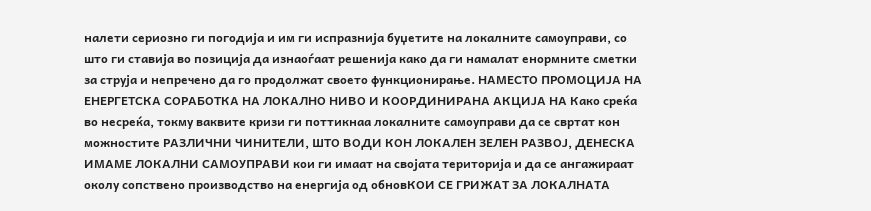налети сериозно ги погодија и им ги испразнија буџетите на локалните самоуправи, со што ги ставија во позиција да изнаоѓаат решенија како да ги намалат енормните сметки за струја и непречено да го продолжат своето функционирање. НАМЕСТО ПРОМОЦИЈА НА ЕНЕРГЕТСКА СОРАБОТКА НА ЛОКАЛНО НИВО И КООРДИНИРАНА АКЦИЈА НА Како среќа во несреќа, токму ваквите кризи ги поттикнаа локалните самоуправи да се свртат кон можностите РАЗЛИЧНИ ЧИНИТЕЛИ, ШТО ВОДИ КОН ЛОКАЛЕН ЗЕЛЕН РАЗВОЈ, ДЕНЕСКА ИМАМЕ ЛОКАЛНИ САМОУПРАВИ кои ги имаат на својата територија и да се ангажираат околу сопствено производство на енергија од обновКОИ СЕ ГРИЖАТ ЗА ЛОКАЛНАТА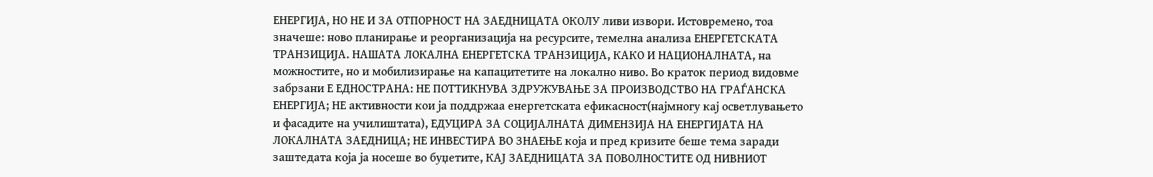ЕНЕРГИЈА, НО НЕ И ЗА ОТПОРНОСТ НА ЗАЕДНИЦАТА ОКОЛУ ливи извори. Истовремено, тоа значеше: ново планирање и реорганизација на ресурсите, темелна анализа ЕНЕРГЕТСКАТА ТРАНЗИЦИЈА. НАШАТА ЛОКАЛНА ЕНЕРГЕТСКА ТРАНЗИЦИЈА, КАКО И НАЦИОНАЛНАТА, на можностите, но и мобилизирање на капацитетите на локално ниво. Во краток период видовме забрзани Е ЕДНОСТРАНА: НЕ ПОТТИКНУВА ЗДРУЖУВАЊЕ ЗА ПРОИЗВОДСТВО НА ГРАЃАНСКА ЕНЕРГИЈА; НЕ активности кои ја поддржаа енергетската ефикасност(најмногу кај осветлувањето и фасадите на училиштата), ЕДУЦИРА ЗА СОЦИЈАЛНАТА ДИМЕНЗИЈА НА ЕНЕРГИЈАТА НА ЛОКАЛНАТА ЗАЕДНИЦА; НЕ ИНВЕСТИРА ВО ЗНАЕЊЕ која и пред кризите беше тема заради заштедата која ја носеше во буџетите, КАЈ ЗАЕДНИЦАТА ЗА ПОВОЛНОСТИТЕ ОД НИВНИОТ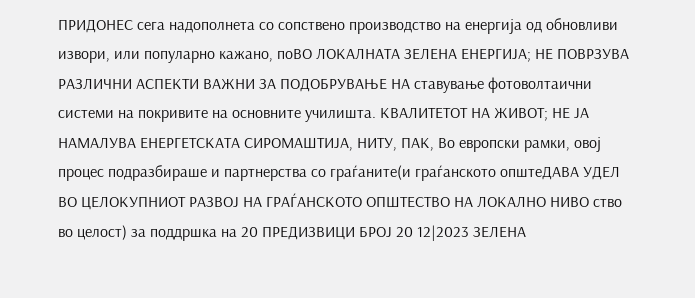ПРИДОНЕС сега надополнета со сопствено производство на енергија од обновливи извори, или популарно кажано, поВО ЛОКАЛНАТА ЗЕЛЕНА ЕНЕРГИЈА; НЕ ПОВРЗУВА РАЗЛИЧНИ АСПЕКТИ ВАЖНИ ЗА ПОДОБРУВАЊЕ НА ставување фотоволтаични системи на покривите на основните училишта. КВАЛИТЕТОТ НА ЖИВОТ; НЕ ЈА НАМАЛУВА ЕНЕРГЕТСКАТА СИРОМАШТИЈА, НИТУ, ПАК, Во европски рамки, овој процес подразбираше и партнерства со граѓаните(и граѓанското општеДАВА УДЕЛ ВО ЦЕЛОКУПНИОТ РАЗВОЈ НА ГРАЃАНСКОТО ОПШТЕСТВО НА ЛОКАЛНО НИВО ство во целост) за поддршка на 20 ПРЕДИЗВИЦИ БРОЈ 20 12|2023 ЗЕЛEНА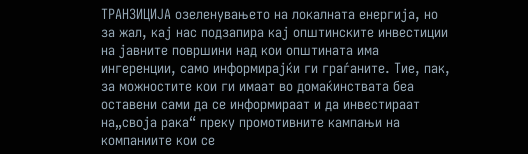ТРАНЗИЦИЈА озеленувањето на локалната енергија, но за жал, кај нас подзапира кај општинските инвестиции на јавните површини над кои општината има ингеренции, само информирајќи ги граѓаните. Тие, пак, за можностите кои ги имаат во домаќинствата беа оставени сами да се информираат и да инвестираат на„своја рака“ преку промотивните кампањи на компаниите кои се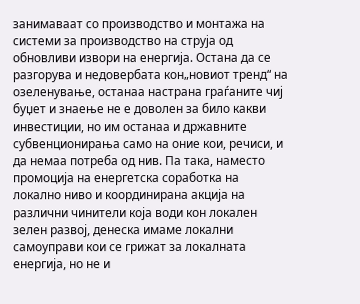занимаваат со производство и монтажа на системи за производство на струја од обновливи извори на енергија. Остана да се разгорува и недовербата кон„новиот тренд“ на озеленување, останаа настрана граѓаните чиј буџет и знаење не е доволен за било какви инвестиции, но им останаа и државните субвенционирања само на оние кои, речиси, и да немаа потреба од нив. Па така, наместо промоција на енергетска соработка на локално ниво и координирана акција на различни чинители која води кон локален зелен развој, денеска имаме локални самоуправи кои се грижат за локалната енергија, но не и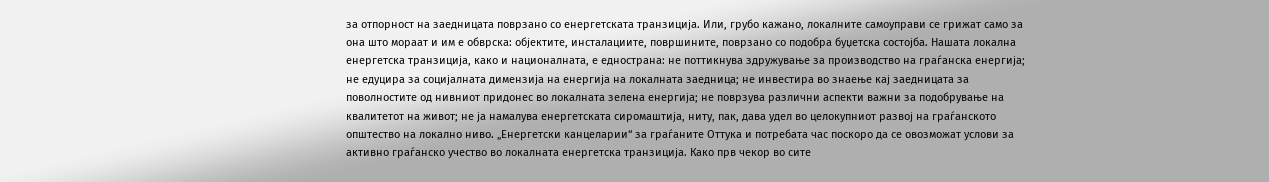за отпорност на заедницата поврзано со енергетската транзиција. Или, грубо кажано, локалните самоуправи се грижат само за она што мораат и им е обврска: објектите, инсталациите, површините, поврзано со подобра буџетска состојба. Нашата локална енергетска транзиција, како и националната, е еднострана: не поттикнува здружување за производство на граѓанска енергија; не едуцира за социјалната димензија на енергија на локалната заедница; не инвестира во знаење кај заедницата за поволностите од нивниот придонес во локалната зелена енергија; не поврзува различни аспекти важни за подобрување на квалитетот на живот; не ја намалува енергетската сиромаштија, ниту, пак, дава удел во целокупниот развој на граѓанското општество на локално ниво. „Енергетски канцеларии“ за граѓаните Оттука и потребата час поскоро да се овозможат услови за активно граѓанско учество во локалната енергетска транзиција. Како прв чекор во сите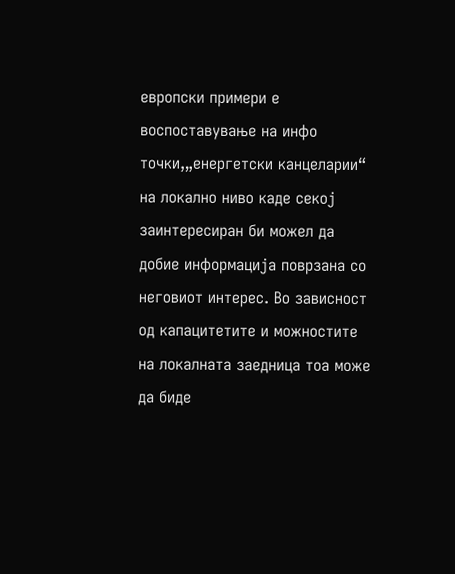европски примери е воспоставување на инфо точки,„енергетски канцеларии“ на локално ниво каде секој заинтересиран би можел да добие информација поврзана со неговиот интерес. Во зависност од капацитетите и можностите на локалната заедница тоа може да биде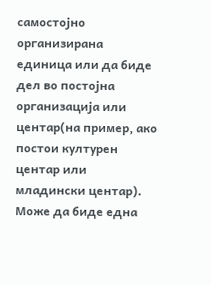самостојно организирана единица или да биде дел во постојна организација или центар(на пример, ако постои културен центар или младински центар). Може да биде една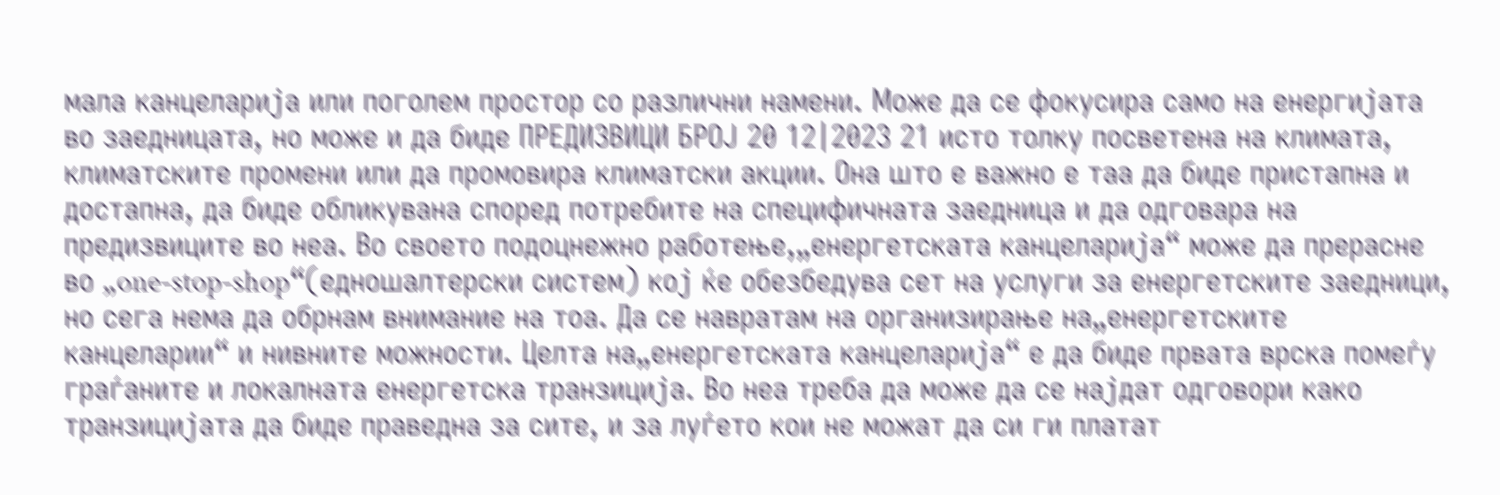мала канцеларија или поголем простор со различни намени. Може да се фокусира само на енергијата во заедницата, но може и да биде ПРЕДИЗВИЦИ БРОЈ 20 12|2023 21 исто толку посветена на климата, климатските промени или да промовира климатски акции. Она што е важно е таа да биде пристапна и достапна, да биде обликувана според потребите на специфичната заедница и да одговара на предизвиците во неа. Во своето подоцнежно работење,„енергетската канцеларија“ може да прерасне во „one-stop-shop“(едношалтерски систем) кој ќе обезбедува сет на услуги за енергетските заедници, но сега нема да обрнам внимание на тоа. Да се навратам на организирање на„енергетските канцеларии“ и нивните можности. Целта на„енергетската канцеларија“ е да биде првата врска помеѓу граѓаните и локалната енергетска транзиција. Во неа треба да може да се најдат одговори како транзицијата да биде праведна за сите, и за луѓето кои не можат да си ги платат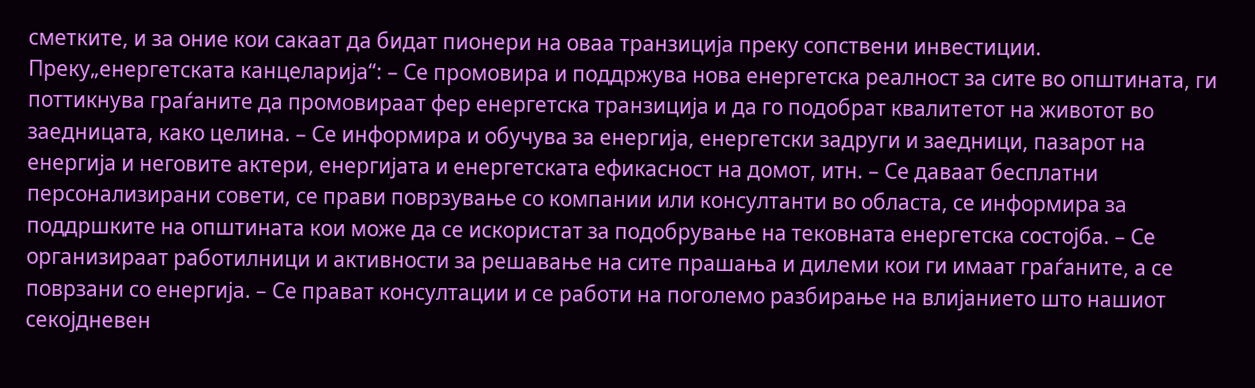сметките, и за оние кои сакаат да бидат пионери на оваа транзиција преку сопствени инвестиции. Преку„енергетската канцеларија“: – Се промовира и поддржува нова енергетска реалност за сите во општината, ги поттикнува граѓаните да промовираат фер енергетска транзиција и да го подобрат квалитетот на животот во заедницата, како целина. – Се информира и обучува за енергија, енергетски задруги и заедници, пазарот на енергија и неговите актери, енергијата и енергетската ефикасност на домот, итн. – Се даваат бесплатни персонализирани совети, се прави поврзување со компании или консултанти во областа, се информира за поддршките на општината кои може да се искористат за подобрување на тековната енергетска состојба. – Се организираат работилници и активности за решавање на сите прашања и дилеми кои ги имаат граѓаните, а се поврзани со енергија. – Се прават консултации и се работи на поголемо разбирање на влијанието што нашиот секојдневен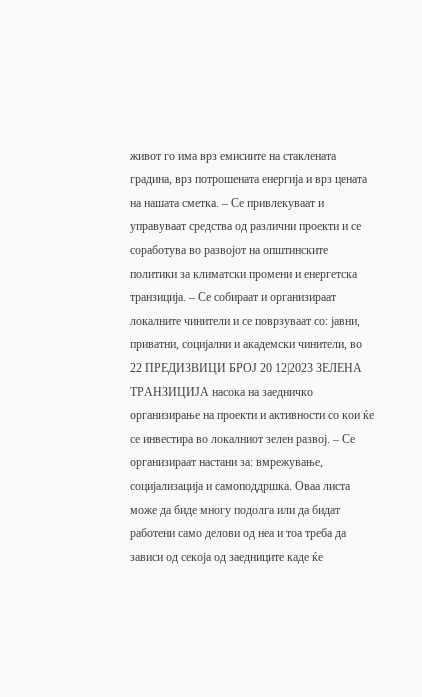живот го има врз емисиите на стаклената градина, врз потрошената енергија и врз цената на нашата сметка. – Се привлекуваат и управуваат средства од различни проекти и се соработува во развојот на општинските политики за климатски промени и енергетска транзиција. – Се собираат и организираат локалните чинители и се поврзуваат со: јавни, приватни, социјални и академски чинители, во 22 ПРЕДИЗВИЦИ БРОЈ 20 12|2023 ЗЕЛEНА ТРАНЗИЦИЈА насока на заедничко организирање на проекти и активности со кои ќе се инвестира во локалниот зелен развој. – Се организираат настани за: вмрежување, социјализација и самоподдршка. Оваа листа може да биде многу подолга или да бидат работени само делови од неа и тоа треба да зависи од секоја од заедниците каде ќе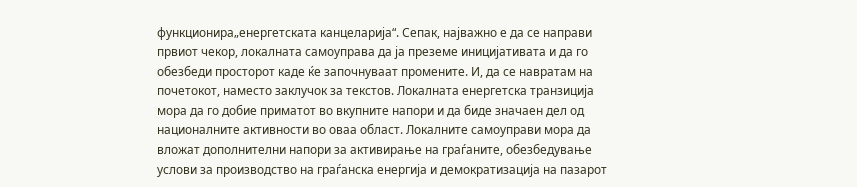функционира„енергетската канцеларија“. Сепак, најважно е да се направи првиот чекор, локалната самоуправа да ја преземе иницијативата и да го обезбеди просторот каде ќе започнуваат промените. И, да се навратам на почетокот, наместо заклучок за текстов. Локалната енергетска транзиција мора да го добие приматот во вкупните напори и да биде значаен дел од националните активности во оваа област. Локалните самоуправи мора да вложат дополнителни напори за активирање на граѓаните, обезбедување услови за производство на граѓанска енергија и демократизација на пазарот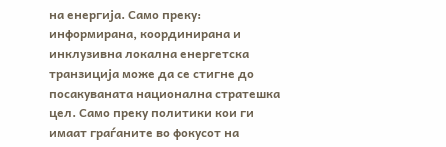на енергија. Само преку: информирана, координирана и инклузивна локална енергетска транзиција може да се стигне до посакуваната национална стратешка цел. Само преку политики кои ги имаат граѓаните во фокусот на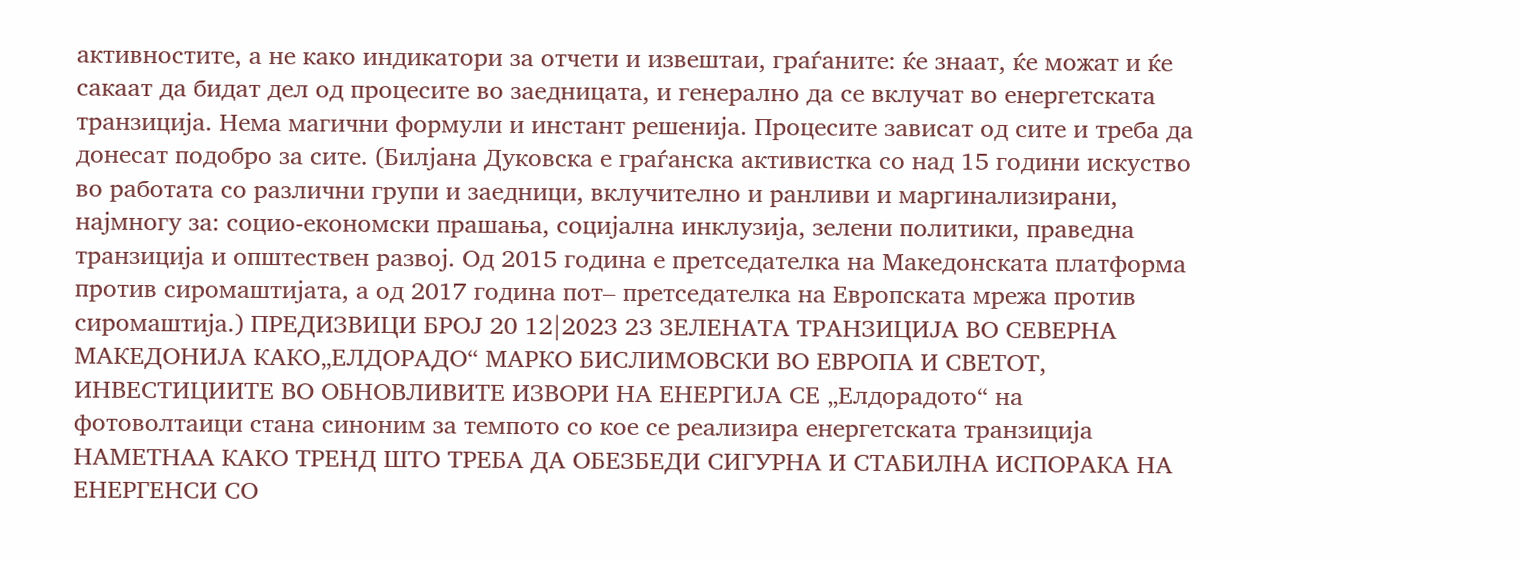активностите, а не како индикатори за отчети и извештаи, граѓаните: ќе знаат, ќе можат и ќе сакаат да бидат дел од процесите во заедницата, и генерално да се вклучат во енергетската транзиција. Нема магични формули и инстант решенија. Процесите зависат од сите и треба да донесат подобро за сите. (Билјана Дуковска е граѓанска активистка со над 15 години искуство во работата со различни групи и заедници, вклучително и ранливи и маргинализирани, најмногу за: социо-економски прашања, социјална инклузија, зелени политики, праведна транзиција и општествен развој. Од 2015 година е претседателка на Македонската платформа против сиромаштијата, а од 2017 година пот– претседателка на Европската мрежа против сиромаштија.) ПРЕДИЗВИЦИ БРОЈ 20 12|2023 23 ЗЕЛЕНАТА ТРАНЗИЦИЈА ВО СЕВЕРНА МАКЕДОНИЈА КАКО„ЕЛДОРАДО“ МАРКО БИСЛИМОВСКИ ВО ЕВРОПА И СВЕТОТ, ИНВЕСТИЦИИТЕ ВО ОБНОВЛИВИТЕ ИЗВОРИ НА ЕНЕРГИЈА СЕ „Елдорадото“ на фотоволтаици стана синоним за темпото со кое се реализира енергетската транзиција НАМЕТНАА КАКО ТРЕНД ШТО ТРЕБА ДА ОБЕЗБЕДИ СИГУРНА И СТАБИЛНА ИСПОРАКА НА ЕНЕРГЕНСИ СО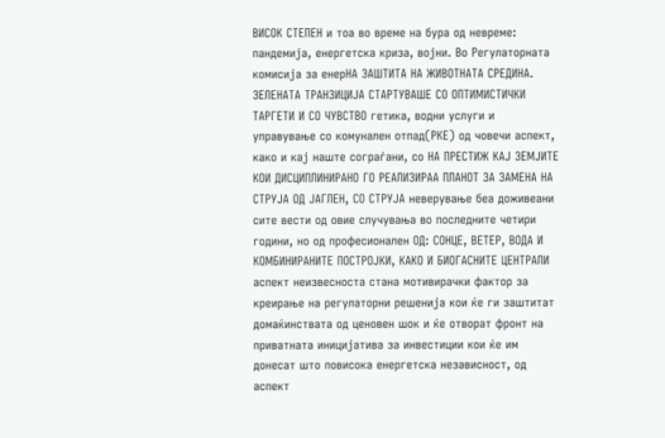ВИСОК СТЕПЕН и тоа во време на бура од невреме: пандемија, енергетска криза, војни. Во Регулаторната комисија за енерНА ЗАШТИТА НА ЖИВОТНАТА СРЕДИНА. ЗЕЛЕНАТА ТРАНЗИЦИЈА СТАРТУВАШЕ СО ОПТИМИСТИЧКИ ТАРГЕТИ И СО ЧУВСТВО гетика, водни услуги и управување со комунален отпад(РКЕ) од човечи аспект, како и кај наште сограѓани, со НА ПРЕСТИЖ КАЈ ЗЕМЈИТЕ КОИ ДИСЦИПЛИНИРАНО ГО РЕАЛИЗИРАА ПЛАНОТ ЗА ЗАМЕНА НА СТРУЈА ОД ЈАГЛЕН, СО СТРУЈА неверување беа доживеани сите вести од овие случувања во последните четири години, но од професионален ОД: СОНЦЕ, ВЕТЕР, ВОДА И КОМБИНИРАНИТЕ ПОСТРОЈКИ, КАКО И БИОГАСНИТЕ ЦЕНТРАЛИ аспект неизвесноста стана мотивирачки фактор за креирање на регулаторни решенија кои ќе ги заштитат домаќинствата од ценовен шок и ќе отворат фронт на приватната иницијатива за инвестиции кои ќе им донесат што повисока енергетска независност, од аспект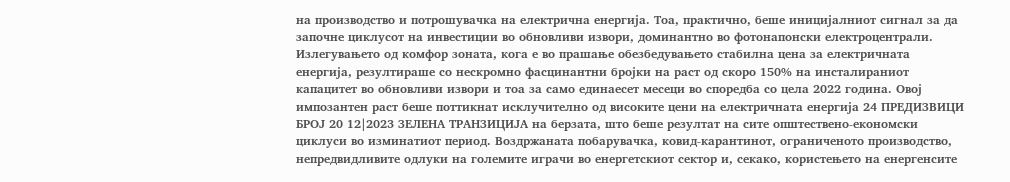на производство и потрошувачка на електрична енергија. Тоа, практично, беше иницијалниот сигнал за да започне циклусот на инвестиции во обновливи извори, доминантно во фотонапонски електроцентрали. Излегувањето од комфор зоната, кога е во прашање обезбедувањето стабилна цена за електричната енергија, резултираше со нескромно фасцинантни бројки на раст од скоро 150% на инсталираниот капацитет во обновливи извори и тоа за само единаесет месеци во споредба со цела 2022 година. Овој импозантен раст беше поттикнат исклучително од високите цени на електричната енергија 24 ПРЕДИЗВИЦИ БРОЈ 20 12|2023 ЗЕЛEНА ТРАНЗИЦИЈА на берзата, што беше резултат на сите општествено-економски циклуси во изминатиот период. Воздржаната побарувачка, ковид-карантинот, ограниченото производство, непредвидливите одлуки на големите играчи во енергетскиот сектор и, секако, користењето на енергенсите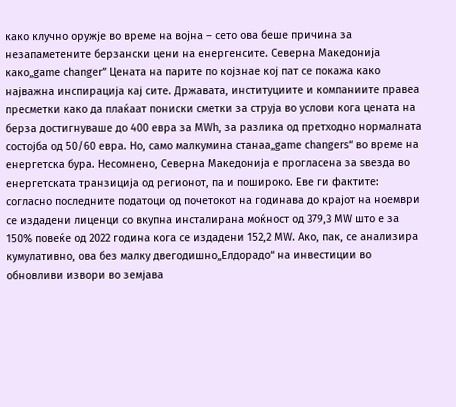како клучно оружје во време на војна – сето ова беше причина за незапаметените берзански цени на енергенсите. Северна Македонија како„game changer” Цената на парите по којзнае кој пат се покажа како најважна инспирација кај сите. Државата, институциите и компаниите правеа пресметки како да плаќаат пониски сметки за струја во услови кога цената на берза достигнуваше до 400 евра за MWh, за разлика од претходно нормалната состојба од 50/60 евра. Но, само малкумина станаа„game changers“ во време на енергетска бура. Несомнено, Северна Македонија е прогласена за ѕвезда во енергетската транзиција од регионот, па и пошироко. Еве ги фактите: согласно последните податоци од почетокот на годинава до крајот на ноември се издадени лиценци со вкупна инсталирана моќност од 379,3 MW што е за 150% повеќе од 2022 година кога се издадени 152,2 MW. Ако, пак, се анализира кумулативно, ова без малку двегодишно„Елдорадо“ на инвестиции во обновливи извори во земјава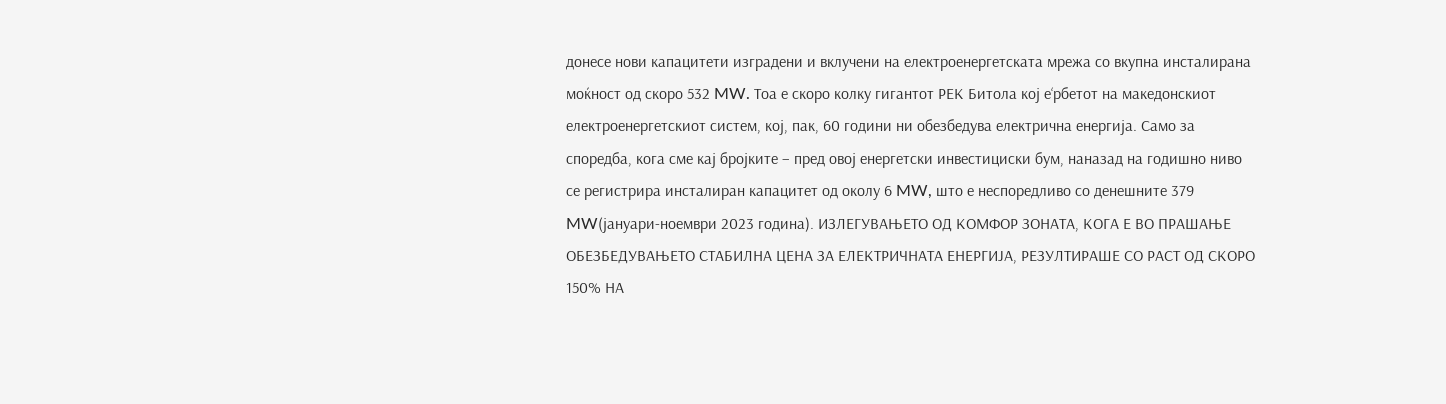донесе нови капацитети изградени и вклучени на електроенергетската мрежа со вкупна инсталирана моќност од скоро 532 MW. Тоа е скоро колку гигантот РЕК Битола кој е‘рбетот на македонскиот електроенергетскиот систем, кој, пак, 60 години ни обезбедува електрична енергија. Само за споредба, кога сме кај бројките – пред овој енергетски инвестициски бум, наназад на годишно ниво се регистрира инсталиран капацитет од околу 6 MW, што е неспоредливо со денешните 379 MW(јануари-ноември 2023 година). ИЗЛЕГУВАЊЕТО ОД КОМФОР ЗОНАТА, КОГА Е ВО ПРАШАЊЕ ОБЕЗБЕДУВАЊЕТО СТАБИЛНА ЦЕНА ЗА ЕЛЕКТРИЧНАТА ЕНЕРГИЈА, РЕЗУЛТИРАШЕ СО РАСТ ОД СКОРО 150% НА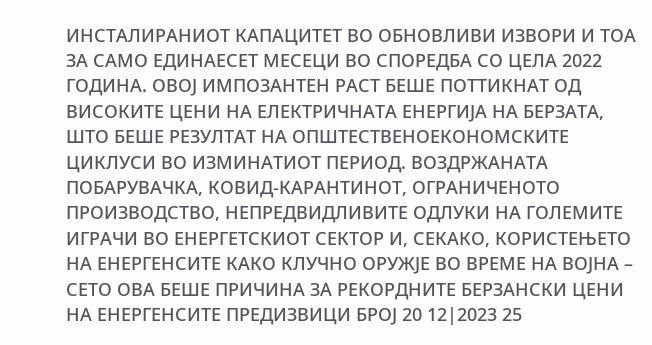ИНСТАЛИРАНИОТ КАПАЦИТЕТ ВО ОБНОВЛИВИ ИЗВОРИ И ТОА ЗА САМО ЕДИНАЕСЕТ МЕСЕЦИ ВО СПОРЕДБА СО ЦЕЛА 2022 ГОДИНА. ОВОЈ ИМПОЗАНТЕН РАСТ БЕШЕ ПОТТИКНАТ ОД ВИСОКИТЕ ЦЕНИ НА ЕЛЕКТРИЧНАТА ЕНЕРГИЈА НА БЕРЗАТА, ШТО БЕШЕ РЕЗУЛТАТ НА ОПШТЕСТВЕНОЕКОНОМСКИТЕ ЦИКЛУСИ ВО ИЗМИНАТИОТ ПЕРИОД. ВОЗДРЖАНАТА ПОБАРУВАЧКА, КОВИД-КАРАНТИНОТ, ОГРАНИЧЕНОТО ПРОИЗВОДСТВО, НЕПРЕДВИДЛИВИТЕ ОДЛУКИ НА ГОЛЕМИТЕ ИГРАЧИ ВО ЕНЕРГЕТСКИОТ СЕКТОР И, СЕКАКО, КОРИСТЕЊЕТО НА ЕНЕРГЕНСИТЕ КАКО КЛУЧНО ОРУЖЈЕ ВО ВРЕМЕ НА ВОЈНА – СЕТО ОВА БЕШЕ ПРИЧИНА ЗА РЕКОРДНИТЕ БЕРЗАНСКИ ЦЕНИ НА ЕНЕРГЕНСИТЕ ПРЕДИЗВИЦИ БРОЈ 20 12|2023 25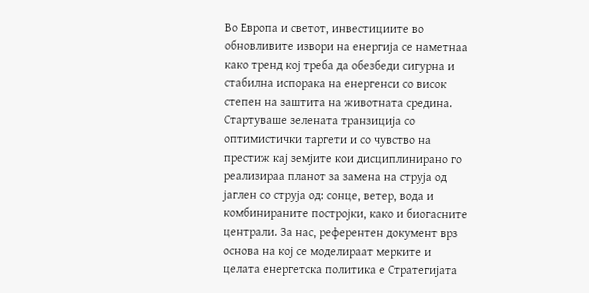Во Европа и светот, инвестициите во обновливите извори на енергија се наметнаа како тренд кој треба да обезбеди сигурна и стабилна испорака на енергенси со висок степен на заштита на животната средина. Стартуваше зелената транзиција со оптимистички таргети и со чувство на престиж кај земјите кои дисциплинирано го реализираа планот за замена на струја од јаглен со струја од: сонце, ветер, вода и комбинираните постројки, како и биогасните централи. За нас, референтен документ врз основа на кој се моделираат мерките и целата енергетска политика е Стратегијата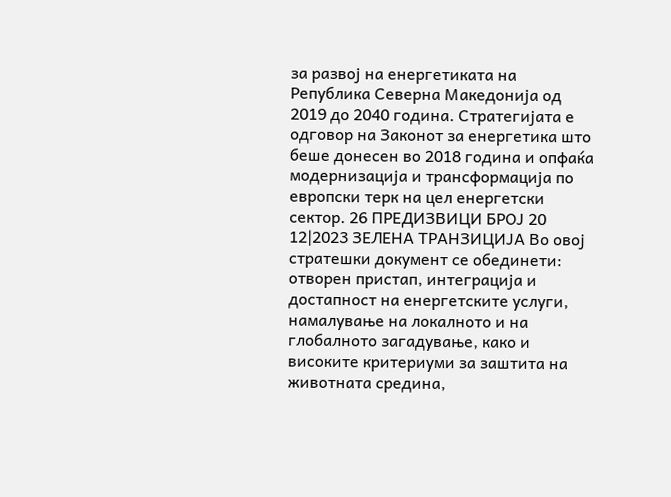за развој на енергетиката на Република Северна Македонија од 2019 до 2040 година. Стратегијата е одговор на Законот за енергетика што беше донесен во 2018 година и опфаќа модернизација и трансформација по европски терк на цел енергетски сектор. 26 ПРЕДИЗВИЦИ БРОЈ 20 12|2023 ЗЕЛEНА ТРАНЗИЦИЈА Во овој стратешки документ се обединети: отворен пристап, интеграција и достапност на енергетските услуги, намалување на локалното и на глобалното загадување, како и високите критериуми за заштита на животната средина,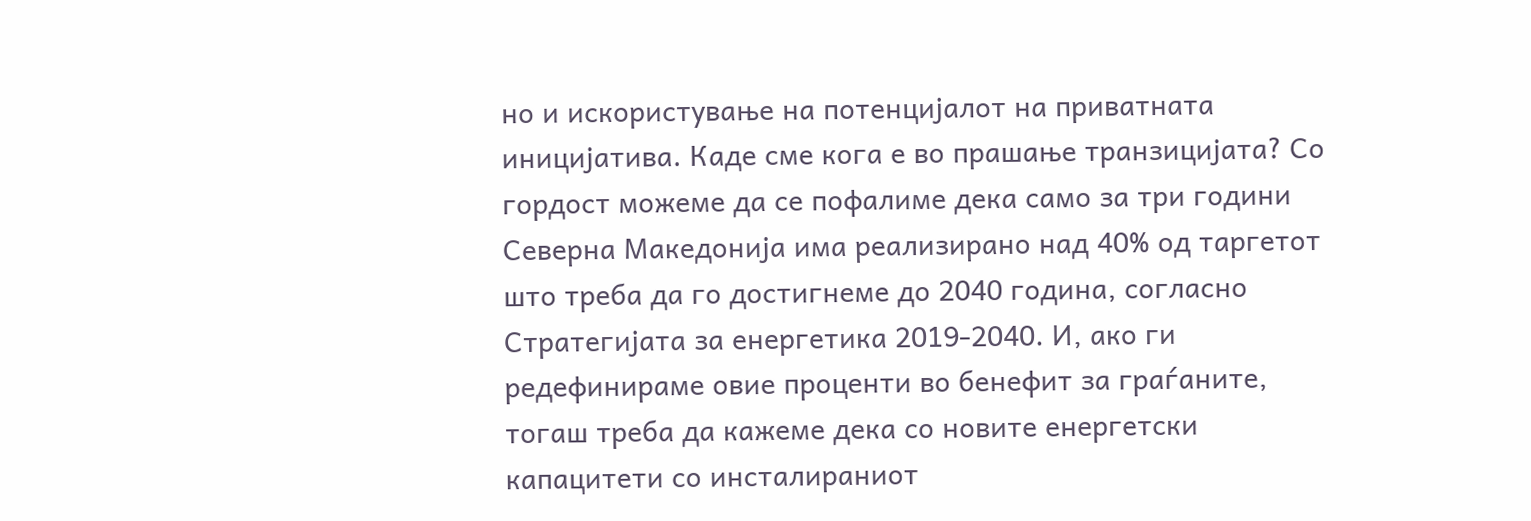но и искористување на потенцијалот на приватната иницијатива. Каде сме кога е во прашање транзицијата? Со гордост можеме да се пофалиме дека само за три години Северна Македонија има реализирано над 40% од таргетот што треба да го достигнеме до 2040 година, согласно Стратегијата за енергетика 2019-2040. И, ако ги редефинираме овие проценти во бенефит за граѓаните, тогаш треба да кажеме дека со новите енергетски капацитети со инсталираниот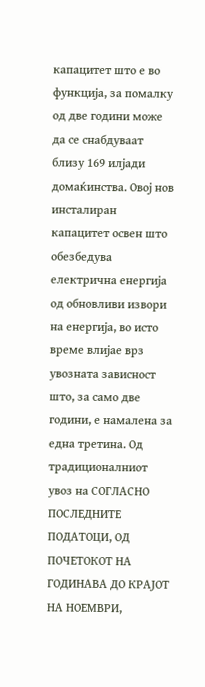капацитет што е во функција, за помалку од две години може да се снабдуваат близу 169 илјади домаќинства. Овој нов инсталиран капацитет освен што обезбедува електрична енергија од обновливи извори на енергија, во исто време влијае врз увозната зависност што, за само две години, е намалена за една третина. Од традиционалниот увоз на СОГЛАСНО ПОСЛЕДНИТЕ ПОДАТОЦИ, ОД ПОЧЕТОКОТ НА ГОДИНАВА ДО КРАЈОТ НА НОЕМВРИ,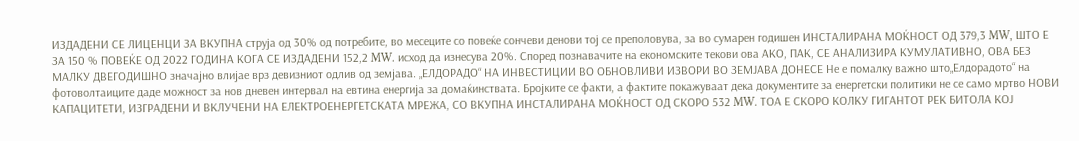ИЗДАДЕНИ СЕ ЛИЦЕНЦИ ЗА ВКУПНА струја од 30% од потребите, во месеците со повеќе сончеви денови тој се преполовува, за во сумарен годишен ИНСТАЛИРАНА МОЌНОСТ ОД 379,3 MW, ШТО Е ЗА 150 % ПОВЕЌЕ ОД 2022 ГОДИНА КОГА СЕ ИЗДАДЕНИ 152,2 MW. исход да изнесува 20%. Според познавачите на економските текови ова АКО, ПАК, СЕ АНАЛИЗИРА КУМУЛАТИВНО, ОВА БЕЗ МАЛКУ ДВЕГОДИШНО значајно влијае врз девизниот одлив од земјава. „ЕЛДОРАДО“ НА ИНВЕСТИЦИИ ВО ОБНОВЛИВИ ИЗВОРИ ВО ЗЕМЈАВА ДОНЕСЕ Не е помалку важно што„Елдорадото“ на фотоволтаиците даде можност за нов дневен интервал на евтина енергија за домаќинствата. Бројките се факти, а фактите покажуваат дека документите за енергетски политики не се само мртво НОВИ КАПАЦИТЕТИ, ИЗГРАДЕНИ И ВКЛУЧЕНИ НА ЕЛЕКТРОЕНЕРГЕТСКАТА МРЕЖА, СО ВКУПНА ИНСТАЛИРАНА МОЌНОСТ ОД СКОРО 532 MW. ТОА Е СКОРО КОЛКУ ГИГАНТОТ РЕК БИТОЛА КОЈ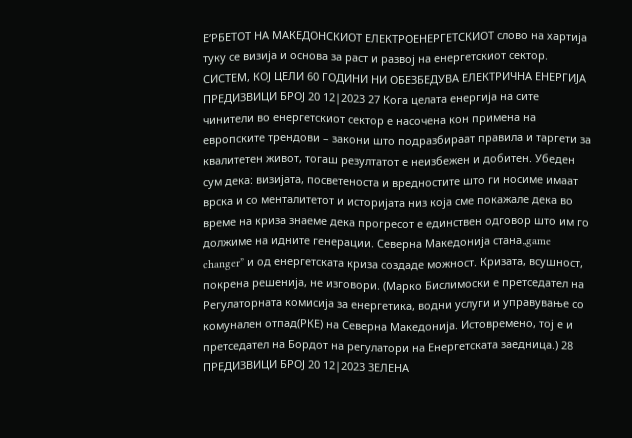Е‘РБЕТОТ НА МАКЕДОНСКИОТ ЕЛЕКТРОЕНЕРГЕТСКИОТ слово на хартија туку се визија и основа за раст и развој на енергетскиот сектор. СИСТЕМ, КОЈ ЦЕЛИ 60 ГОДИНИ НИ ОБЕЗБЕДУВА ЕЛЕКТРИЧНА ЕНЕРГИЈА ПРЕДИЗВИЦИ БРОЈ 20 12|2023 27 Кога целата енергија на сите чинители во енергетскиот сектор е насочена кон примена на европските трендови – закони што подразбираат правила и таргети за квалитетен живот, тогаш резултатот е неизбежен и добитен. Убеден сум дека: визијата, посветеноста и вредностите што ги носиме имаат врска и со менталитетот и историјата низ која сме покажале дека во време на криза знаеме дека прогресот е единствен одговор што им го должиме на идните генерации. Северна Македонија стана„game changer” и од енергетската криза создаде можност. Кризата, всушност, покрена решенија, не изговори. (Марко Бислимоски е претседател на Регулаторната комисија за енергетика, водни услуги и управување со комунален отпад(РКЕ) на Северна Македонија. Истовремено, тој е и претседател на Бордот на регулатори на Енергетската заедница.) 28 ПРЕДИЗВИЦИ БРОЈ 20 12|2023 ЗЕЛEНА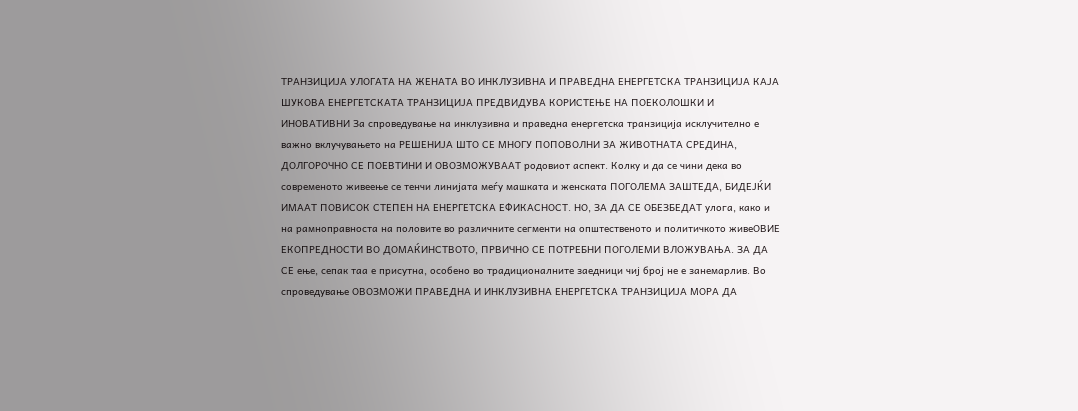ТРАНЗИЦИЈА УЛОГАТА НА ЖЕНАТА ВО ИНКЛУЗИВНА И ПРАВЕДНА ЕНЕРГЕТСКА ТРАНЗИЦИЈА КАЈА ШУКОВА ЕНЕРГЕТСКАТА ТРАНЗИЦИЈА ПРЕДВИДУВА КОРИСТЕЊЕ НА ПОЕКОЛОШКИ И ИНОВАТИВНИ За спроведување на инклузивна и праведна енергетска транзиција исклучително е важно вклучувањето на РЕШЕНИЈА ШТО СЕ МНОГУ ПОПОВОЛНИ ЗА ЖИВОТНАТА СРЕДИНА, ДОЛГОРОЧНО СЕ ПОЕВТИНИ И ОВОЗМОЖУВААТ родовиот аспект. Колку и да се чини дека во современото живеење се тенчи линијата меѓу машката и женската ПОГОЛЕМА ЗАШТЕДА, БИДЕЈЌИ ИМААТ ПОВИСОК СТЕПЕН НА ЕНЕРГЕТСКА ЕФИКАСНОСТ. НО, ЗА ДА СЕ ОБЕЗБЕДАТ улога, како и на рамноправноста на половите во различните сегменти на општественото и политичкото живеОВИЕ ЕКОПРЕДНОСТИ ВО ДОМАЌИНСТВОТО, ПРВИЧНО СЕ ПОТРЕБНИ ПОГОЛЕМИ ВЛОЖУВАЊА. ЗА ДА СЕ ење, сепак таа е присутна, особено во традиционалните заедници чиј број не е занемарлив. Во спроведување ОВОЗМОЖИ ПРАВЕДНА И ИНКЛУЗИВНА ЕНЕРГЕТСКА ТРАНЗИЦИЈА МОРА ДА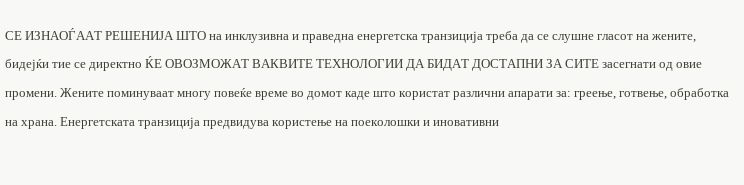СЕ ИЗНАОЃААТ РЕШЕНИЈА ШТО на инклузивна и праведна енергетска транзиција треба да се слушне гласот на жените, бидејќи тие се директно ЌЕ ОВОЗМОЖАТ ВАКВИТЕ ТЕХНОЛОГИИ ДА БИДАТ ДОСТАПНИ ЗА СИТЕ засегнати од овие промени. Жените поминуваат многу повеќе време во домот каде што користат различни апарати за: греење, готвење, обработка на храна. Енергетската транзиција предвидува користење на поеколошки и иновативни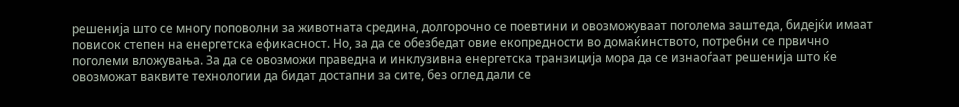решенија што се многу поповолни за животната средина, долгорочно се поевтини и овозможуваат поголема заштеда, бидејќи имаат повисок степен на енергетска ефикасност. Но, за да се обезбедат овие екопредности во домаќинството, потребни се првично поголеми вложувања. За да се овозможи праведна и инклузивна енергетска транзиција мора да се изнаоѓаат решенија што ќе овозможат ваквите технологии да бидат достапни за сите, без оглед дали се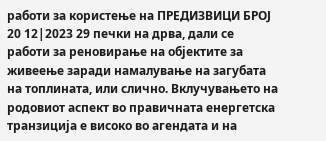работи за користење на ПРЕДИЗВИЦИ БРОЈ 20 12|2023 29 печки на дрва, дали се работи за реновирање на објектите за живеење заради намалување на загубата на топлината, или слично. Вклучувањето на родовиот аспект во правичната енергетска транзиција е високо во агендата и на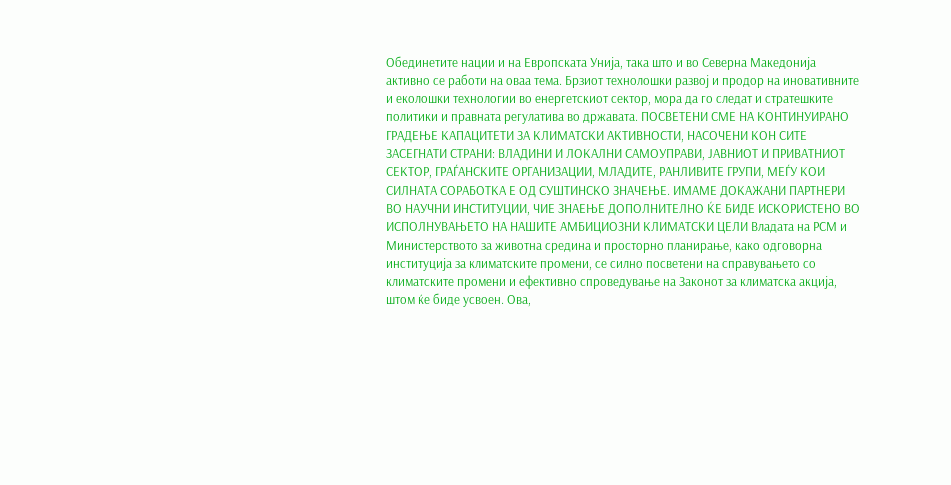Обединетите нации и на Европската Унија, така што и во Северна Македонија активно се работи на оваа тема. Брзиот технолошки развој и продор на иновативните и еколошки технологии во енергетскиот сектор, мора да го следат и стратешките политики и правната регулатива во државата. ПОСВЕТЕНИ СМЕ НА КОНТИНУИРАНО ГРАДЕЊЕ КАПАЦИТЕТИ ЗА КЛИМАТСКИ АКТИВНОСТИ, НАСОЧЕНИ КОН СИТЕ ЗАСЕГНАТИ СТРАНИ: ВЛАДИНИ И ЛОКАЛНИ САМОУПРАВИ, ЈАВНИОТ И ПРИВАТНИОТ СЕКТОР, ГРАЃАНСКИТЕ ОРГАНИЗАЦИИ, МЛАДИТЕ, РАНЛИВИТЕ ГРУПИ, МЕЃУ КОИ СИЛНАТА СОРАБОТКА Е ОД СУШТИНСКО ЗНАЧЕЊЕ. ИМАМЕ ДОКАЖАНИ ПАРТНЕРИ ВО НАУЧНИ ИНСТИТУЦИИ, ЧИЕ ЗНАЕЊЕ ДОПОЛНИТЕЛНО ЌЕ БИДЕ ИСКОРИСТЕНО ВО ИСПОЛНУВАЊЕТО НА НАШИТЕ АМБИЦИОЗНИ КЛИМАТСКИ ЦЕЛИ Владата на РСМ и Министерството за животна средина и просторно планирање, како одговорна институција за климатските промени, се силно посветени на справувањето со климатските промени и ефективно спроведување на Законот за климатска акција, штом ќе биде усвоен. Ова,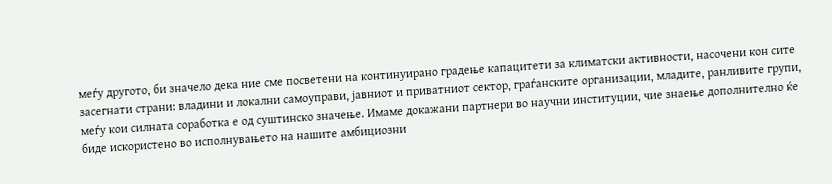меѓу другото, би значело дека ние сме посветени на континуирано градење капацитети за климатски активности, насочени кон сите засегнати страни: владини и локални самоуправи, јавниот и приватниот сектор, граѓанските организации, младите, ранливите групи, меѓу кои силната соработка е од суштинско значење. Имаме докажани партнери во научни институции, чие знаење дополнително ќе биде искористено во исполнувањето на нашите амбициозни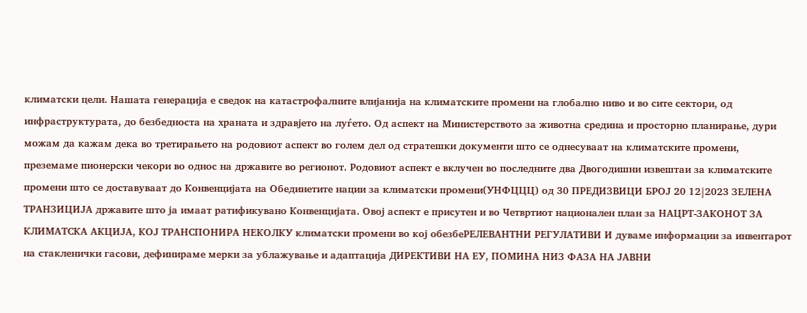климатски цели. Нашата генерација е сведок на катастрофалните влијанија на климатските промени на глобално ниво и во сите сектори, од инфраструктурата, до безбедноста на храната и здравјето на луѓето. Од аспект на Министерството за животна средина и просторно планирање, дури можам да кажам дека во третирањето на родовиот аспект во голем дел од стратешки документи што се однесуваат на климатските промени, преземаме пионерски чекори во однос на државите во регионот. Родовиот аспект е вклучен во последните два Двогодишни извештаи за климатските промени што се доставуваат до Конвенцијата на Обединетите нации за климатски промени(УНФЦЦЦ) од 30 ПРЕДИЗВИЦИ БРОЈ 20 12|2023 ЗЕЛEНА ТРАНЗИЦИЈА државите што ја имаат ратификувано Конвенцијата. Овој аспект е присутен и во Четвртиот национален план за НАЦРТ-ЗАКОНОТ ЗА КЛИМАТСКА АКЦИЈА, КОЈ ТРАНСПОНИРА НЕКОЛКУ климатски промени во кој обезбеРЕЛЕВАНТНИ РЕГУЛАТИВИ И дуваме информации за инвентарот на стакленички гасови, дефинираме мерки за ублажување и адаптација ДИРЕКТИВИ НА ЕУ, ПОМИНА НИЗ ФАЗА НА ЈАВНИ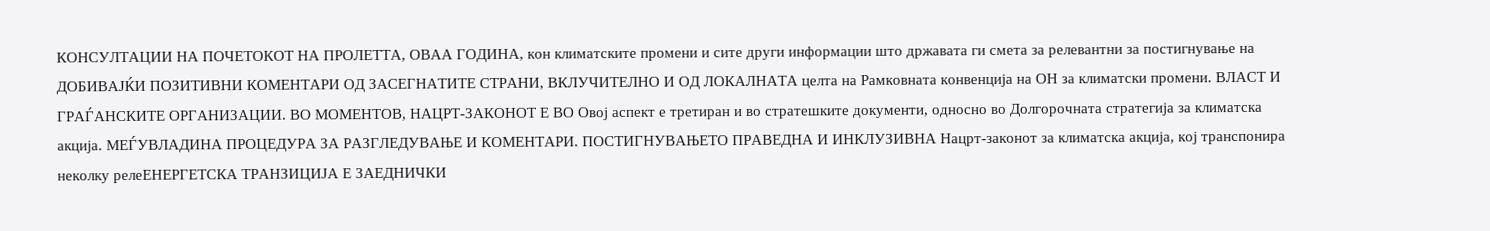КОНСУЛТАЦИИ НА ПОЧЕТОКОТ НА ПРОЛЕТТА, ОВАА ГОДИНА, кон климатските промени и сите други информации што државата ги смета за релевантни за постигнување на ДОБИВАЈЌИ ПОЗИТИВНИ КОМЕНТАРИ ОД ЗАСЕГНАТИТЕ СТРАНИ, ВКЛУЧИТЕЛНО И ОД ЛОКАЛНАТА целта на Рамковната конвенција на ОН за климатски промени. ВЛАСТ И ГРАЃАНСКИТЕ ОРГАНИЗАЦИИ. ВО МОМЕНТОВ, НАЦРТ-ЗАКОНОТ Е ВО Овој аспект е третиран и во стратешките документи, односно во Долгорочната стратегија за климатска акција. МЕЃУВЛАДИНА ПРОЦЕДУРА ЗА РАЗГЛЕДУВАЊЕ И КОМЕНТАРИ. ПОСТИГНУВАЊЕТО ПРАВЕДНА И ИНКЛУЗИВНА Нацрт-законот за климатска акција, кој транспонира неколку релеЕНЕРГЕТСКА ТРАНЗИЦИЈА Е ЗАЕДНИЧКИ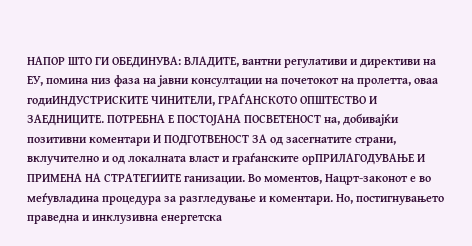НАПОР ШТО ГИ ОБЕДИНУВА: ВЛАДИТЕ, вантни регулативи и директиви на ЕУ, помина низ фаза на јавни консултации на почетокот на пролетта, оваа годиИНДУСТРИСКИТЕ ЧИНИТЕЛИ, ГРАЃАНСКОТО ОПШТЕСТВО И ЗАЕДНИЦИТЕ. ПОТРЕБНА Е ПОСТОЈАНА ПОСВЕТЕНОСТ на, добивајќи позитивни коментари И ПОДГОТВЕНОСТ ЗА од засегнатите страни, вклучително и од локалната власт и граѓанските орПРИЛАГОДУВАЊЕ И ПРИМЕНА НА СТРАТЕГИИТЕ ганизации. Во моментов, Нацрт-законот е во меѓувладина процедура за разгледување и коментари. Но, постигнувањето праведна и инклузивна енергетска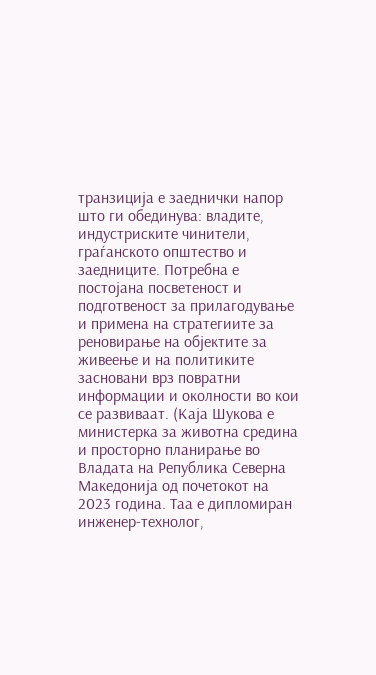транзиција е заеднички напор што ги обединува: владите, индустриските чинители, граѓанското општество и заедниците. Потребна е постојана посветеност и подготвеност за прилагодување и примена на стратегиите за реновирање на објектите за живеење и на политиките засновани врз повратни информации и околности во кои се развиваат. (Каја Шукова е министерка за животна средина и просторно планирање во Владата на Република Северна Македонија од почетокот на 2023 година. Таа е дипломиран инженер-технолог,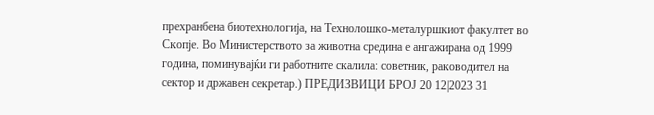прехранбена биотехнологија, на Технолошко-металуршкиот факултет во Скопје. Во Министерството за животна средина е ангажирана од 1999 година, поминувајќи ги работните скалила: советник, раководител на сектор и државен секретар.) ПРЕДИЗВИЦИ БРОЈ 20 12|2023 31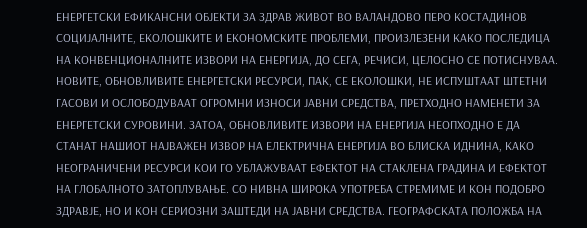ЕНЕРГЕТСКИ ЕФИКАНСНИ ОБЈЕКТИ ЗА ЗДРАВ ЖИВОТ ВО ВАЛАНДОВО ПЕРО КОСТАДИНОВ СОЦИЈАЛНИТЕ, ЕКОЛОШКИТЕ И ЕКОНОМСКИТЕ ПРОБЛЕМИ, ПРОИЗЛЕЗЕНИ КАКО ПОСЛЕДИЦА НА КОНВЕНЦИОНАЛНИТЕ ИЗВОРИ НА ЕНЕРГИЈА, ДО СЕГА, РЕЧИСИ, ЦЕЛОСНО СЕ ПОТИСНУВАА. НОВИТЕ, ОБНОВЛИВИТЕ ЕНЕРГЕТСКИ РЕСУРСИ, ПАК, СЕ ЕКОЛОШКИ, НЕ ИСПУШТААТ ШТЕТНИ ГАСОВИ И ОСЛОБОДУВААТ ОГРОМНИ ИЗНОСИ ЈАВНИ СРЕДСТВА, ПРЕТХОДНО НАМЕНЕТИ ЗА ЕНЕРГЕТСКИ СУРОВИНИ. ЗАТОА, ОБНОВЛИВИТЕ ИЗВОРИ НА ЕНЕРГИЈА НЕОПХОДНО Е ДА СТАНАТ НАШИОТ НАЈВАЖЕН ИЗВОР НА ЕЛЕКТРИЧНА ЕНЕРГИЈА ВО БЛИСКА ИДНИНА, КАКО НЕОГРАНИЧЕНИ РЕСУРСИ КОИ ГО УБЛАЖУВААТ ЕФЕКТОТ НА СТАКЛЕНА ГРАДИНА И ЕФЕКТОТ НА ГЛОБАЛНОТО ЗАТОПЛУВАЊЕ. СО НИВНА ШИРОКА УПОТРЕБА СТРЕМИМЕ И КОН ПОДОБРО ЗДРАВЈЕ, НО И КОН СЕРИОЗНИ ЗАШТЕДИ НА ЈАВНИ СРЕДСТВА. ГЕОГРАФСКАТА ПОЛОЖБА НА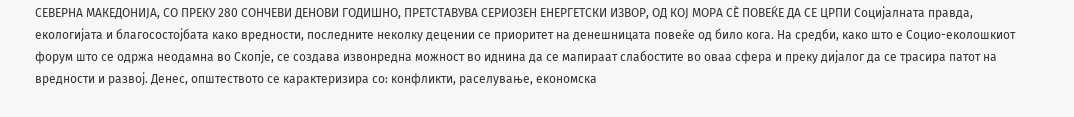СЕВЕРНА МАКЕДОНИЈА, СО ПРЕКУ 280 СОНЧЕВИ ДЕНОВИ ГОДИШНО, ПРЕТСТАВУВА СЕРИОЗЕН ЕНЕРГЕТСКИ ИЗВОР, ОД КОЈ МОРА СÈ ПОВЕЌЕ ДА СЕ ЦРПИ Социјалната правда, екологијата и благосостојбата како вредности, последните неколку децении се приоритет на денешницата повеќе од било кога. На средби, како што е Социо-еколошкиот форум што се одржа неодамна во Скопје, се создава извонредна можност во иднина да се мапираат слабостите во оваа сфера и преку дијалог да се трасира патот на вредности и развој. Денес, општеството се карактеризира со: конфликти, раселување, економска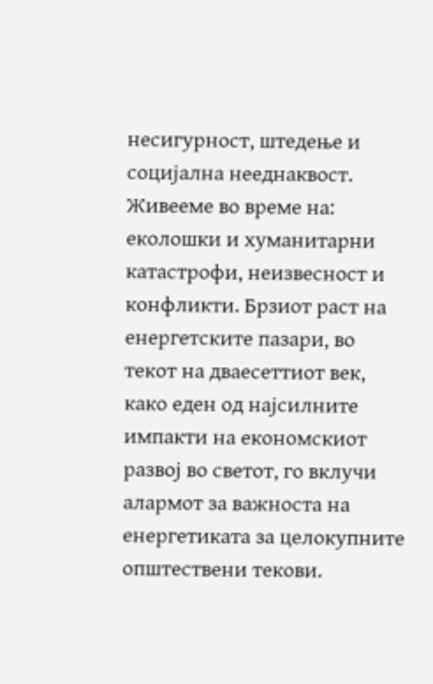несигурност, штедење и социјална нееднаквост. Живееме во време на: еколошки и хуманитарни катастрофи, неизвесност и конфликти. Брзиот раст на енергетските пазари, во текот на дваесеттиот век, како еден од најсилните импакти на економскиот развој во светот, го вклучи алармот за важноста на енергетиката за целокупните општествени текови.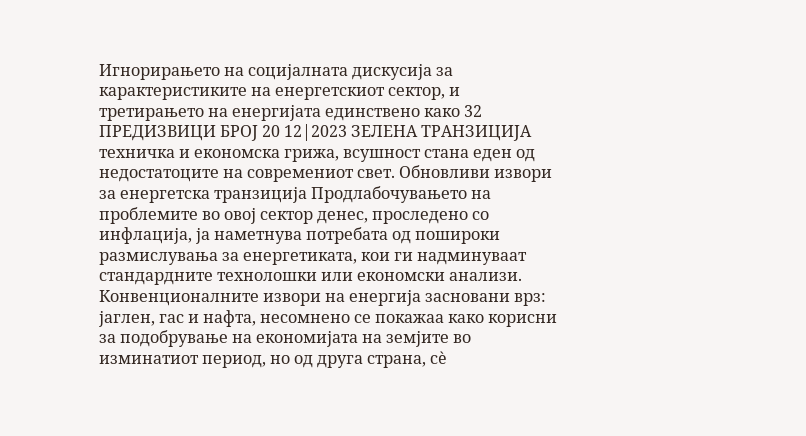Игнорирањето на социјалната дискусија за карактеристиките на енергетскиот сектор, и третирањето на енергијата единствено како 32 ПРЕДИЗВИЦИ БРОЈ 20 12|2023 ЗЕЛEНА ТРАНЗИЦИЈА техничка и економска грижа, всушност стана еден од недостатоците на современиот свет. Обновливи извори за енергетска транзиција Продлабочувањето на проблемите во овој сектор денес, проследено со инфлација, ја наметнува потребата од пошироки размислувања за енергетиката, кои ги надминуваат стандардните технолошки или економски анализи. Конвенционалните извори на енергија засновани врз: јаглен, гас и нафта, несомнено се покажаа како корисни за подобрување на економијата на земјите во изминатиот период, но од друга страна, сè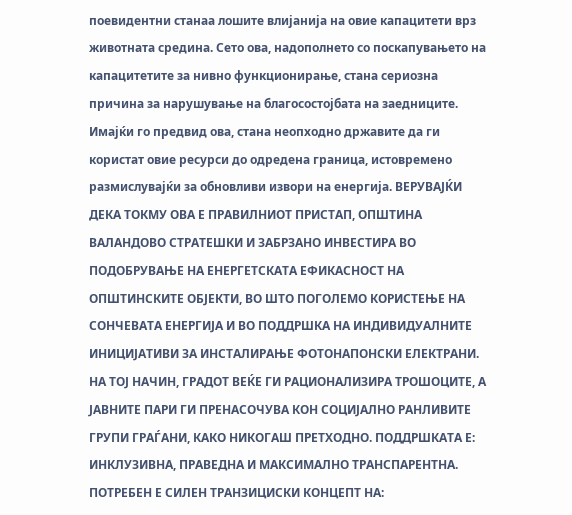поевидентни станаа лошите влијанија на овие капацитети врз животната средина. Сето ова, надополнето со поскапувањето на капацитетите за нивно функционирање, стана сериозна причина за нарушување на благосостојбата на заедниците. Имајќи го предвид ова, стана неопходно државите да ги користат овие ресурси до одредена граница, истовремено размислувајќи за обновливи извори на енергија. ВЕРУВАЈЌИ ДЕКА ТОКМУ ОВА Е ПРАВИЛНИОТ ПРИСТАП, ОПШТИНА ВАЛАНДОВО СТРАТЕШКИ И ЗАБРЗАНО ИНВЕСТИРА ВО ПОДОБРУВАЊЕ НА ЕНЕРГЕТСКАТА ЕФИКАСНОСТ НА ОПШТИНСКИТЕ ОБЈЕКТИ, ВО ШТО ПОГОЛЕМО КОРИСТЕЊЕ НА СОНЧЕВАТА ЕНЕРГИЈА И ВО ПОДДРШКА НА ИНДИВИДУАЛНИТЕ ИНИЦИЈАТИВИ ЗА ИНСТАЛИРАЊЕ ФОТОНАПОНСКИ ЕЛЕКТРАНИ. НА ТОЈ НАЧИН, ГРАДОТ ВЕЌЕ ГИ РАЦИОНАЛИЗИРА ТРОШОЦИТЕ, А ЈАВНИТЕ ПАРИ ГИ ПРЕНАСОЧУВА КОН СОЦИЈАЛНО РАНЛИВИТЕ ГРУПИ ГРАЃАНИ, КАКО НИКОГАШ ПРЕТХОДНО. ПОДДРШКАТА Е: ИНКЛУЗИВНА, ПРАВЕДНА И МАКСИМАЛНО ТРАНСПАРЕНТНА. ПОТРЕБЕН Е СИЛЕН ТРАНЗИЦИСКИ КОНЦЕПТ НА: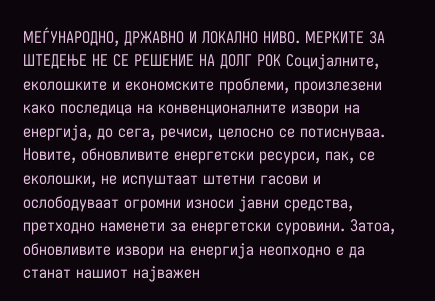МЕЃУНАРОДНО, ДРЖАВНО И ЛОКАЛНО НИВО. МЕРКИТЕ ЗА ШТЕДЕЊЕ НЕ СЕ РЕШЕНИЕ НА ДОЛГ РОК Социјалните, еколошките и економските проблеми, произлезени како последица на конвенционалните извори на енергија, до сега, речиси, целосно се потиснуваа. Новите, обновливите енергетски ресурси, пак, се еколошки, не испуштаат штетни гасови и ослободуваат огромни износи јавни средства, претходно наменети за енергетски суровини. Затоа, обновливите извори на енергија неопходно е да станат нашиот најважен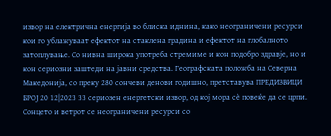извор на електрична енергија во блиска иднина, како неограничени ресурси кои го ублажуваат ефектот на стаклена градина и ефектот на глобалното затоплување. Со нивна широка употреба стремиме и кон подобро здравје, но и кон сериозни заштеди на јавни средства. Географската положба на Северна Македонија, со преку 280 сончеви денови годишно, претставува ПРЕДИЗВИЦИ БРОЈ 20 12|2023 33 сериозен енергетски извор, од кој мора сè повеќе да се црпи. Сонцето и ветрот се неограничени ресурси со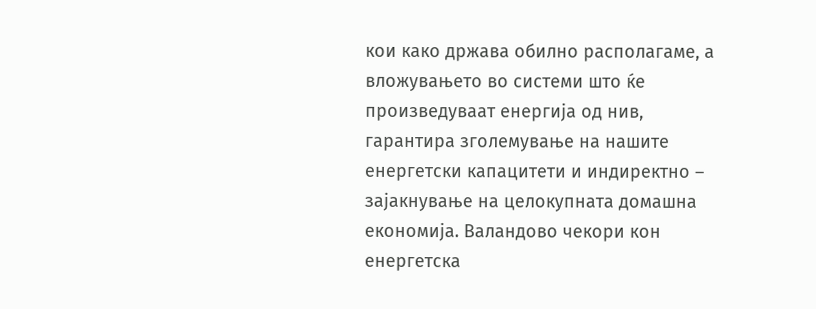кои како држава обилно располагаме, а вложувањето во системи што ќе произведуваат енергија од нив, гарантира зголемување на нашите енергетски капацитети и индиректно – зајакнување на целокупната домашна економија. Валандово чекори кон енергетска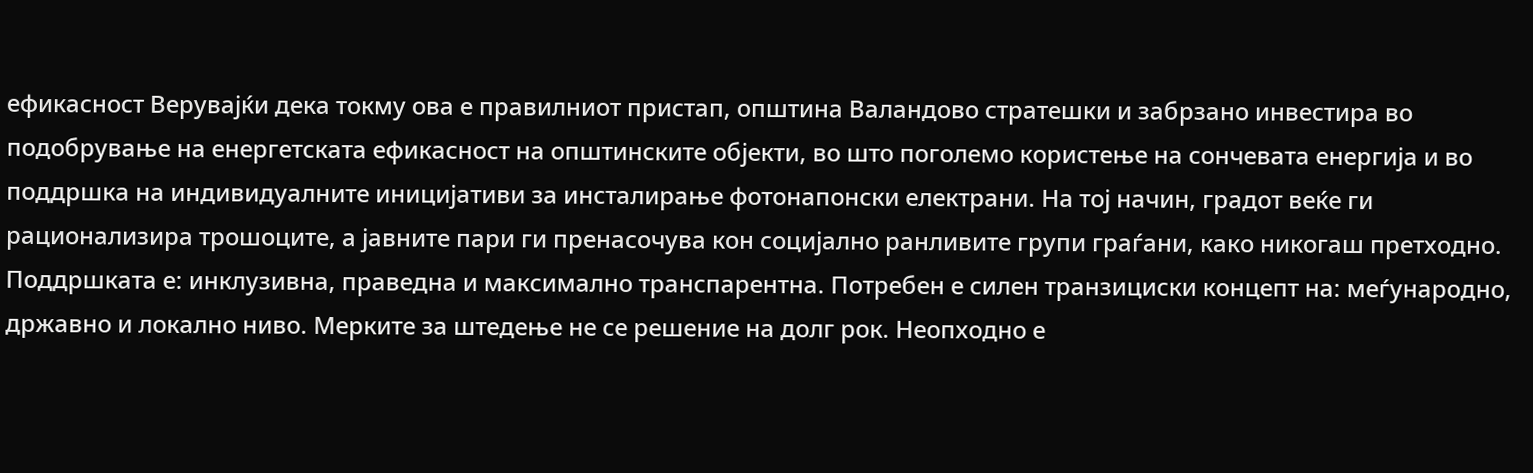ефикасност Верувајќи дека токму ова е правилниот пристап, општина Валандово стратешки и забрзано инвестира во подобрување на енергетската ефикасност на општинските објекти, во што поголемо користење на сончевата енергија и во поддршка на индивидуалните иницијативи за инсталирање фотонапонски електрани. На тој начин, градот веќе ги рационализира трошоците, а јавните пари ги пренасочува кон социјално ранливите групи граѓани, како никогаш претходно. Поддршката е: инклузивна, праведна и максимално транспарентна. Потребен е силен транзициски концепт на: меѓународно, државно и локално ниво. Мерките за штедење не се решение на долг рок. Неопходно е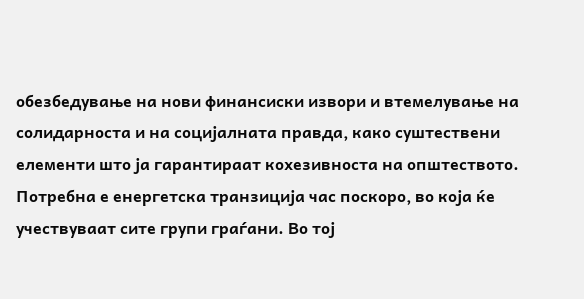обезбедување на нови финансиски извори и втемелување на солидарноста и на социјалната правда, како суштествени елементи што ја гарантираат кохезивноста на општеството. Потребна е енергетска транзиција час поскоро, во која ќе учествуваат сите групи граѓани. Во тој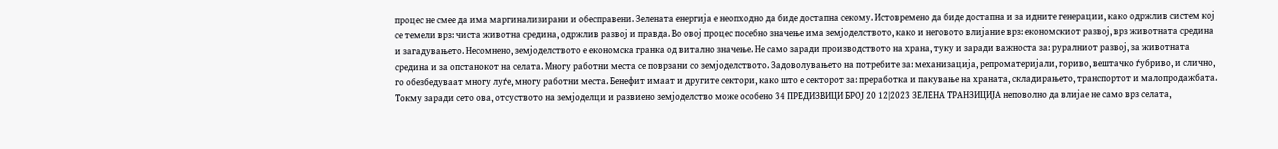процес не смее да има маргинализирани и обесправени. Зелената енергија е неопходно да биде достапна секому. Истовремено да биде достапна и за идните генерации, како одржлив систем кој се темели врз: чиста животна средина, одржлив развој и правда. Во овој процес посебно значење има земјоделството, како и неговото влијание врз: економскиот развој, врз животната средина и загадувањето. Несомнено, земјоделството е економска гранка од витално значење. Не само заради производството на храна, туку и заради важноста за: руралниот развој, за животната средина и за опстанокот на селата. Многу работни места се поврзани со земјоделството. Задоволувањето на потребите за: механизација, репроматеријали, гориво, вештачко ѓубриво, и слично, го обезбедуваат многу луѓе, многу работни места. Бенефит имаат и другите сектори, како што е секторот за: преработка и пакување на храната, складирањето, транспортот и малопродажбата. Токму заради сето ова, отсуството на земјоделци и развиено земјоделство може особено 34 ПРЕДИЗВИЦИ БРОЈ 20 12|2023 ЗЕЛEНА ТРАНЗИЦИЈА неповолно да влијае не само врз селата,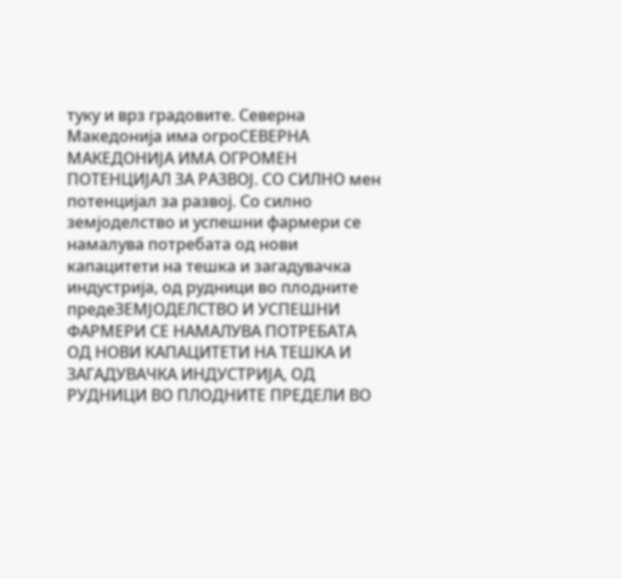туку и врз градовите. Северна Македонија има огроСЕВЕРНА МАКЕДОНИЈА ИМА ОГРОМЕН ПОТЕНЦИЈАЛ ЗА РАЗВОЈ. СО СИЛНО мен потенцијал за развој. Со силно земјоделство и успешни фармери се намалува потребата од нови капацитети на тешка и загадувачка индустрија, од рудници во плодните предеЗЕМЈОДЕЛСТВО И УСПЕШНИ ФАРМЕРИ СЕ НАМАЛУВА ПОТРЕБАТА ОД НОВИ КАПАЦИТЕТИ НА ТЕШКА И ЗАГАДУВАЧКА ИНДУСТРИЈА, ОД РУДНИЦИ ВО ПЛОДНИТЕ ПРЕДЕЛИ ВО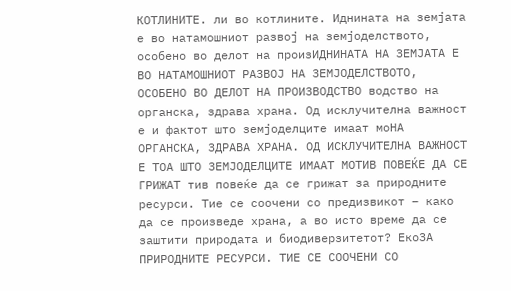КОТЛИНИТЕ. ли во котлините. Иднината на земјата е во натамошниот развој на земјоделството, особено во делот на произИДНИНАТА НА ЗЕМЈАТА Е ВО НАТАМОШНИОТ РАЗВОЈ НА ЗЕМЈОДЕЛСТВОТО, ОСОБЕНО ВО ДЕЛОТ НА ПРОИЗВОДСТВО водство на органска, здрава храна. Од исклучителна важност е и фактот што земјоделците имаат моНА ОРГАНСКА, ЗДРАВА ХРАНА. ОД ИСКЛУЧИТЕЛНА ВАЖНОСТ Е ТОА ШТО ЗЕМЈОДЕЛЦИТЕ ИМААТ МОТИВ ПОВЕЌЕ ДА СЕ ГРИЖАТ тив повеќе да се грижат за природните ресурси. Тие се соочени со предизвикот – како да се произведе храна, а во исто време да се заштити природата и биодиверзитетот? ЕкоЗА ПРИРОДНИТЕ РЕСУРСИ. ТИЕ СЕ СООЧЕНИ СО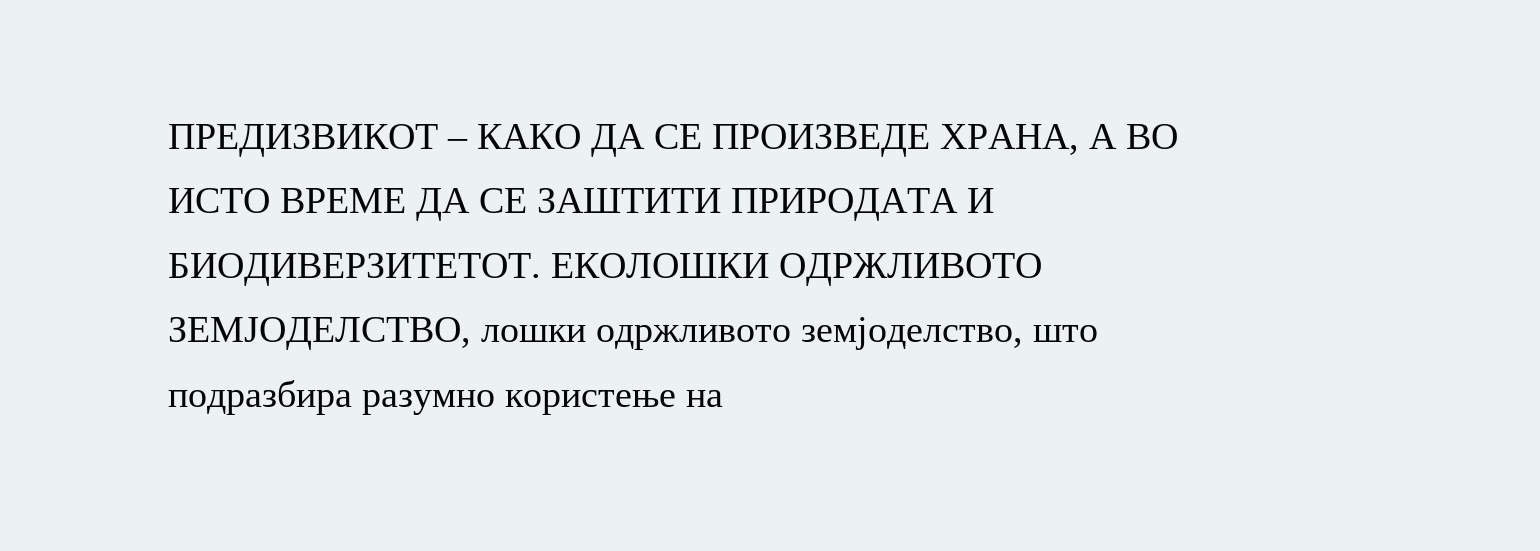ПРЕДИЗВИКОТ – КАКО ДА СЕ ПРОИЗВЕДЕ ХРАНА, А ВО ИСТО ВРЕМЕ ДА СЕ ЗАШТИТИ ПРИРОДАТА И БИОДИВЕРЗИТЕТОТ. ЕКОЛОШКИ ОДРЖЛИВОТО ЗЕМЈОДЕЛСТВО, лошки одржливото земјоделство, што подразбира разумно користење на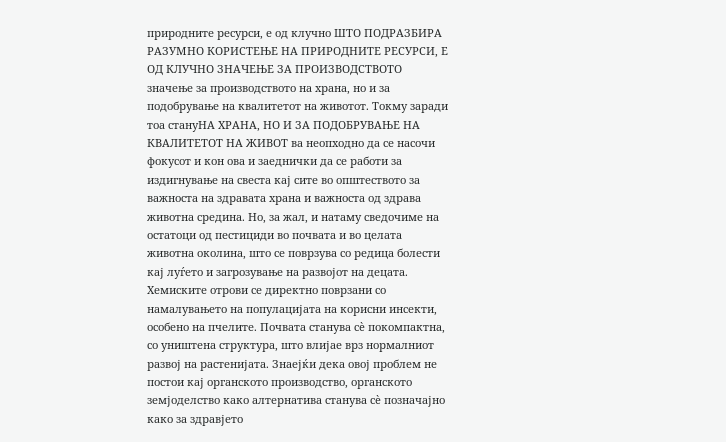природните ресурси, е од клучно ШТО ПОДРАЗБИРА РАЗУМНО КОРИСТЕЊЕ НА ПРИРОДНИТЕ РЕСУРСИ, Е ОД КЛУЧНО ЗНАЧЕЊЕ ЗА ПРОИЗВОДСТВОТО значење за производството на храна, но и за подобрување на квалитетот на животот. Токму заради тоа стануНА ХРАНА, НО И ЗА ПОДОБРУВАЊЕ НА КВАЛИТЕТОТ НА ЖИВОТ ва неопходно да се насочи фокусот и кон ова и заеднички да се работи за издигнување на свеста кај сите во општеството за важноста на здравата храна и важноста од здрава животна средина. Но, за жал, и натаму сведочиме на остатоци од пестициди во почвата и во целата животна околина, што се поврзува со редица болести кај луѓето и загрозување на развојот на децата. Хемиските отрови се директно поврзани со намалувањето на популацијата на корисни инсекти, особено на пчелите. Почвата станува сè покомпактна, со уништена структура, што влијае врз нормалниот развој на растенијата. Знаејќи дека овој проблем не постои кај органското производство, органското земјоделство како алтернатива станува сè позначајно како за здравјето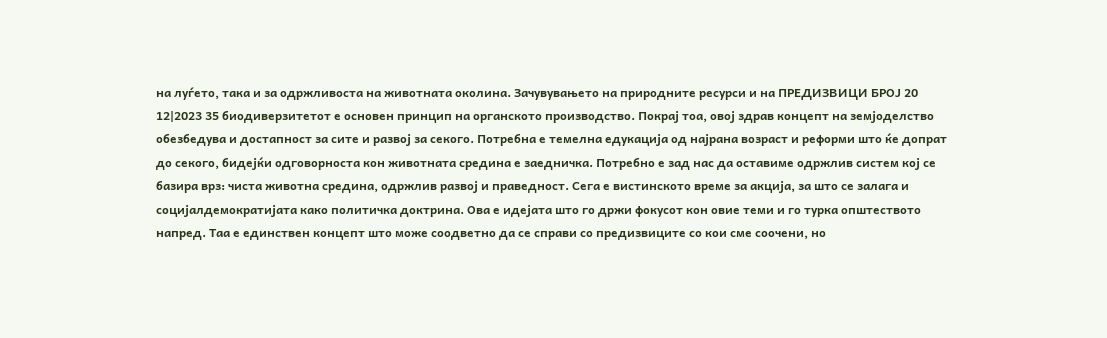на луѓето, така и за одржливоста на животната околина. Зачувувањето на природните ресурси и на ПРЕДИЗВИЦИ БРОЈ 20 12|2023 35 биодиверзитетот е основен принцип на органското производство. Покрај тоа, овој здрав концепт на земјоделство обезбедува и достапност за сите и развој за секого. Потребна е темелна едукација од најрана возраст и реформи што ќе допрат до секого, бидејќи одговорноста кон животната средина е заедничка. Потребно е зад нас да оставиме одржлив систем кој се базира врз: чиста животна средина, одржлив развој и праведност. Сега е вистинското време за акција, за што се залага и социјалдемократијата како политичка доктрина. Ова е идејата што го држи фокусот кон овие теми и го турка општеството напред. Таа е единствен концепт што може соодветно да се справи со предизвиците со кои сме соочени, но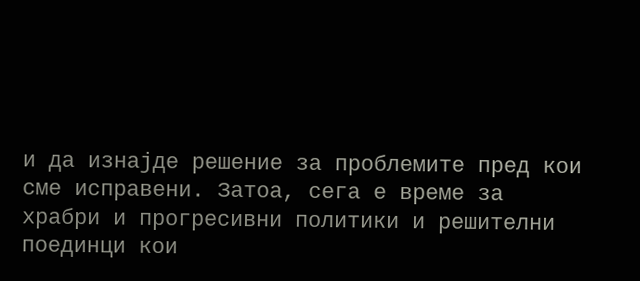и да изнајде решение за проблемите пред кои сме исправени. Затоа, сега е време за храбри и прогресивни политики и решителни поединци кои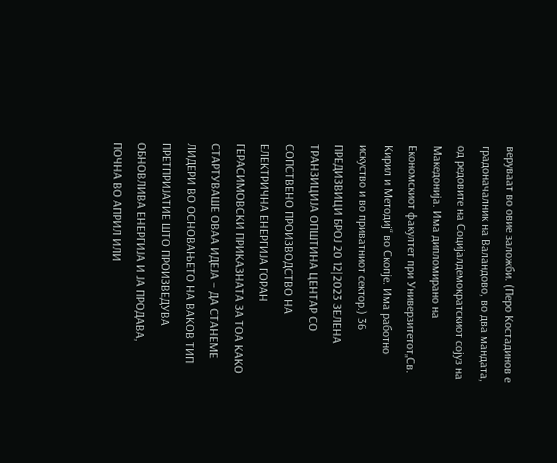веруваат во овие заложби. (Перо Костадинов е градоначалник на Валандово, во два мандата, од редовите на Социјалдемократскиот сојуз на Македонија. Има дипломирано на Економскиот факултет при Универзитетот„Св. Кирил и Методиј“ во Скопје. Има работно искуство и во приватниот сектор.) 36 ПРЕДИЗВИЦИ БРОЈ 20 12|2023 ЗЕЛEНА ТРАНЗИЦИЈА ОПШТИНА ЦЕНТАР СО СОПСТВЕНО ПРОИЗВОДСТВО НА ЕЛЕКТРИЧНА ЕНЕРГИЈА ГОРАН ГЕРАСИМОВСКИ ПРИКАЗНАТА ЗА ТОА КАКО СТАРТУВАШЕ ОВАА ИДЕЈА – ДА СТАНЕМЕ ЛИДЕРИ ВО ОСНОВАЊЕТО НА ВАКОВ ТИП ПРЕТПРИЈАТИЕ ШТО ПРОИЗВЕДУВА ОБНОВЛИВА ЕНЕРГИЈА И ЈА ПРОДАВА, ПОЧНА ВО АПРИЛ ИЛИ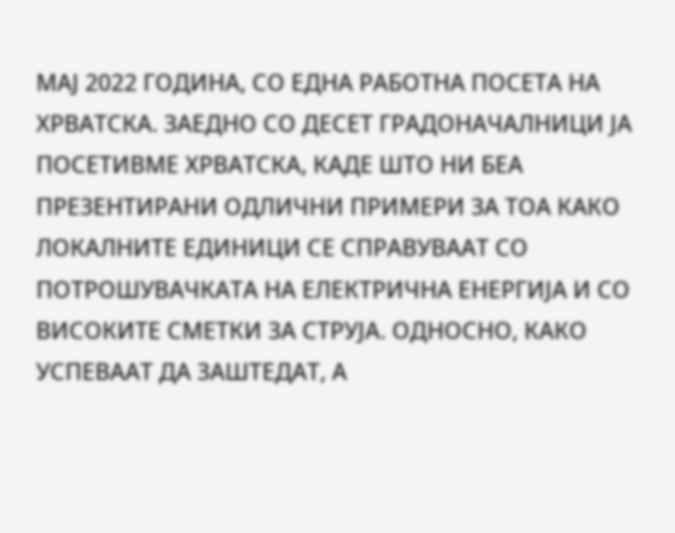МАЈ 2022 ГОДИНА, СО ЕДНА РАБОТНА ПОСЕТА НА ХРВАТСКА. ЗАЕДНО СО ДЕСЕТ ГРАДОНАЧАЛНИЦИ ЈА ПОСЕТИВМЕ ХРВАТСКА, КАДЕ ШТО НИ БЕА ПРЕЗЕНТИРАНИ ОДЛИЧНИ ПРИМЕРИ ЗА ТОА КАКО ЛОКАЛНИТЕ ЕДИНИЦИ СЕ СПРАВУВААТ СО ПОТРОШУВАЧКАТА НА ЕЛЕКТРИЧНА ЕНЕРГИЈА И СО ВИСОКИТЕ СМЕТКИ ЗА СТРУЈА. ОДНОСНО, КАКО УСПЕВААТ ДА ЗАШТЕДАТ, А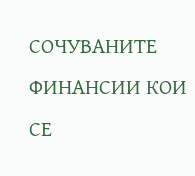СОЧУВАНИТЕ ФИНАНСИИ КОИ СЕ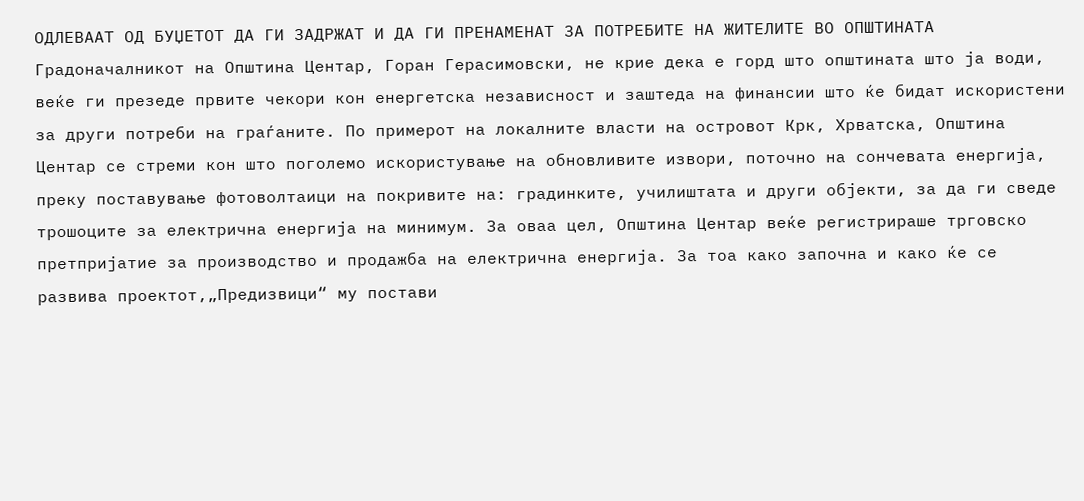ОДЛЕВААТ ОД БУЏЕТОТ ДА ГИ ЗАДРЖАТ И ДА ГИ ПРЕНАМЕНАТ ЗА ПОТРЕБИТЕ НА ЖИТЕЛИТЕ ВО ОПШТИНАТА Градоначалникот на Општина Центар, Горан Герасимовски, не крие дека е горд што општината што ја води, веќе ги презеде првите чекори кон енергетска независност и заштеда на финансии што ќе бидат искористени за други потреби на граѓаните. По примерот на локалните власти на островот Крк, Хрватска, Општина Центар се стреми кон што поголемо искористување на обновливите извори, поточно на сончевата енергија, преку поставување фотоволтаици на покривите на: градинките, училиштата и други објекти, за да ги сведе трошоците за електрична енергија на минимум. За оваа цел, Општина Центар веќе регистрираше трговско претпријатие за производство и продажба на електрична енергија. За тоа како започна и како ќе се развива проектот,„Предизвици“ му постави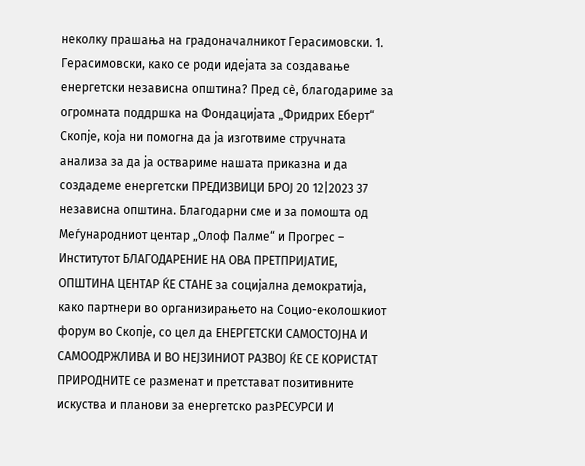неколку прашања на градоначалникот Герасимовски. 1. Герасимовски, како се роди идејата за создавање енергетски независна општина? Пред сè, благодариме за огромната поддршка на Фондацијата „Фридрих Еберт“ Скопје, која ни помогна да ја изготвиме стручната анализа за да ја оствариме нашата приказна и да создадеме енергетски ПРЕДИЗВИЦИ БРОЈ 20 12|2023 37 независна општина. Благодарни сме и за помошта од Меѓународниот центар „Олоф Палме“ и Прогрес – Институтот БЛАГОДАРЕНИЕ НА ОВА ПРЕТПРИЈАТИЕ, ОПШТИНА ЦЕНТАР ЌЕ СТАНЕ за социјална демократија, како партнери во организирањето на Социо-еколошкиот форум во Скопје, со цел да ЕНЕРГЕТСКИ САМОСТОЈНА И САМООДРЖЛИВА И ВО НЕЈЗИНИОТ РАЗВОЈ ЌЕ СЕ КОРИСТАТ ПРИРОДНИТЕ се разменат и претстават позитивните искуства и планови за енергетско разРЕСУРСИ И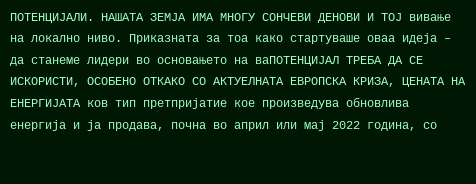ПОТЕНЦИЈАЛИ. НАШАТА ЗЕМЈА ИМА МНОГУ СОНЧЕВИ ДЕНОВИ И ТОЈ вивање на локално ниво. Приказната за тоа како стартуваше оваа идеја – да станеме лидери во основањето на ваПОТЕНЦИЈАЛ ТРЕБА ДА СЕ ИСКОРИСТИ, ОСОБЕНО ОТКАКО СО АКТУЕЛНАТА ЕВРОПСКА КРИЗА, ЦЕНАТА НА ЕНЕРГИЈАТА ков тип претпријатие кое произведува обновлива енергија и ја продава, почна во април или мај 2022 година, со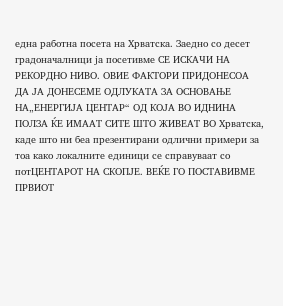една работна посета на Хрватска. Заедно со десет градоначалници ја посетивме СЕ ИСКАЧИ НА РЕКОРДНО НИВО. ОВИЕ ФАКТОРИ ПРИДОНЕСОА ДА ЈА ДОНЕСЕМЕ ОДЛУКАТА ЗА ОСНОВАЊЕ НА„ЕНЕРГИЈА ЦЕНТАР“ ОД КОЈА ВО ИДНИНА ПОЛЗА ЌЕ ИМААТ СИТЕ ШТО ЖИВЕАТ ВО Хрватска, каде што ни беа презентирани одлични примери за тоа како локалните единици се справуваат со потЦЕНТАРОТ НА СКОПЈЕ. ВЕЌЕ ГО ПОСТАВИВМЕ ПРВИОТ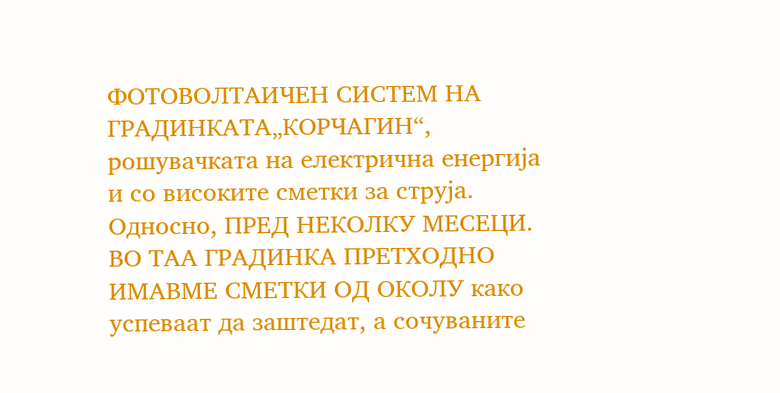ФОТОВОЛТАИЧЕН СИСТЕМ НА ГРАДИНКАТА„КОРЧАГИН“, рошувачката на електрична енергија и со високите сметки за струја. Односно, ПРЕД НЕКОЛКУ МЕСЕЦИ. ВО ТАА ГРАДИНКА ПРЕТХОДНО ИМАВМЕ СМЕТКИ ОД ОКОЛУ како успеваат да заштедат, а сочуваните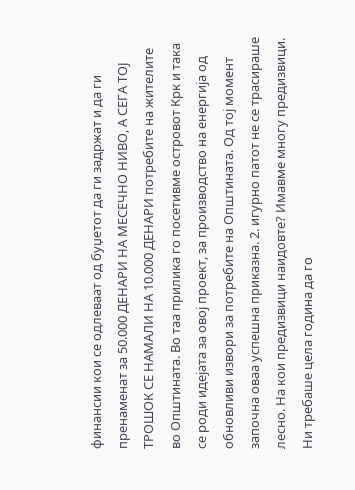финансии кои се одлеваат од буџетот да ги задржат и да ги пренаменат за 50.000 ДЕНАРИ НА МЕСЕЧНО НИВО, А СЕГА ТОЈ ТРОШОК СЕ НАМАЛИ НА 10.000 ДЕНАРИ потребите на жителите во Општината. Во таа прилика го посетивме островот Крк и така се роди идејата за овој проект, за производство на енергија од обновливи извори за потребите на Општината. Од тој момент започна оваа успешна приказна. 2. игурно патот не се трасираше лесно. На кои предизвици наидовте? Имавме многу предизвици. Ни требаше цела година да го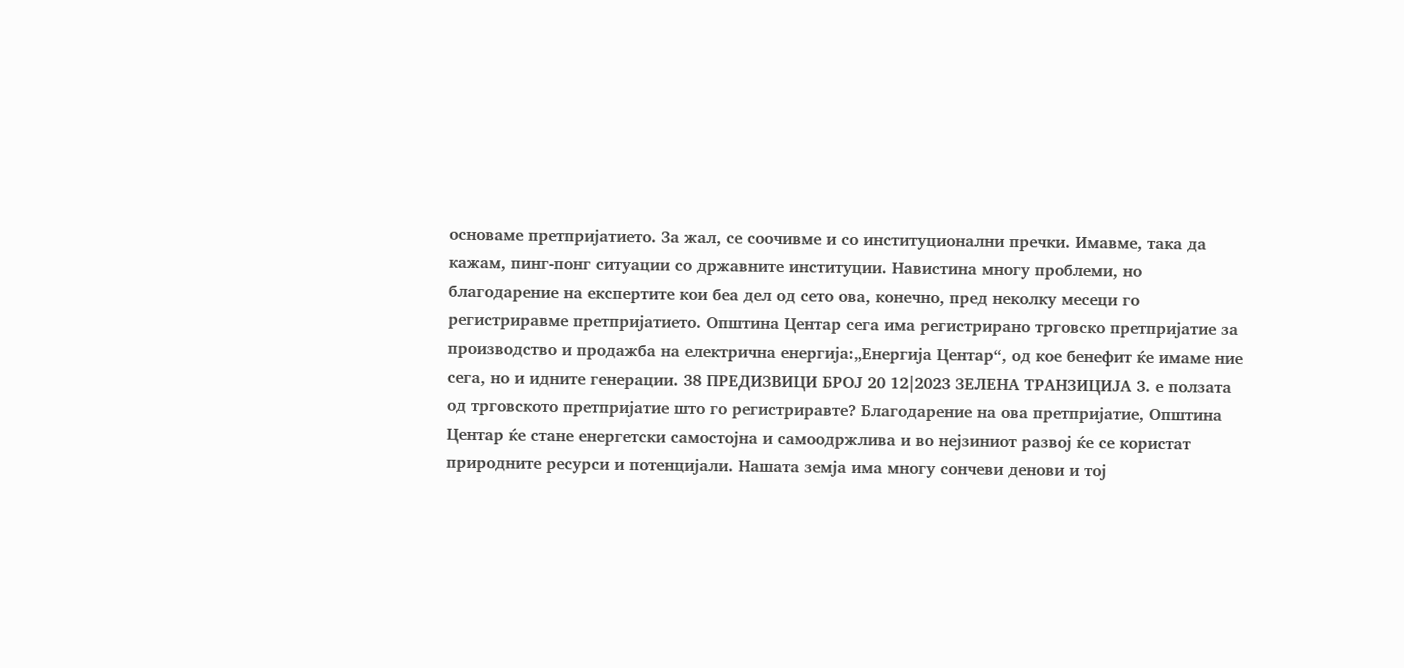основаме претпријатието. За жал, се соочивме и со институционални пречки. Имавме, така да кажам, пинг-понг ситуации со државните институции. Навистина многу проблеми, но благодарение на експертите кои беа дел од сето ова, конечно, пред неколку месеци го регистриравме претпријатието. Општина Центар сега има регистрирано трговско претпријатие за производство и продажба на електрична енергија:„Енергија Центар“, од кое бенефит ќе имаме ние сега, но и идните генерации. 38 ПРЕДИЗВИЦИ БРОЈ 20 12|2023 ЗЕЛEНА ТРАНЗИЦИЈА 3. е ползата од трговското претпријатие што го регистриравте? Благодарение на ова претпријатие, Општина Центар ќе стане енергетски самостојна и самоодржлива и во нејзиниот развој ќе се користат природните ресурси и потенцијали. Нашата земја има многу сончеви денови и тој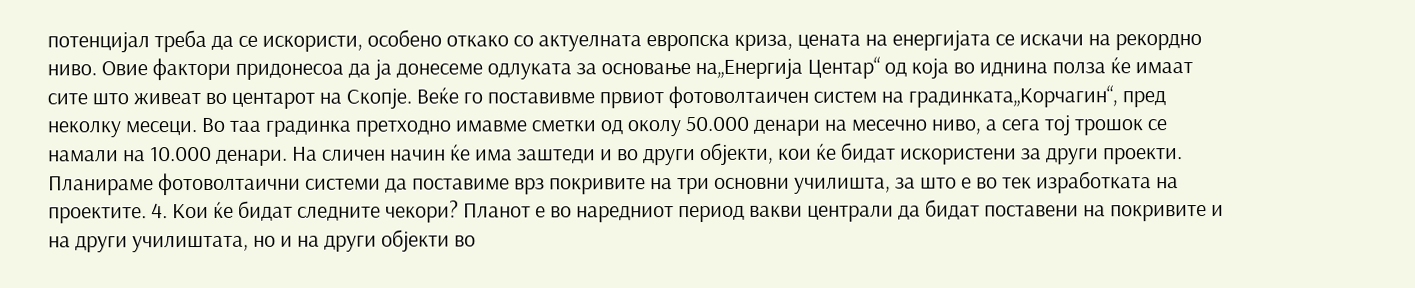потенцијал треба да се искористи, особено откако со актуелната европска криза, цената на енергијата се искачи на рекордно ниво. Овие фактори придонесоа да ја донесеме одлуката за основање на„Енергија Центар“ од која во иднина полза ќе имаат сите што живеат во центарот на Скопје. Веќе го поставивме првиот фотоволтаичен систем на градинката„Корчагин“, пред неколку месеци. Во таа градинка претходно имавме сметки од околу 50.000 денари на месечно ниво, а сега тој трошок се намали на 10.000 денари. На сличен начин ќе има заштеди и во други објекти, кои ќе бидат искористени за други проекти. Планираме фотоволтаични системи да поставиме врз покривите на три основни училишта, за што е во тек изработката на проектите. 4. Кои ќе бидат следните чекори? Планот е во наредниот период вакви централи да бидат поставени на покривите и на други училиштата, но и на други објекти во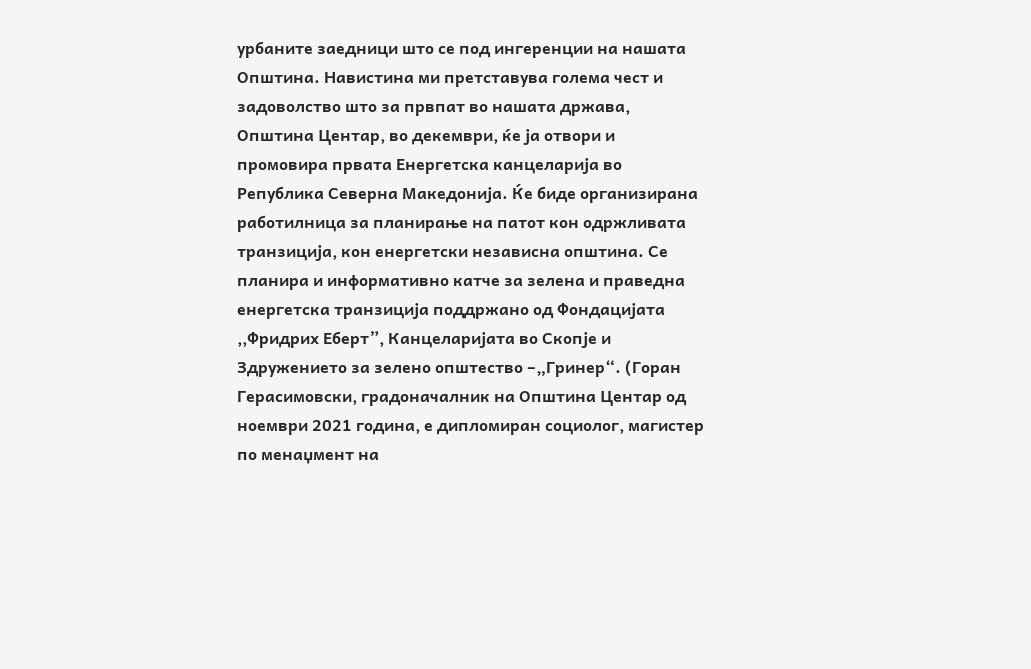урбаните заедници што се под ингеренции на нашата Општина. Навистина ми претставува голема чест и задоволство што за првпат во нашата држава, Општина Центар, во декември, ќе ја отвори и промовира првата Енергетска канцеларија во Република Северна Македонија. Ќе биде организирана работилница за планирање на патот кон одржливата транзиција, кон енергетски независна општина. Се планира и информативно катче за зелена и праведна енергетска транзиција поддржано од Фондацијата ,,Фридрих Еберт”, Канцеларијата во Скопје и Здружението за зелено општество –„Гринер“. (Горан Герасимовски, градоначалник на Општина Центар од ноември 2021 година, е дипломиран социолог, магистер по менаџмент на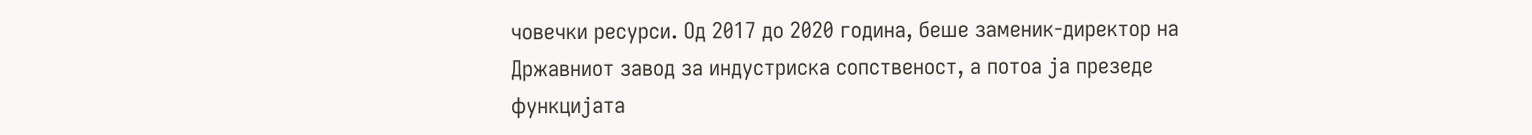човечки ресурси. Од 2017 до 2020 година, беше заменик-директор на Државниот завод за индустриска сопственост, а потоа ја презеде функцијата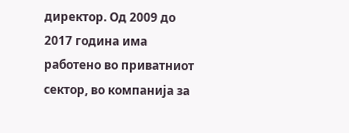директор. Од 2009 до 2017 година има работено во приватниот сектор, во компанија за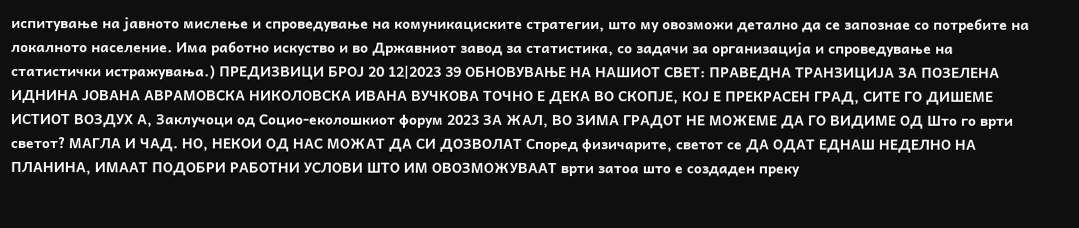испитување на јавното мислење и спроведување на комуникациските стратегии, што му овозможи детално да се запознае со потребите на локалното население. Има работно искуство и во Државниот завод за статистика, со задачи за организација и спроведување на статистички истражувања.) ПРЕДИЗВИЦИ БРОЈ 20 12|2023 39 ОБНОВУВАЊЕ НА НАШИОТ СВЕТ: ПРАВЕДНА ТРАНЗИЦИЈА ЗА ПОЗЕЛЕНА ИДНИНА ЈОВАНА АВРАМОВСКА НИКОЛОВСКА ИВАНА ВУЧКОВА ТОЧНО Е ДЕКА ВО СКОПЈЕ, КОЈ Е ПРЕКРАСЕН ГРАД, СИТЕ ГО ДИШЕМЕ ИСТИОТ ВОЗДУХ А, Заклучоци од Социо-еколошкиот форум 2023 ЗА ЖАЛ, ВО ЗИМА ГРАДОТ НЕ МОЖЕМЕ ДА ГО ВИДИМЕ ОД Што го врти светот? МАГЛА И ЧАД. НО, НЕКОИ ОД НАС МОЖАТ ДА СИ ДОЗВОЛАТ Според физичарите, светот се ДА ОДАТ ЕДНАШ НЕДЕЛНО НА ПЛАНИНА, ИМААТ ПОДОБРИ РАБОТНИ УСЛОВИ ШТО ИМ ОВОЗМОЖУВААТ врти затоа што е создаден преку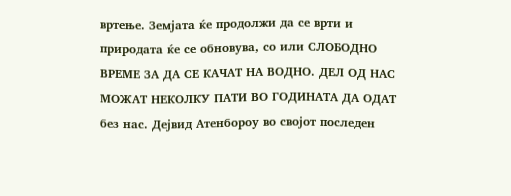вртење. Земјата ќе продолжи да се врти и природата ќе се обновува, со или СЛОБОДНО ВРЕМЕ ЗА ДА СЕ КАЧАТ НА ВОДНО. ДЕЛ ОД НАС МОЖАТ НЕКОЛКУ ПАТИ ВО ГОДИНАТА ДА ОДАТ без нас. Дејвид Атенбороу во својот последен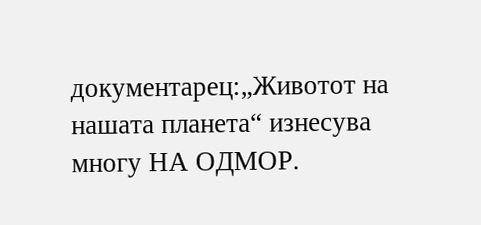документарец:„Животот на нашата планета“ изнесува многу НА ОДМОР.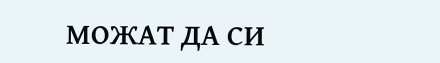МОЖАТ ДА СИ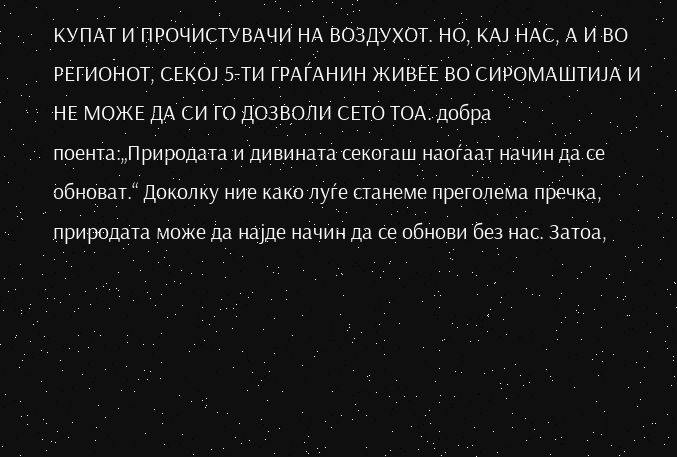КУПАТ И ПРОЧИСТУВАЧИ НА ВОЗДУХОТ. НО, КАЈ НАС, А И ВО РЕГИОНОТ, СЕКОЈ 5-ТИ ГРАЃАНИН ЖИВЕЕ ВО СИРОМАШТИЈА И НЕ МОЖЕ ДА СИ ГО ДОЗВОЛИ СЕТО ТОА. добра поента:„Природата и дивината секогаш наоѓаат начин да се обноват.“ Доколку ние како луѓе станеме преголема пречка, природата може да најде начин да се обнови без нас. Затоа,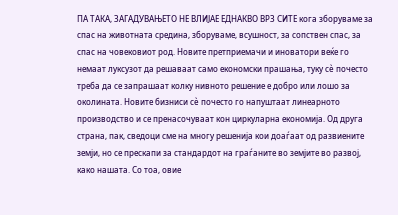ПА ТАКА, ЗАГАДУВАЊЕТО НЕ ВЛИЈАЕ ЕДНАКВО ВРЗ СИТЕ кога зборуваме за спас на животната средина, зборуваме, всушност, за сопствен спас, за спас на човековиот род. Новите претприемачи и иноватори веќе го немаат луксузот да решаваат само економски прашања, туку сè почесто треба да се запрашаат колку нивното решение е добро или лошо за околината. Новите бизниси сè почесто го напуштаат линеарното производство и се пренасочуваат кон циркуларна економија. Од друга страна, пак, сведоци сме на многу решенија кои доаѓаат од развиените земји, но се прескапи за стандардот на граѓаните во земјите во развој, како нашата. Со тоа, овие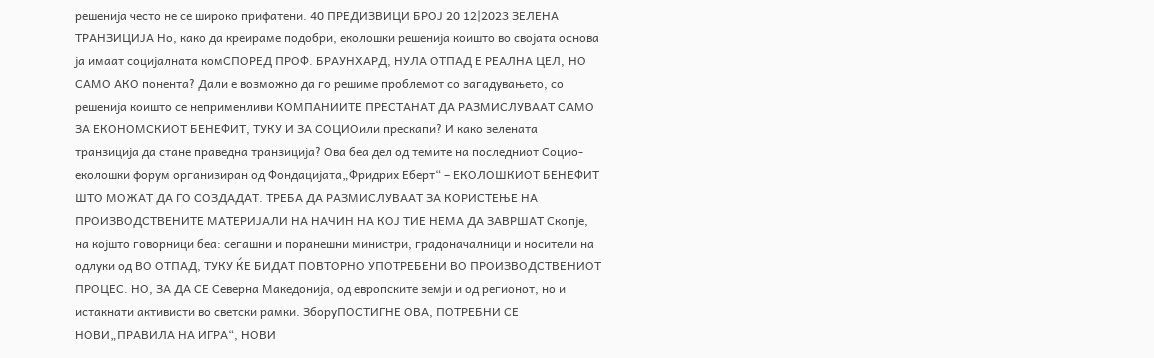решенија често не се широко прифатени. 40 ПРЕДИЗВИЦИ БРОЈ 20 12|2023 ЗЕЛEНА ТРАНЗИЦИЈА Но, како да креираме подобри, еколошки решенија коишто во својата основа ја имаат социјалната комСПОРЕД ПРОФ. БРАУНХАРД, НУЛА ОТПАД Е РЕАЛНА ЦЕЛ, НО САМО АКО понента? Дали е возможно да го решиме проблемот со загадувањето, со решенија коишто се неприменливи КОМПАНИИТЕ ПРЕСТАНАТ ДА РАЗМИСЛУВААТ САМО ЗА ЕКОНОМСКИОТ БЕНЕФИТ, ТУКУ И ЗА СОЦИОили прескапи? И како зелената транзиција да стане праведна транзиција? Ова беа дел од темите на последниот Социо-еколошки форум организиран од Фондацијата„Фридрих Еберт“ – ЕКОЛОШКИОТ БЕНЕФИТ ШТО МОЖАТ ДА ГО СОЗДАДАТ. ТРЕБА ДА РАЗМИСЛУВААТ ЗА КОРИСТЕЊЕ НА ПРОИЗВОДСТВЕНИТЕ МАТЕРИЈАЛИ НА НАЧИН НА КОЈ ТИЕ НЕМА ДА ЗАВРШАТ Скопје, на којшто говорници беа: сегашни и поранешни министри, градоначалници и носители на одлуки од ВО ОТПАД, ТУКУ ЌЕ БИДАТ ПОВТОРНО УПОТРЕБЕНИ ВО ПРОИЗВОДСТВЕНИОТ ПРОЦЕС. НО, ЗА ДА СЕ Северна Македонија, од европските земји и од регионот, но и истакнати активисти во светски рамки. ЗборуПОСТИГНЕ ОВА, ПОТРЕБНИ СЕ НОВИ„ПРАВИЛА НА ИГРА“, НОВИ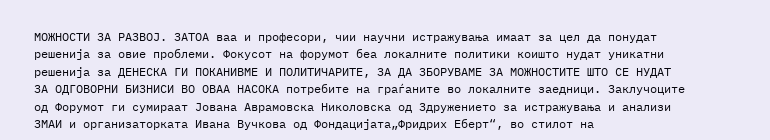МОЖНОСТИ ЗА РАЗВОЈ. ЗАТОА ваа и професори, чии научни истражувања имаат за цел да понудат решенија за овие проблеми. Фокусот на форумот беа локалните политики коишто нудат уникатни решенија за ДЕНЕСКА ГИ ПОКАНИВМЕ И ПОЛИТИЧАРИТЕ, ЗА ДА ЗБОРУВАМЕ ЗА МОЖНОСТИТЕ ШТО СЕ НУДАТ ЗА ОДГОВОРНИ БИЗНИСИ ВО ОВАА НАСОКА потребите на граѓаните во локалните заедници. Заклучоците од Форумот ги сумираат Јована Аврамовска Николовска од Здружението за истражувања и анализи ЗМАИ и организаторката Ивана Вучкова од Фондацијата„Фридрих Еберт“, во стилот на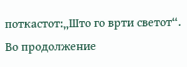поткастот:„Што го врти светот“. Во продолжение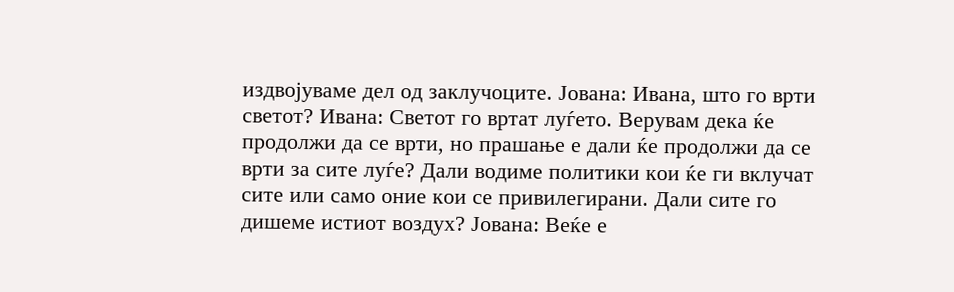издвојуваме дел од заклучоците. Јована: Ивана, што го врти светот? Ивана: Светот го вртат луѓето. Верувам дека ќе продолжи да се врти, но прашање е дали ќе продолжи да се врти за сите луѓе? Дали водиме политики кои ќе ги вклучат сите или само оние кои се привилегирани. Дали сите го дишеме истиот воздух? Јована: Веќе е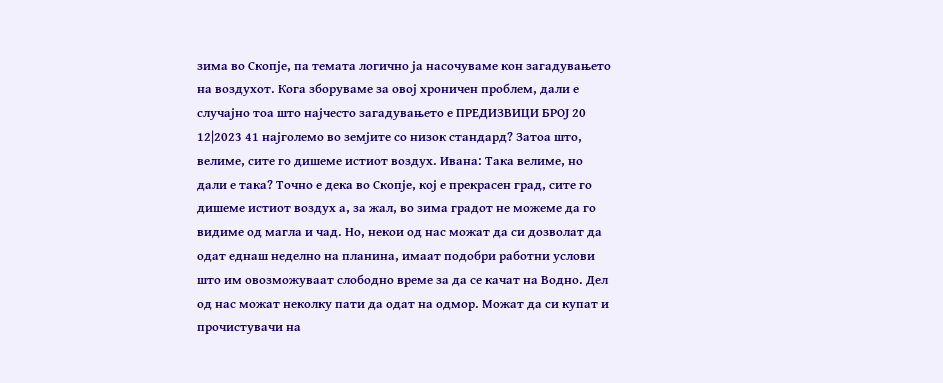зима во Скопје, па темата логично ја насочуваме кон загадувањето на воздухот. Кога зборуваме за овој хроничен проблем, дали е случајно тоа што најчесто загадувањето е ПРЕДИЗВИЦИ БРОЈ 20 12|2023 41 најголемо во земјите со низок стандард? Затоа што, велиме, сите го дишеме истиот воздух. Ивана: Така велиме, но дали е така? Точно е дека во Скопје, кој е прекрасен град, сите го дишеме истиот воздух а, за жал, во зима градот не можеме да го видиме од магла и чад. Но, некои од нас можат да си дозволат да одат еднаш неделно на планина, имаат подобри работни услови што им овозможуваат слободно време за да се качат на Водно. Дел од нас можат неколку пати да одат на одмор. Можат да си купат и прочистувачи на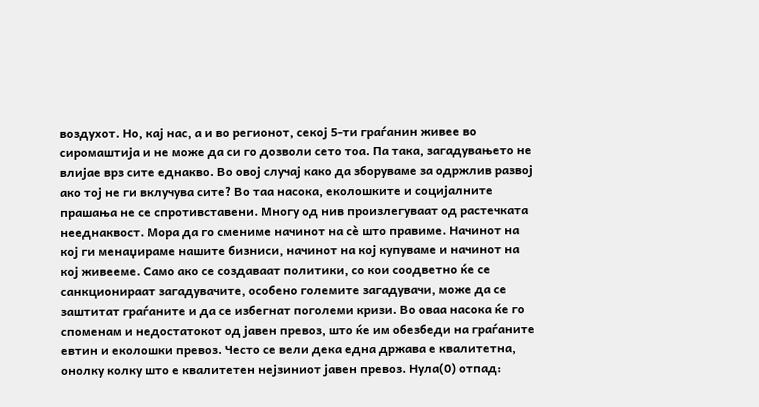воздухот. Но, кај нас, а и во регионот, секој 5-ти граѓанин живее во сиромаштија и не може да си го дозволи сето тоа. Па така, загадувањето не влијае врз сите еднакво. Во овој случај како да зборуваме за одржлив развој ако тој не ги вклучува сите? Во таа насока, еколошките и социјалните прашања не се спротивставени. Многу од нив произлегуваат од растечката нееднаквост. Мора да го смениме начинот на сè што правиме. Начинот на кој ги менаџираме нашите бизниси, начинот на кој купуваме и начинот на кој живееме. Само ако се создаваат политики, со кои соодветно ќе се санкционираат загадувачите, особено големите загадувачи, може да се заштитат граѓаните и да се избегнат поголеми кризи. Во оваа насока ќе го споменам и недостатокот од јавен превоз, што ќе им обезбеди на граѓаните евтин и еколошки превоз. Често се вели дека една држава е квалитетна, онолку колку што е квалитетен нејзиниот јавен превоз. Нула(0) отпад: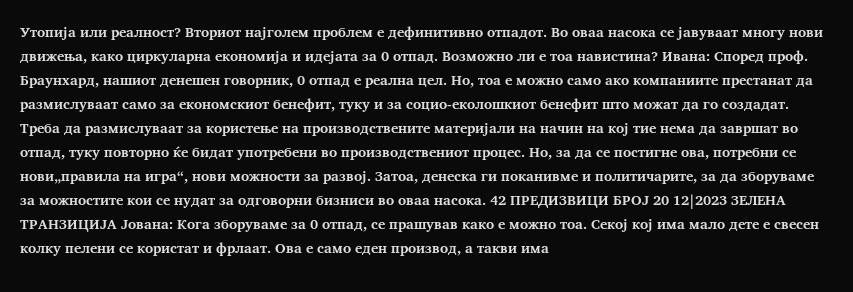Утопија или реалност? Вториот најголем проблем е дефинитивно отпадот. Во оваа насока се јавуваат многу нови движења, како циркуларна економија и идејата за 0 отпад. Возможно ли е тоа навистина? Ивана: Според проф. Браунхард, нашиот денешен говорник, 0 отпад е реална цел. Но, тоа е можно само ако компаниите престанат да размислуваат само за економскиот бенефит, туку и за социо-еколошкиот бенефит што можат да го создадат. Треба да размислуваат за користење на производствените материјали на начин на кој тие нема да завршат во отпад, туку повторно ќе бидат употребени во производствениот процес. Но, за да се постигне ова, потребни се нови„правила на игра“, нови можности за развој. Затоа, денеска ги поканивме и политичарите, за да зборуваме за можностите кои се нудат за одговорни бизниси во оваа насока. 42 ПРЕДИЗВИЦИ БРОЈ 20 12|2023 ЗЕЛEНА ТРАНЗИЦИЈА Јована: Кога зборуваме за 0 отпад, се прашував како е можно тоа. Секој кој има мало дете е свесен колку пелени се користат и фрлаат. Ова е само еден производ, а такви има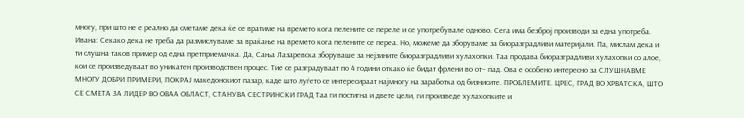многу, при што не е реално да сметаме дека ќе се вратиме на времето кога пелените се переле и се употребувале одново. Сега има безброј производи за една употреба. Ивана: Секако дека не треба да размислуваме за враќање на времето кога пелените се переа. Но, можеме да зборуваме за биоразградливи материјали. Па, мислам дека и ти слушна таков пример од една претприемачка. Да, Сања Лазаревска зборуваше за нејзините биоразградливи хулахопки. Таа продава биоразградливи хулахопки со алое, кои се произведуваат во уникатен производствен процес. Тие се разградуваат по 4 години откако ќе бидат фрлени во от– пад. Ова е особено интересно за СЛУШНАВМЕ МНОГУ ДОБРИ ПРИМЕРИ, ПОКРАЈ македонскиот пазар, каде што луѓето се интересираат најмногу на заработка од бизнисите. ПРОБЛЕМИТЕ. ЦРЕС, ГРАД ВО ХРВАТСКА, ШТО СЕ СМЕТА ЗА ЛИДЕР ВО ОВАА ОБЛАСТ, СТАНУВА СЕСТРИНСКИ ГРАД Таа ги постигна и двете цели, ги произведе хулахопките и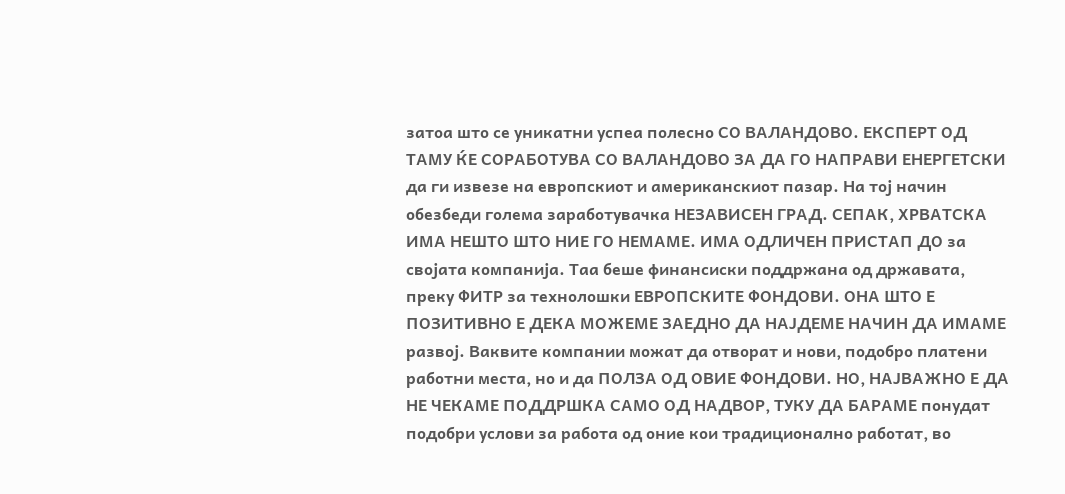затоа што се уникатни успеа полесно СО ВАЛАНДОВО. ЕКСПЕРТ ОД ТАМУ ЌЕ СОРАБОТУВА СО ВАЛАНДОВО ЗА ДА ГО НАПРАВИ ЕНЕРГЕТСКИ да ги извезе на европскиот и американскиот пазар. На тој начин обезбеди голема заработувачка НЕЗАВИСЕН ГРАД. СЕПАК, ХРВАТСКА ИМА НЕШТО ШТО НИЕ ГО НЕМАМЕ. ИМА ОДЛИЧЕН ПРИСТАП ДО за својата компанија. Таа беше финансиски поддржана од државата, преку ФИТР за технолошки ЕВРОПСКИТЕ ФОНДОВИ. ОНА ШТО Е ПОЗИТИВНО Е ДЕКА МОЖЕМЕ ЗАЕДНО ДА НАЈДЕМЕ НАЧИН ДА ИМАМЕ развој. Ваквите компании можат да отворат и нови, подобро платени работни места, но и да ПОЛЗА ОД ОВИЕ ФОНДОВИ. НО, НАЈВАЖНО Е ДА НЕ ЧЕКАМЕ ПОДДРШКА САМО ОД НАДВОР, ТУКУ ДА БАРАМЕ понудат подобри услови за работа од оние кои традиционално работат, во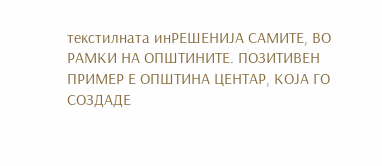текстилната инРЕШЕНИЈА САМИТЕ, ВО РАМКИ НА ОПШТИНИТЕ. ПОЗИТИВЕН ПРИМЕР Е ОПШТИНА ЦЕНТАР, КОЈА ГО СОЗДАДЕ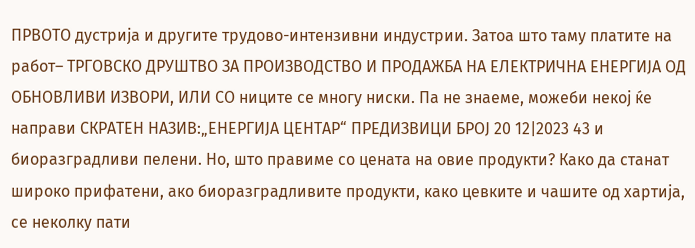ПРВОТО дустрија и другите трудово-интензивни индустрии. Затоа што таму платите на работ– ТРГОВСКО ДРУШТВО ЗА ПРОИЗВОДСТВО И ПРОДАЖБА НА ЕЛЕКТРИЧНА ЕНЕРГИЈА ОД ОБНОВЛИВИ ИЗВОРИ, ИЛИ СО ниците се многу ниски. Па не знаеме, можеби некој ќе направи СКРАТЕН НАЗИВ:„ЕНЕРГИЈА ЦЕНТАР“ ПРЕДИЗВИЦИ БРОЈ 20 12|2023 43 и биоразградливи пелени. Но, што правиме со цената на овие продукти? Како да станат широко прифатени, ако биоразградливите продукти, како цевките и чашите од хартија, се неколку пати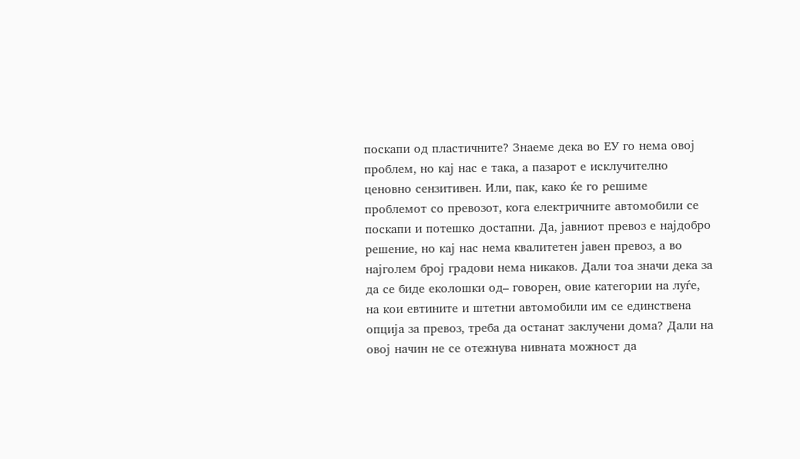поскапи од пластичните? Знаеме дека во ЕУ го нема овој проблем, но кај нас е така, а пазарот е исклучително ценовно сензитивен. Или, пак, како ќе го решиме проблемот со превозот, кога електричните автомобили се поскапи и потешко достапни. Да, јавниот превоз е најдобро решение, но кај нас нема квалитетен јавен превоз, а во најголем број градови нема никаков. Дали тоа значи дека за да се биде еколошки од– говорен, овие категории на луѓе, на кои евтините и штетни автомобили им се единствена опција за превоз, треба да останат заклучени дома? Дали на овој начин не се отежнува нивната можност да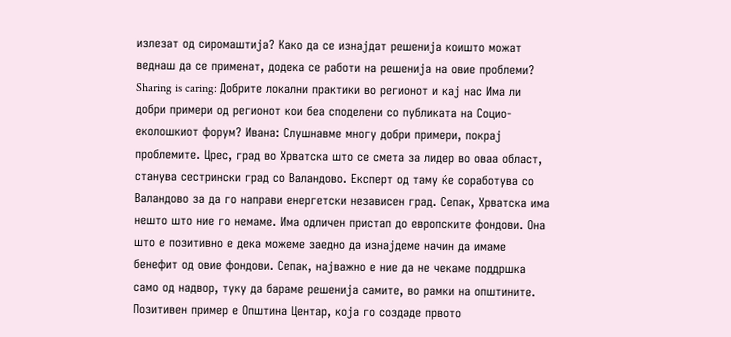излезат од сиромаштија? Како да се изнајдат решенија коишто можат веднаш да се применат, додека се работи на решенија на овие проблеми? Sharing is caring: Добрите локални практики во регионот и кај нас Има ли добри примери од регионот кои беа споделени со публиката на Социо-еколошкиот форум? Ивана: Слушнавме многу добри примери, покрај проблемите. Црес, град во Хрватска што се смета за лидер во оваа област, станува сестрински град со Валандово. Експерт од таму ќе соработува со Валандово за да го направи енергетски независен град. Сепак, Хрватска има нешто што ние го немаме. Има одличен пристап до европските фондови. Она што е позитивно е дека можеме заедно да изнајдеме начин да имаме бенефит од овие фондови. Сепак, најважно е ние да не чекаме поддршка само од надвор, туку да бараме решенија самите, во рамки на општините. Позитивен пример е Општина Центар, која го создаде првото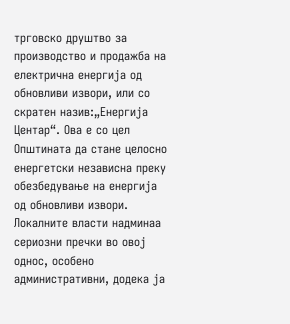трговско друштво за производство и продажба на електрична енергија од обновливи извори, или со скратен назив:„Енергија Центар“. Ова е со цел Општината да стане целосно енергетски независна преку обезбедување на енергија од обновливи извори. Локалните власти надминаа сериозни пречки во овој однос, особено административни, додека ја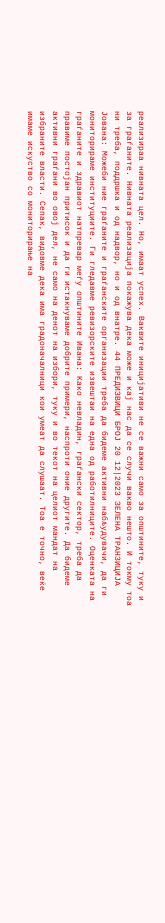реализираа нивната цел. Но, имаат успех. Ваквите иницијативи не се важни само за општините, туку и за граѓаните. Нивната реализација покажува дека може и кај нас да се случи вакво нешто. И токму тоа ни треба, поддршка и од надвор, но и од внатре. 44 ПРЕДИЗВИЦИ БРОЈ 20 12|2023 ЗЕЛEНА ТРАНЗИЦИЈА Јована: Можеби ние граѓаните и граѓанските организации треба да бидеме активни набљудувачи, да ги мониторираме институциите. Ги гледавме ревизорските извештаи на една од работилниците. Оценката на граѓаните и здравиот натпревар меѓу општините Ивана: Како невладин, граѓански сектор, треба да правиме постојан притисок и да ги истакнуваме добрите примери, наспроти оние другите. Да бидеме активни граѓани во овој дел, не само на денот на избори, туку и во текот на целиот мандат на избраните власти. Сепак, видовме дека има градоначалници кои умеат да слушаат. Тоа е точно, веќе имаме искуство со мониторирање на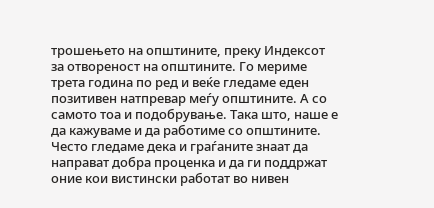трошењето на општините, преку Индексот за отвореност на општините. Го мериме трета година по ред и веќе гледаме еден позитивен натпревар меѓу општините. А со самото тоа и подобрување. Така што, наше е да кажуваме и да работиме со општините. Често гледаме дека и граѓаните знаат да направат добра проценка и да ги поддржат оние кои вистински работат во нивен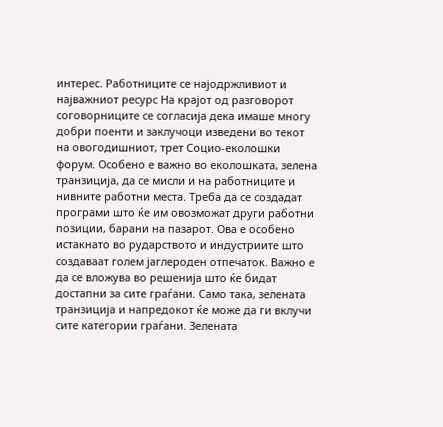интерес. Работниците се најодржливиот и најважниот ресурс На крајот од разговорот соговорниците се согласија дека имаше многу добри поенти и заклучоци изведени во текот на овогодишниот, трет Социо-еколошки форум. Особено е важно во еколошката, зелена транзиција, да се мисли и на работниците и нивните работни места. Треба да се создадат програми што ќе им овозможат други работни позиции, барани на пазарот. Ова е особено истакнато во рударството и индустриите што создаваат голем јаглероден отпечаток. Важно е да се вложува во решенија што ќе бидат достапни за сите граѓани. Само така, зелената транзиција и напредокот ќе може да ги вклучи сите категории граѓани. Зелената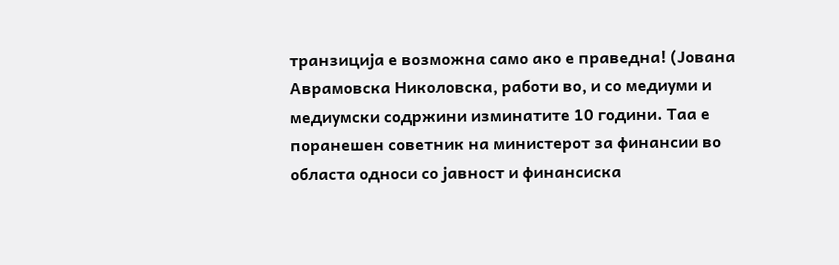транзиција е возможна само ако е праведна! (Јована Аврамовска Николовска, работи во, и со медиуми и медиумски содржини изминатите 10 години. Таа е поранешен советник на министерот за финансии во областа односи со јавност и финансиска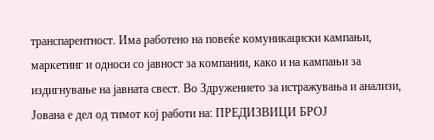транспарентност. Има работено на повеќе комуникациски кампањи, маркетинг и односи со јавност за компании, како и на кампањи за издигнување на јавната свест. Во Здружението за истражувања и анализи, Јована е дел од тимот кој работи на: ПРЕДИЗВИЦИ БРОЈ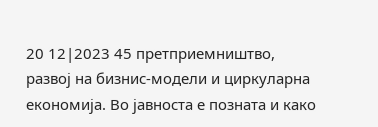20 12|2023 45 претприемништво, развој на бизнис-модели и циркуларна економија. Во јавноста е позната и како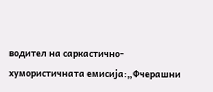водител на саркастично-хумористичната емисија:„Фчерашни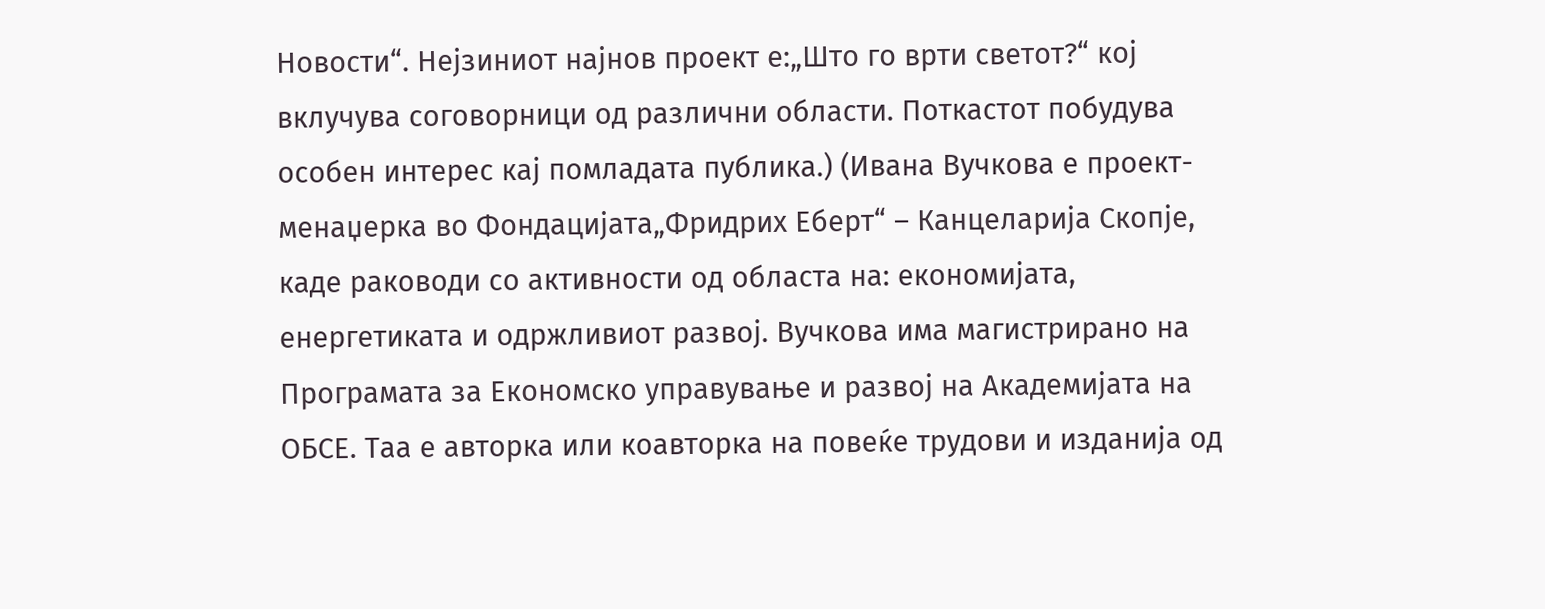Новости“. Нејзиниот најнов проект е:„Што го врти светот?“ кој вклучува соговорници од различни области. Поткастот побудува особен интерес кај помладата публика.) (Ивана Вучкова е проект-менаџерка во Фондацијата„Фридрих Еберт“ – Канцеларија Скопје, каде раководи со активности од областа на: економијата, енергетиката и одржливиот развој. Вучкова има магистрирано на Програмата за Економско управување и развој на Академијата на ОБСЕ. Таа е авторка или коавторка на повеќе трудови и изданија од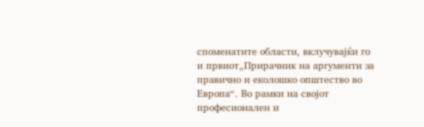споменатите области, вклучувајќи го и првиот„Прирачник на аргументи за правично и еколошко општество во Европа“. Во рамки на својот професионален и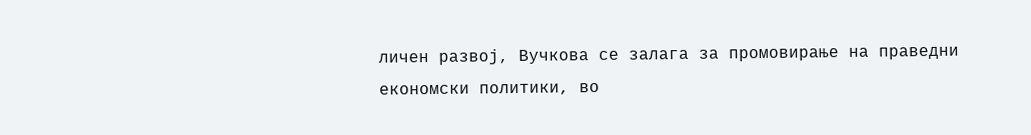личен развој, Вучкова се залага за промовирање на праведни економски политики, во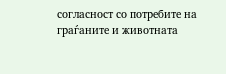согласност со потребите на граѓаните и животната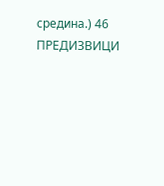средина.) 46 ПРЕДИЗВИЦИ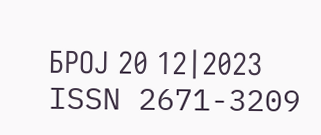БРОЈ 20 12|2023 ISSN 2671-3209